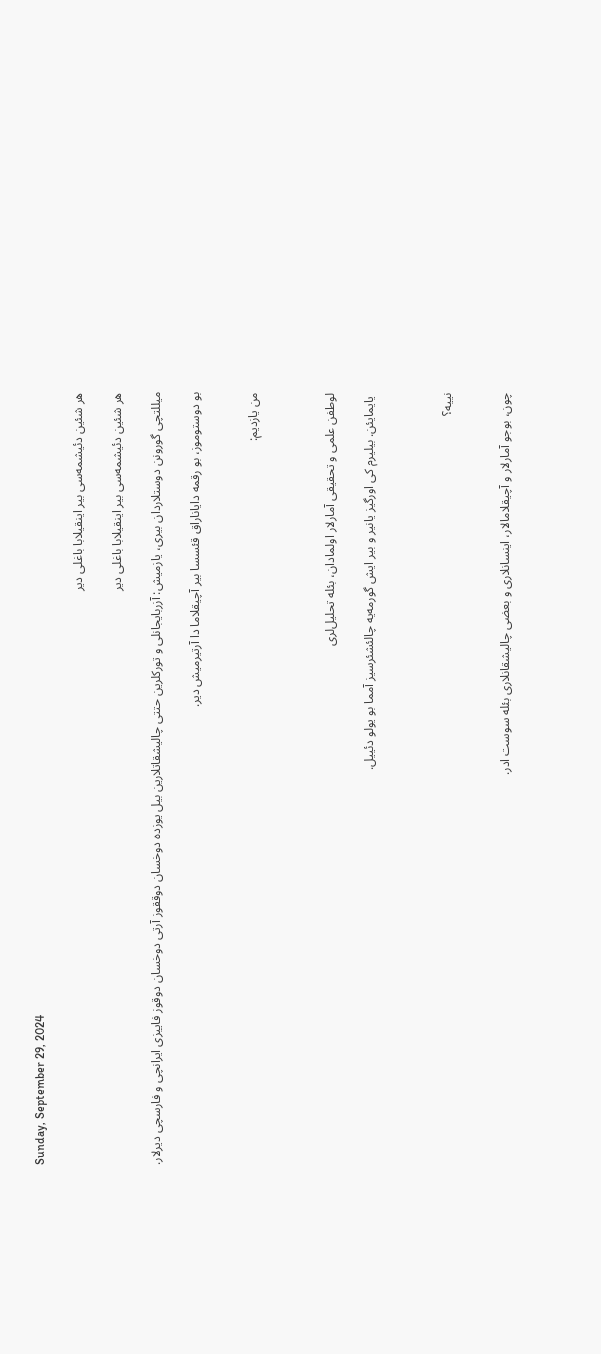Sunday, September 29, 2024

هر شئین دئیشمه‌سی بیر اینقیلابا باغلی دیر

هر شئین دئیشمه‌سی بیر اینقیلابا باغلی دیر

میللتچی گورونن دوستلاردان بیری، یازمیش: آزربایجانلی و تورکلرین حتتی چالیشقاتلارین بیل یوزده دوخسان دوققوز آرتی دوخسان دوقوز فاییزی ایرانچی و فارسچی دیرلار.

بو دوستوموز، بو رقمه دایاناراق قئسسا بیر آچیقلاما دا آرتیرمیش دیر.


من یازدیم:



لوطفن علمی و تحقیقی آمارلار اولمادان، بئله تحلیل‌لری‌

 یایمایئن. بیلیرم کی اورگیز یانیر و بیر ایش گورمه‌یه چالئشئرسیز آمما بو یولو دئییل.



نییه؟


چون، بوجو آمارلار و آچیقلامالار، اینسانلاری و بعضی چالیشقانلاری بئله سوست ادر.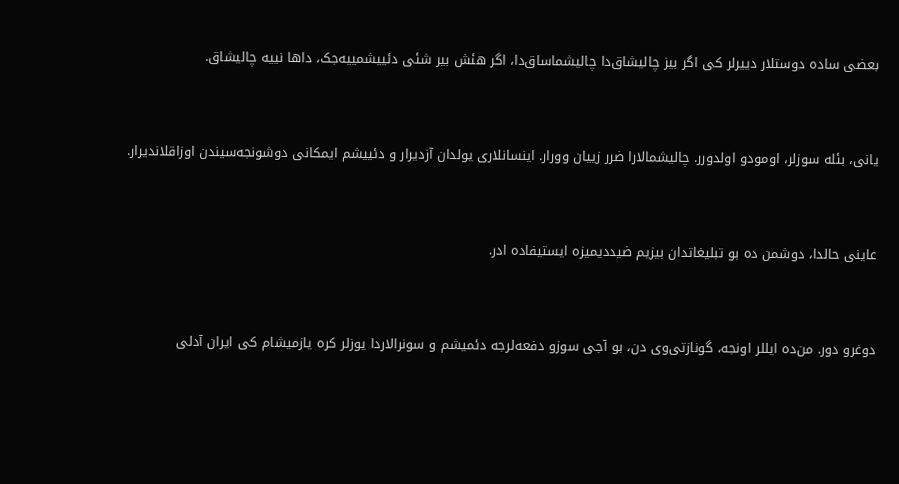بعضی ساده دوستلار دییرلر کی اگر بیز چالیشاق‌دا چالیشماساق‌دا، اگر هئش بیر شئی دئییشمییه‌جک، داها نییه چالیشاق.


یانی، بئله سوزلر، اومودو اولدورر. چالیشمالارا ضرر زییان وورار. اینسانلاری یولدان آزدیرار و دئییشم ایمکانی دوشونجه‌سیندن اوزاقلاندیرار.


عاینی حالدا، دوشمن ده بو تبلیغاتدان بیزیم ضیددیمیزه ایستیفاده ادر.


دوغرو دور. من‌ده ایللر اونجه، گوناز‌تی‌وی دن، بو آجی سوزو دفعه‌لرجه دئمیشم و سونرالاردا یوزلر کره یازمیشام کی ایران آدلی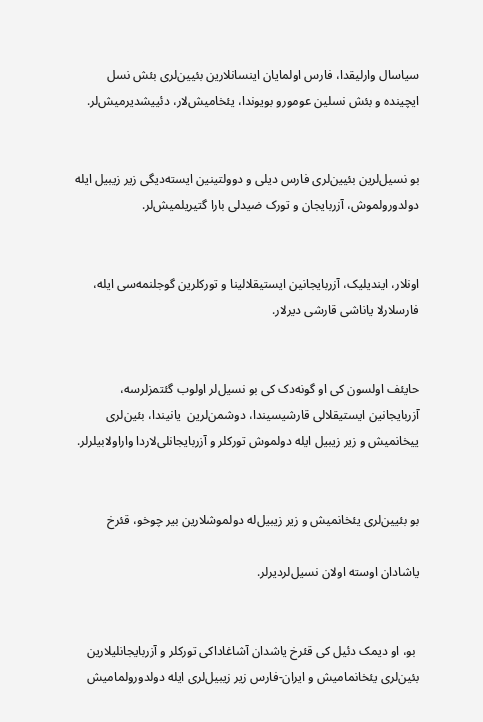سیاسال وارلیقدا، فارس اولمایان اینسانلارین بئیین‌لری بئش نسل ایچینده و بئش نسلین عومورو بویوندا، یئخامیش‌لار، دئییشدیرمیش‌لر.


بو نسیل‌لرین بئیین‌لری فارس دیلی و دوولتینین ایسته‌دیگی زیر زیبیل ایله دولدورولموش، آزربایجان و تورک ضیدلی بارا گتیریلمیش‌لر.


اونلار، ایندیلیک، آزربایجانین ایستیقلالینا و تورکلرین گوجلنمه‌سی ایله، فارسلارلا یاناشی قارشی دیرلار.


حایئف اولسون کی او گونه‌دک کی بو نسیل‌لر اولوب گئتمزلرسه، آزربایجانین ایستیقلالی قارشیسیندا، دوشمن‌لرین  یانیندا، بئین‌لری ییخانمیش و زیر زیبیل ایله دولموش تورکلر و آزربایجانلی‌لاردا واراولابیلرلر.


بو بئیین‌لری یئخانمیش و زیر زیبیل‌له دولموشلارین بیر چوخو، قئرخ

یاشادان‌ اوسته اولان نسیل‌لردیرلر.


 بو، او دیمک دئیل کی قئرخ یاشدان آشاغاداکی تورکلر و آزربایجانلیلارین بئین‌لری یئخانمامیش و ایران-فارس زیر زیبیل‌لری ایله دولدورولمامیش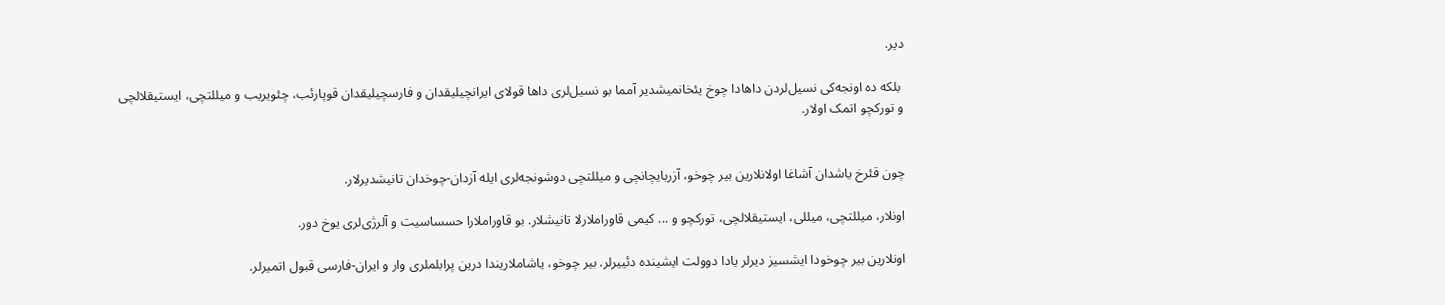دیر.

 بلکه ده اونجه‌کی نسیل‌لردن داهادا چوخ یئخانمیشدیر آمما بو نسیل‌لری داها قولای ایرانچیلیقدان و فارسچیلیقدان قوپارئب، چئویریب و میللتچی، ایستیقلالچی و تورکچو اتمک اولار.


چون قئرخ یاشدان آشاغا اولانلارین بیر چوخو، آزربایچانچی و میللتچی دوشونجه‌لری ایله آزدان-چوخدان تانیشدیرلار.

اونلار، میللتچی، میللی، ایستیقلالچی، تورکچو و ... کیمی قاوراملارلا تانیشلار. بو قاوراملارا حسساسیت و آلرژی‌لری یوخ دور.

اونلارین بیر چوخودا ایشسیز دیرلر یادا دوولت ایشینده دئییرلر. بیر چوخو، یاشاملاریندا درین پرابلملری وار و ایران-فارسی قبول اتمیرلر.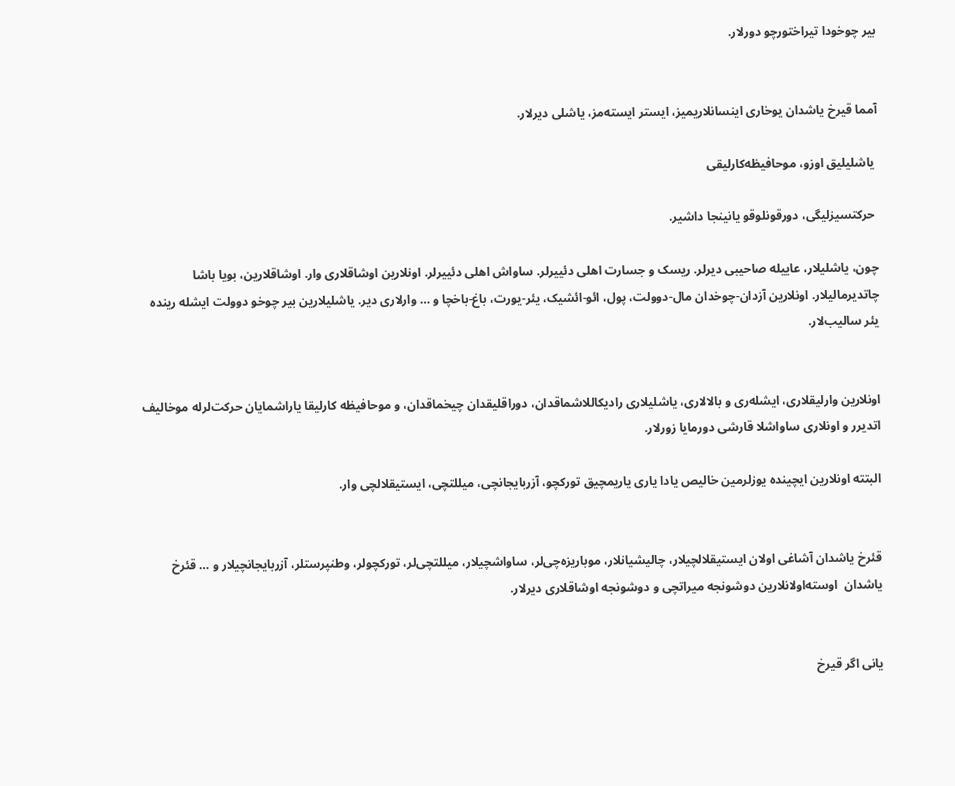بیر چوخودا تیراختورچو دورلار.


آمما قیرخ یاشدان یوخاری اینسانلاریمیز، ایستر ایسته‌مز، یاشلی دیرلار.

 یاشلیلیق اوزو، موحافیظه‌کارلیقی

 حرکتسیزلیگی، دورقونلوقو یانینجا داشیر.

چون، یاشلیلار، عاییله صاحیبی دیرلر. ریسک و جسارت اهلی دئییرلر. ساواش اهلی دئییرلر. اونلارین اوشاقلاری وار. اوشاقلارین، بویا باشا چاتدیرمالیلار. اونلارین آزدان-چوخدان مال-دوولت، پول، ائو-ائشیک، یئر-یورت، باغ-باخچا و … وارلاری دیر. یاشلیلارین بیر چوخو دوولت ایشله رینده یئر سالیب‌لار.


اونلارین وارلیقلاری، ایشله‌ری و بالالاری، یاشلیلاری رادیکاللاشماقدان، دوراقلیقدان چیخماقدان، و موحافیظه کارلیقا یاراشمایان حرکت‌لرله موخالیف اتدیرر و اونلاری ساواشلا قارشی دورمایا زورلار.

البتته اونلارین ایچینده یوزلرمین خالیص یادا یاری یاریمچیق تورکچو، آزربایجانچی، میللتچی، ایستیقلالچی وار.


قئرخ یاشدان آشاغی اولان ایستیقلالچیلار، چالیشیانلار، موباریزه‌چی‌لر، ساواشچیلار، میللتچی‌لر، تورکچولر، وطنپرستلر، آزربایجانچیلار و … قئرخ یاشدان  اوسته‌اولانلارین دوشونجه میراتچی و دوشونجه اوشاقلاری دیرلار.


یانی اگر قیرخ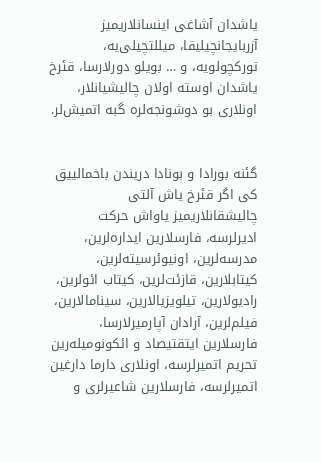یاشدان آشاغی اینسانلاریمیز آزربایجانچیلیقا، میللتچیلی‌یه، تورکچولویه، و … بویلو دورلارسا، قئرخ یاشدان اوسته اولان چالیشیانلار، اونلاری بو دوشونجه‌لره گبه اتمیش‌لر.


گئنه بورادا و بونادا دریندن باخمالییق کی اگر قئرخ یاش آلتی چالیشقانلاریمیز یاواش حرکت ادیرلرسه، فارسلارین ایداره‌لرین، مدرسه‌لرین، اونیوئرسیته‌لرین، کیتابلارین، قازئت‌لرین، کیتاب ائولرین، رادیولارین، تیلویزیالارین، سینامالارین، فیلم‌لرین، آرادان آپارمیرلارسا، فارسلارین ایتقتیصاد و ائکونومیله‌رین تحریم اتمیرلرسه، اونلاری دارما دارغین اتمیرلرسه، فارسلارین شاعیرلری و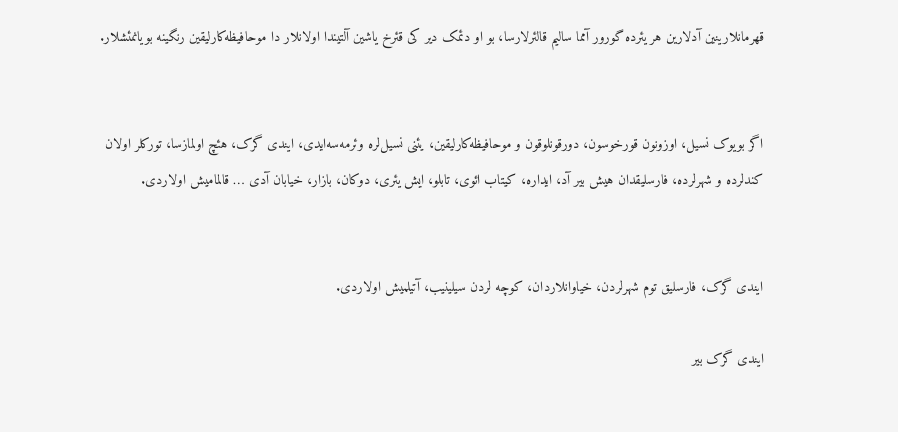قهرمانلارینین آدلارین هر یئرده گورور آمما سالیم قالئرلارسا، بو او دئمک دیر کی قئرخ یاشین آلتیندا اولانلار دا موحافیظه‌کارلیقین رنگینه بویانمئشلار.


اگر بویوک نسیل، اوزونون قورخوسون، دورقونلوقون و موحافیظه‌کارلیقین، یئنی نسیل‌لره وئرمه‌سه‌ایدی، ایندی گرک، هئچ اولمازسا، تورکلر اولان کندلرده و شهرلرده، فارسلیقدان هیش بیر آد، ایداره، کیتاب ائوی، تابلو، ایش یئری، دوکان، بازار، خیابان آدی … قالمامیش اولاردی.


ایندی گرک، فارسلیق توم شهرلردن، خیاوانلاردان، کوچه لردن سیلینیب، آتیلمیش اولاردی.

ایندی گرک بیر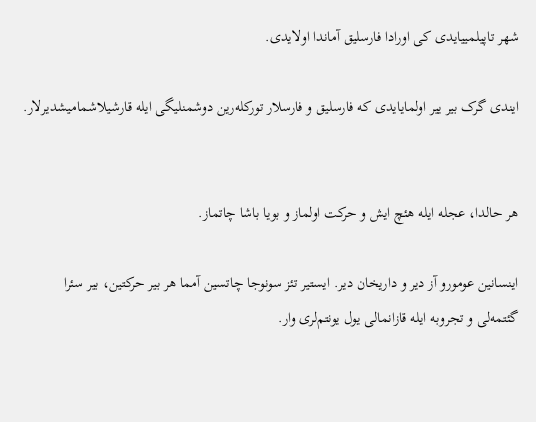شهر تاپیلمییایدی کی اورادا فارسلیق آماندا اولایدی.

ایندی گرک بیر ییر اولمایایدی که فارسلیق و فارسلار تورکله‌رین دوشمنلیگی ایله قارشیلاشمامیشدیرلار.


هر حالدا، عجله ایله هئچ ایش و حرکت اولماز و بویا باشا چاتماز.

اینسانین عومورو آز دیر و داریخان دیر. ایستیر تئز سونوجا چاتسین آمما هر بیر حرکتین، بیر سئرا گئتمه‌لی و تجروبه ایله قازانمالی یول یونتم‌لری وار.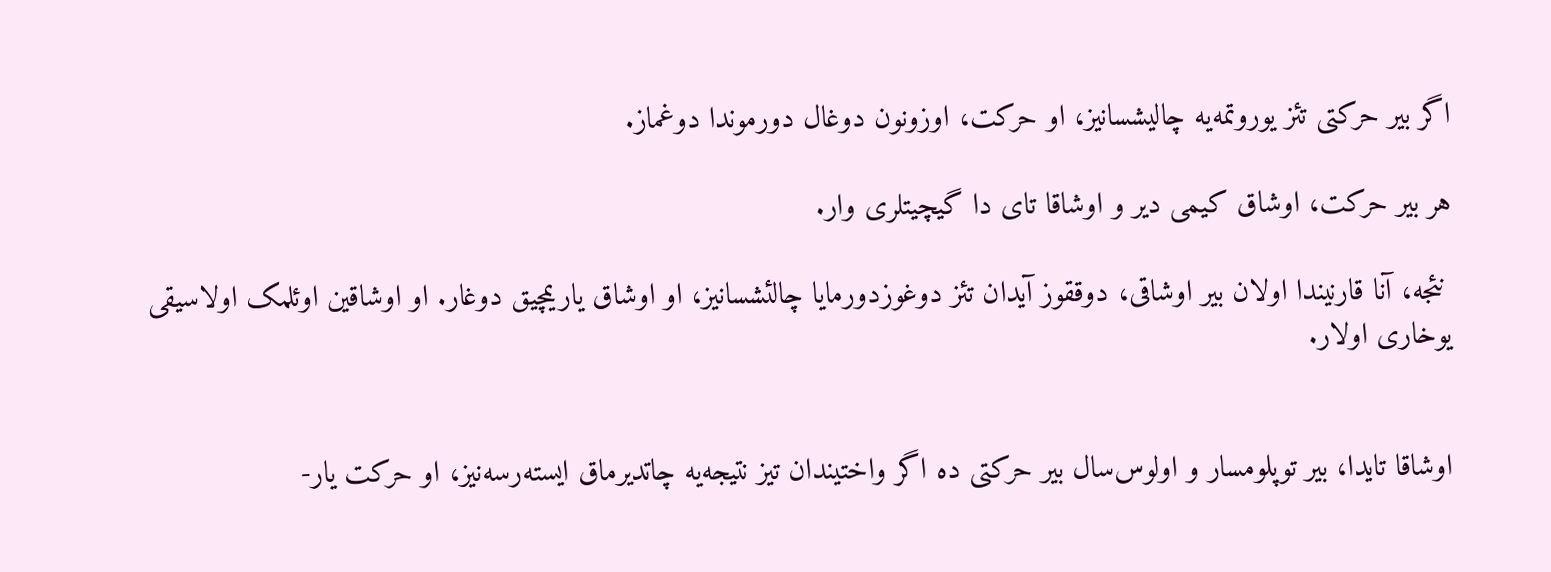اگر بیر حرکتی تئز یوروتمه‌یه چالیشسانیز، او حرکت، اوزونون دوغال دورموندا دوغماز.

هر بیر حرکت، اوشاق کیمی دیر و اوشاقا تای دا گیچیتلری وار.

 نئجه، آنا قارنیندا اولان بیر اوشاقی، دوققوز آیدان تئز دوغوزدورمایا چالئشسانیز، او اوشاق یاریمچیق دوغار. او اوشاقین اوئلمک اولاسیقی یوخاری اولار.


اوشاقا تایدا، بیر توپلومسار و اولوس‌سال بیر حرکتی ده اگر واختیندان تیز نتیجه‌یه چاتدیرماق ایسته‌رسه‌نیز، او حرکت یار-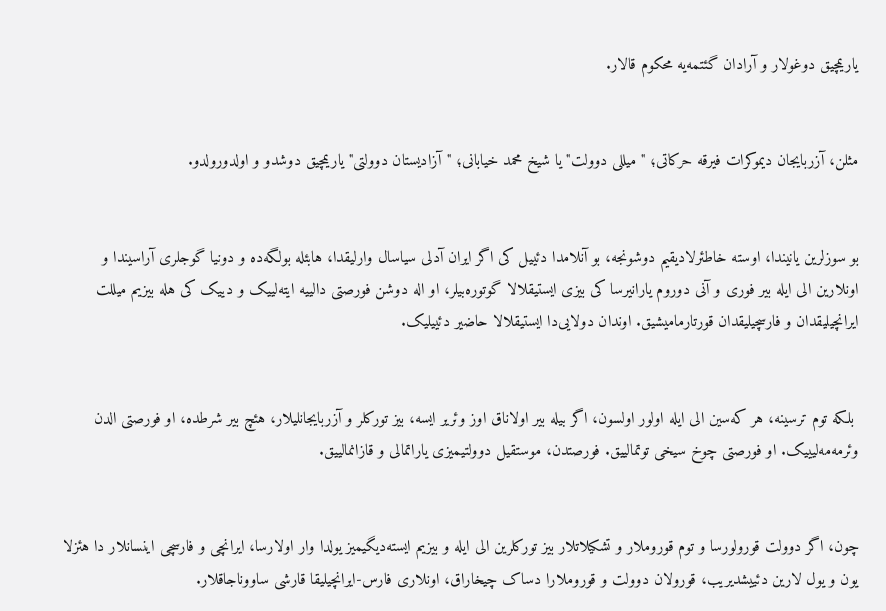یاریمچیق دوغولار و آرادان گئتمه‌یه محکوم قالار.


مثلن، آزربایجان دیموکرات فیرقه حرکاتی؛ "میللی دوولت" یا شیخ محمد خیابانی؛ "آزادیستان دوولتی" یاریمچیق دوشدو و اولدورولدو.


بو سوزلرین یانیندا، اوسته خاطئرلادیقیم دوشونجه، بو آنلامدا دئییل کی اگر ایران آدلی سیاسال وارلیقدا، هابئله بولگه‌ده و دونیا گوجلری آراسیندا و اونلارین الی ایله بیر فوری و آنی دوروم یارانیرسا کی بیزی ایستیقلالا گوتوره‌بیلر، او اله دوشن فورصتی دالییه ایته‌لییک و دییک کی هله بیزیم میللت ایرانچیلیقدان و فارسچیلیقدان قورتارمامیشیق. اوندان دولایی‌دا ایستیقلالا حاضیر دئییلیک.


 بلکه توم ترسینه، هر که‌سین الی ایله اولور اولسون، اگر بیله بیر اولاناق اوز وئریر ایسه، بیز تورکلر و آزربایجانلیلار، هئچ بیر شرطده، او فورصتی الدن وئرمه‌مه‌لیییک. او فورصتی چوخ سیخی توتمالییق. فورصتدن، موستقیل دوولتیمیزی یاراتمالی و قازانمالییق.


چون، اگر دوولت قورولورسا و توم قوروملار و تشکیلاتلار بیز تورکلرین الی ایله و بیزیم ایسته‌دیگیمیز یولدا وار اولارسا، ایرانچی و فارسچی اینسانلار دا هئزلا یون و یول لارین دئییشدیریب، قورولان دوولت و قوروملارا دساک چیخاراق، اونلاری فارس-ایرانچیلیقا قارشی ساووناجاقلار‌.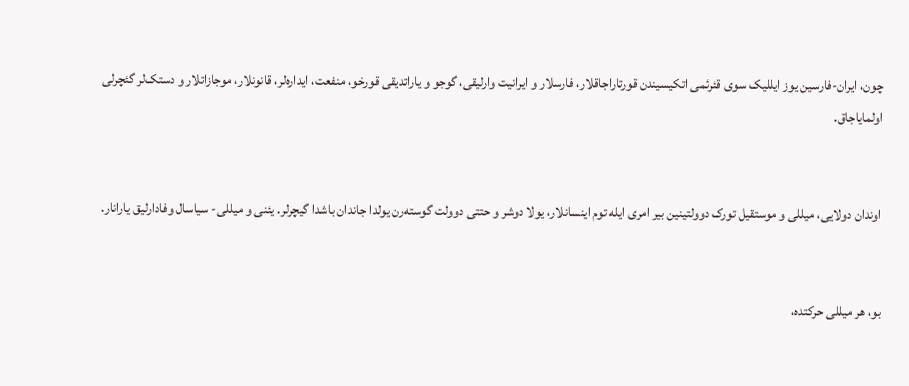چون، ایران-فارسین یوز ایللیک سوی قئرئمی اتکیسیندن قورتاراجاقلار، فارسلار و ایرانیت وارلیقی، گوجو و یاراتدیقی قورخو، منفعت، ایداره‌لر، قانونلار، موجازاتلار و دستک‌لر گئچرلی اولمایاجاق.


اوندان دولایی، میللی و موستقیل تورک دوولتینین بیر امری ایله توم اینسانلار، یولا دوشر و حتتی دوولت گوسته‌رن یولدا جاندان باشدا گیچرلر. یئنی و میللی- سیاسال وفادارلیق یارانار.


بو، هر میللی حرکتده،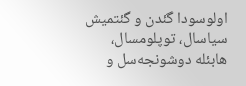اولوسودا گئدن و گئتمیش سیاسال، توپلومسال، هابئله دوشونجه‌سل و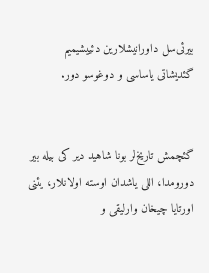بیرئی‌سل داورانیشلارین دئییشیمیم گئدیشاتی یاساسی و دوغوسو دور.


گئچمش تاریخ‌لر بونا شاهید دیر کی بیله بیر دورومدا، اللی یاشدان اوسته اولانلار، یئنی اورتایا چیخان وارلیقی و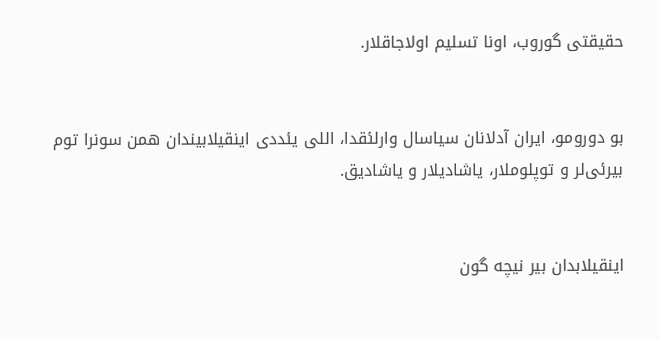حقیقتی گوروب، اونا تسلیم اولاجاقلار.


بو دورومو، ایران آدلانان سیاسال وارلئقدا، اللی یئددی اینقیلابیندان همن سونرا توم بیرئی‌لر و توپلوملار، یاشادیلار و یاشادیق.


اینقیلابدان بیر نیچه گون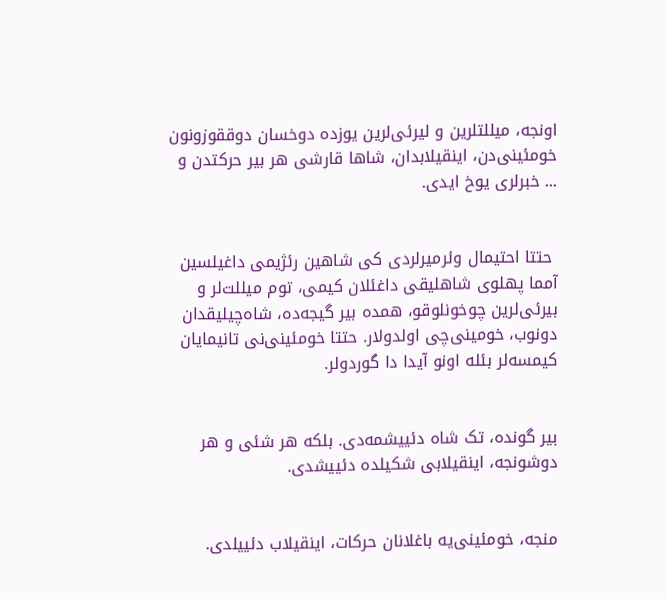اونجه، میللتلرین و لیرئی‌لرین یوزده دوخسان دوققوزونون خومئینی‌دن، اینقیلابدان، شاها قارشی هر بیر حرکتدن و ... خبرلری یوخ ایدی.


 حتتا احتیمال وئرمیرلردی کی شاهین رئژیمی داغیلسین آمما پهلوی شاهلیقی داغئلان کیمی، توم میللت‌لر و بیرئی‌لرین چوخونلوقو، همده بیر گیجه‌ده، شاه‌چیلیقدان دونوب، خومینی‌چی اولدولار. حتتا خومئینی‌نی تانیمایان کیمسه‌لر بئله اونو آیدا دا گوردولر.


بیر گونده، تک شاه دئییشمه‌دی. بلکه هر شئی و هر دوشونجه، اینقیلابی شکیلده دئییشدی.


منجه، خومئینی‌یه باغلانان حرکات، اینقیلاب دئییلدی.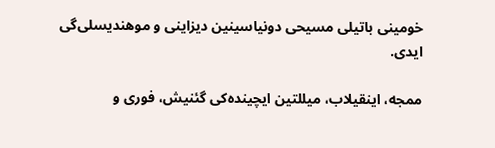خومینی باتیلی مسیحی دونیاسینین دیزاینی و موهندیسلی‌گی ایدی.

ممجه، اینقیلاب، میللتین ایچینده‌کی گئنیش، فوری و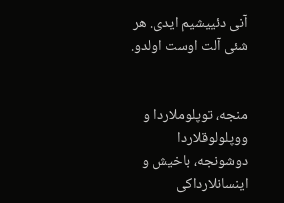آنی دئییشیم ایدی. هر شئی آلت اوست اولدو.


منجه، توپلوملاردا و ووپلولوقلاردا دوشونجه، باخیش و اینسانلارداکی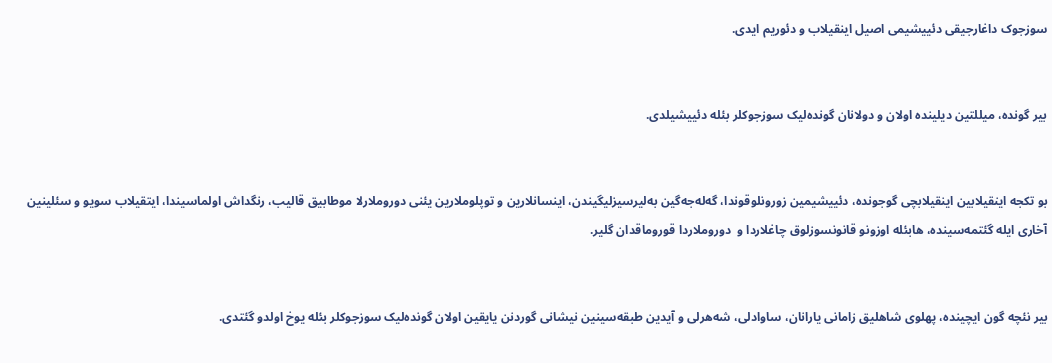سوزجوک داغارجیقی دئییشیمی اصیل اینقیلاب و دئوریم ایدی.


بیر گونده، میللتین دیلینده اولان و دولانان گونده‌لیک سوزجوکلر بئله دئییشیلدی.


بو تکجه اینقیلابین اینقیلابچی گوجونده، دئییشیمین زورونلوقوندا، گه‌له‌جه‌گین به‌لیرسیزلیگیندن، اینسانلارین و توپلوملارین یئنی دوروملارلا موطابیق قالیب، رنگداش اولماسیندا، ایتقیلاب سویو و سئلینین آخاری ایله گئتمه‌سینده، هابئله اوزونو قانونسوزلوق چاغلاردا و  دوروملاردا قوروماقدان گلیر‌.


بیر نئچه گون ایچینده، پهلوی شاهلیق زامانی یارانان، ساوادلی، شه‌هرلی و آیدین طبقه‌سینین نیشانی گوردنن یایقین اولان گونده‌لیک سوزجوکلر بئله یوخ اولدو گئتدی.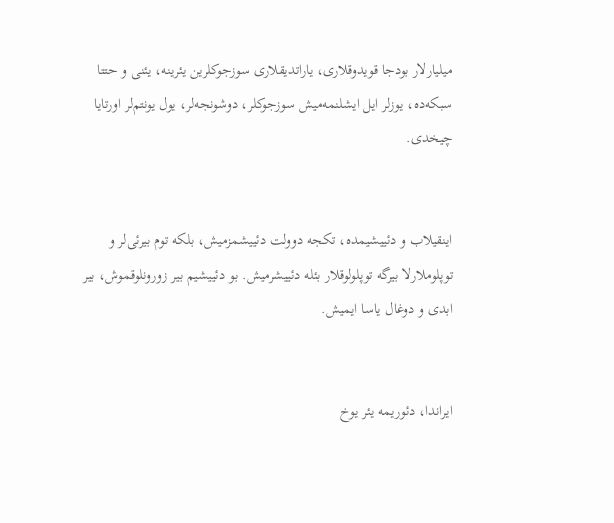میلیارلار بودجا قویدوقلاری، یاراتدیقلاری سوزجوکلرین یئرینه، یئنی و حتتا سبکه‌ده، یوزلر ایل ایشلنمه‌میش سوزجوکلر، دوشونجه‌لر، یول یونتم‌لر اورتایا چیخدی.


اینقیلاب و دئییشیمده، تکجه دوولت دئییشمزمیش، بلکه توم بیرئی‌لر و توپلوملارلا بیرگه توپلولوقلار بئله دئییشرمیش. بو دئییشیم بیر زورونلوقموش، بیر ابدی و دوغال یاسا ایمیش.


ایراندا، دئوریمه یئر یوخ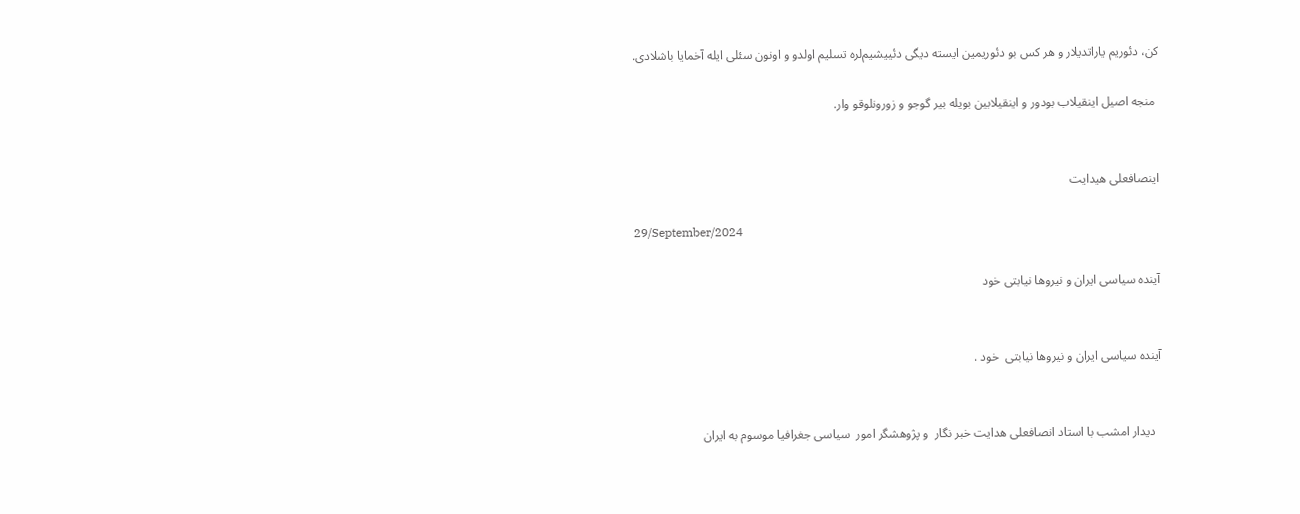کن، دئوریم یاراتدیلار و هر کس بو دئوریمین ایسته دیگی دئییشیم‌لره تسلیم اولدو و اونون سئلی ایله آخمایا باشلادی.

 منجه اصیل اینقیلاب بودور و اینقیلابین بویله بیر گوجو و زورونلوقو وار.


اینصافعلی هیدایت

29/September/2024

آینده سیاسی ایران و نيروها نيابتى خود


آینده سیاسی ایران و نيروها نيابتى  خود .


  دیدار امشب با استاد انصافعلى هدایت خبر نگار  و پژوهشگر امور  سیاسی جغرافيا موسوم به ایران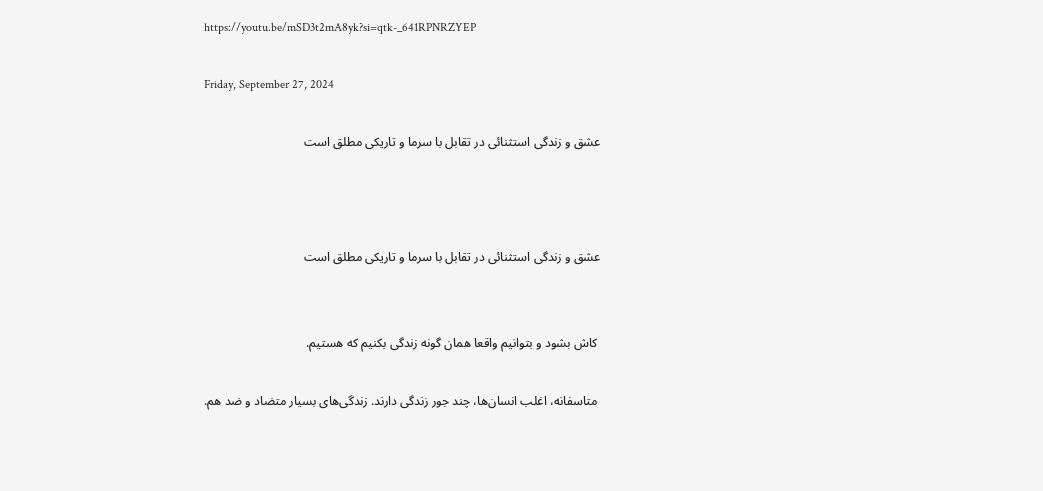https://youtu.be/mSD3t2mA8yk?si=qtk-_641RPNRZYEP

Friday, September 27, 2024

عشق و زندگی استثنائی در تقابل با سرما و تاریکی مطلق است



عشق و زندگی استثنائی در تقابل با سرما و تاریکی مطلق است


 کاش بشود و بتوانیم واقعا همان گونه زندگی بکنیم که هستیم.

 متاسفانه، اغلب انسان‌ها، چند جور زندگی دارند. زندگی‌های بسیار متضاد و ضد هم.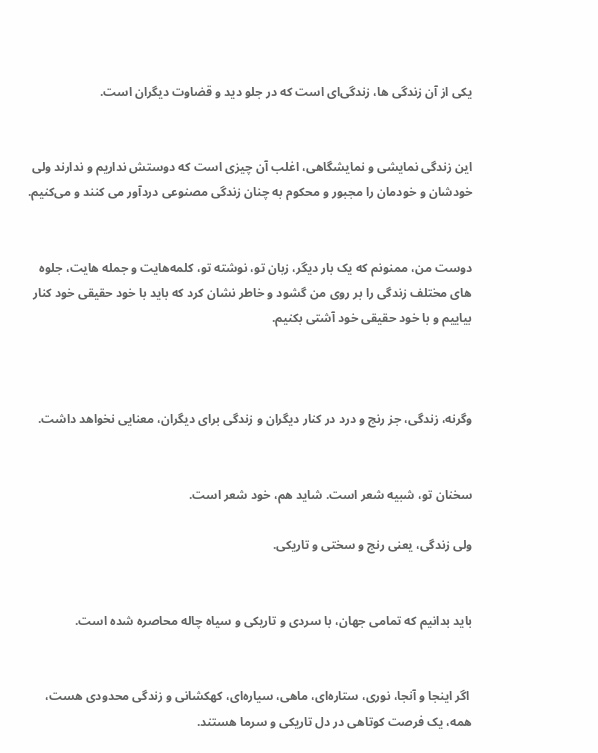یکی از آن زندگی ها، زندگی‌ای است که در جلو دید و قضاوت دیگران است.


این زندگی نمایشی و نمایشگاهی، اغلب آن چیزی است که دوستش نداریم و ندارند ولی خودشان و خودمان را مجبور و محکوم به چنان زندگی مصنوعی دردآور می کنند و می‌کنیم.


دوست من، ممنونم که یک بار دیگر، زبان تو، نوشته تو، کلمه‌هایت و جمله هایت، جلوه های مختلف زندگی را بر روی من گشود و خاطر نشان کرد که باید با خود حقیقی خود کنار بیاییم و با خود حقیقی خود آشتی بکنیم.



وگرنه، زندگی، جز رنج و درد در کنار دیگران و زندگی برای دیگران، معنایی نخواهد داشت.


سخنان تو، شبیه شعر است. شاید هم، خود شعر است.

ولی زندگی، یعنی رنج و سختی و تاریکی‌.


باید بدانیم که تمامی جهان، با سردی و تاریکی و سیاه چاله محاصره شده است.


 اگر اینجا و آنجا، نوری، ستاره‌ای، ماهی، سیاره‌ای، کهکشانی و زندگی محدودی هست، همه، یک فرصت کوتاهی در دل تاریکی و سرما هستند.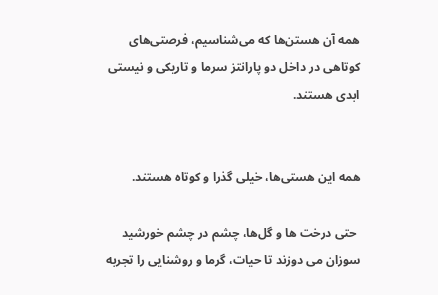همه آن هستن‌ها که می‌شناسیم، فرصتی‌های کوتاهی در داخل دو پارانتز سرما و تاریکی و نیستی ابدی هستند.


همه این‌ هستی‌ها، خیلی گذرا و کوتاه هستند.

 حتی درخت ها و گل‌ها، چشم در چشم خورشید سوزان می دوزند تا حیات، گرما و روشنایی را تجربه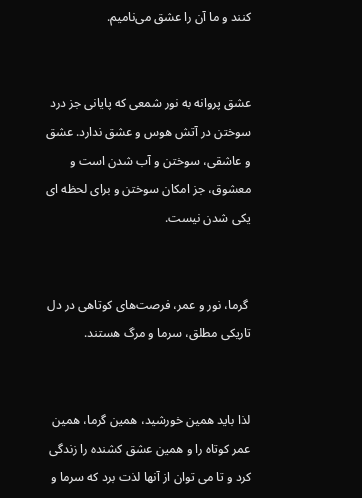کنند و ما آن را عشق می‌نامیم.


عشق پروانه به نور شمعی که پایانی جز درد سوختن در آتش هوس و عشق ندارد. عشق و عاشقی، سوختن و آب شدن است و معشوق، جز امکان سوختن و برای لحظه ای یکی شدن نیست.


 گرما، نور و عمر، فرصت‌های کوتاهی در دل تاریکی مطلق، سرما و مرگ هستند.


لذا باید همین خورشید، همین گرما، همین عمر کوتاه را و همین عشق کشنده را زندگی کرد و تا می توان از آنها لذت برد که سرما و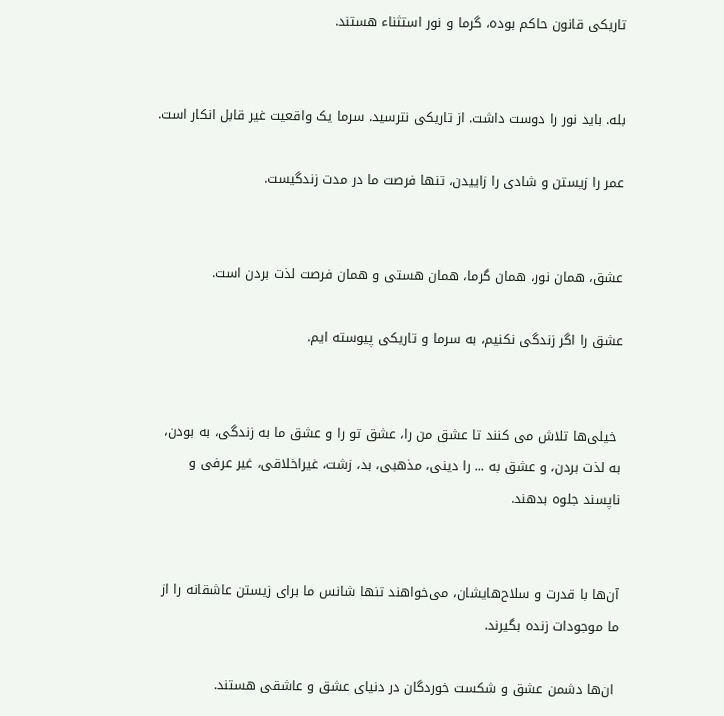تاریکی قانون حاکم بوده، گرما و نور استثناء هستند.


بله. باید نور را دوست داشت. از تاریکی نترسید. سرما یک واقعیت غیر قابل انکار است.

عمر را زیستن و شادی را زاییدن، تنها فرصت ما در مدت زندگیست.


عشق، همان نور، همان گرما، همان هستی و همان فرصت لذت بردن است.

عشق را اگر زندگی نکنیم، به سرما و تاریکی پیوسته ایم.


 خیلی‌ها تلاش می کنند تا عشق من را، عشق تو را و عشق ما به زندگی، به بودن، به لذت بردن، و عشق به ... را دینی، مذهبی، بد، زشت، غیراخلاقی، غیر عرفی و ناپسند جلوه بدهند.


آن‌ها با قدرت و سلاح‌هایشان، می‌خواهند تنها شانس ما برای زیستن عاشقانه را از ما موجودات زنده بگیرند.

 ان‌ها دشمن عشق و شکست خوردگان در دنیای عشق و عاشقی هستند.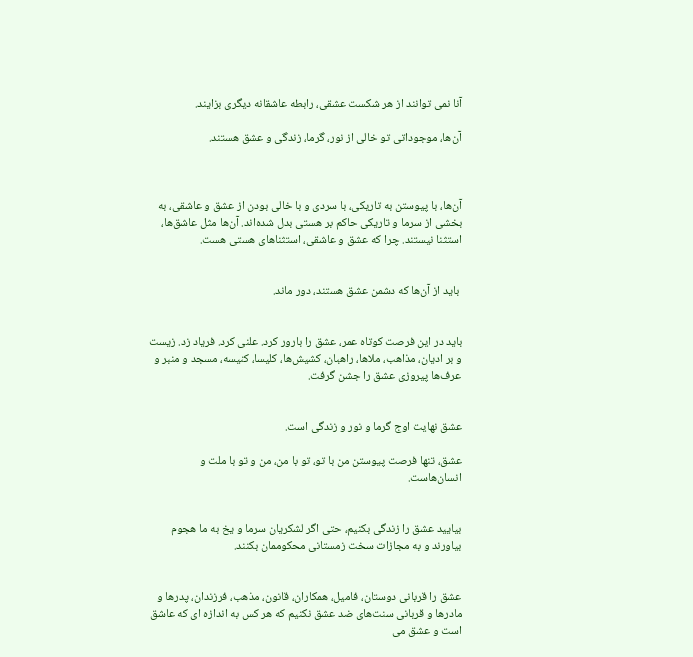آنا نمی توانند از هر شکست عشقی، رابطه عاشقانه دیگری بزایند.

آن‌ها، موجوداتی تو خالی از نور، گرما، زندگی و عشق هستند.



آن‌ها، با پیوستن به تاریکی، با سردی و با خالی بودن از عشق و عاشقی، به بخشی از سرما و تاریکی حاکم بر هستی بدل شده‌اند. آن‌ها مثل عاشق‌ها، استثنا نیستند. چرا که عشق و عاشقی، استثناهای هستی هست.


 باید از آن‌ها که دشمن عشق هستند، دور ماند.


باید در این فرصت کوتاه عمر، عشق را بارور کرد. علنی کرد. فریاد زد. زیست و بر ادیان، مذاهب، ملاها، راهبان، کشیش‌ها، کلیسا، کنیسه، مسجد و منبر و عرف‌ها پیروزی عشق را جشن گرفت.


عشق نهایت اوج گرما و نور و زندگی است.

عشق، تنها فرصت پیوستن من با تو، تو با من، من و تو با ملت و انسان‌هاست.


بیایید عشق را زندگی بکنیم‌، حتی اگر لشکریان سرما و یخ به ما هجوم بیاورند و به مجازات سخت زمستانی محکوممان بکنند.


عشق را قربانی دوستان، فامیل، همکاران، قانون، مذهب، فرزندان، پدرها و مادرها و قربانی سنت‌های ضد عشق نکنیم که هر کس به اندازه ای که عاشق است و عشق می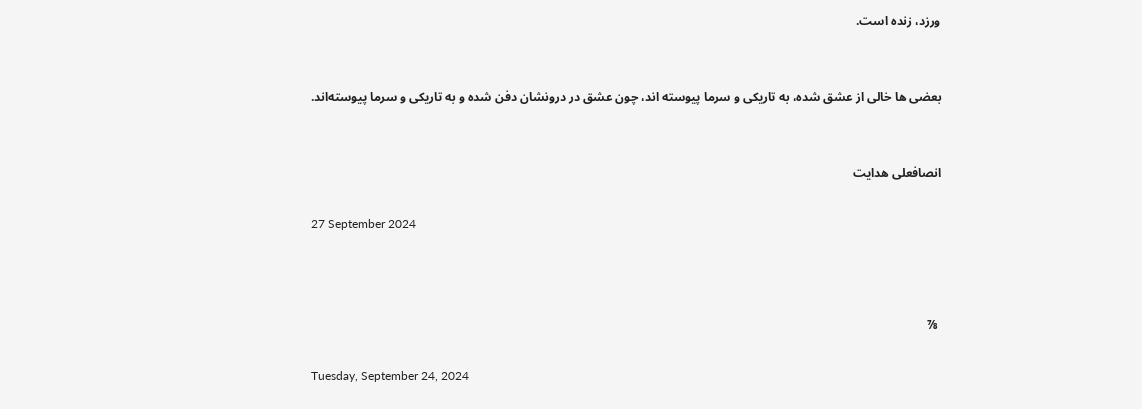ورزد، زنده است.


بعضی ها خالی از عشق شده، به تاریکی و سرما پیوسته اند، چون عشق در درونشان دفن شده و به تاریکی و سرما پیوسته‌اند.


انصافعلی هدایت

27 September 2024



 ⅞

Tuesday, September 24, 2024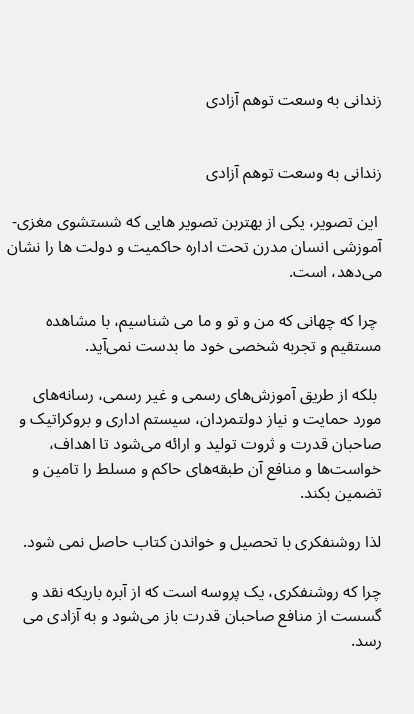زندانی به وسعت توهم آزادی


زندانی به وسعت توهم آزادی

 این تصویر، یکی از بهتربن تصویر هایی که شستشوی مغزی-آموزشی انسان مدرن تحت اداره حاکمیت و دولت ها را نشان می‌دهد، است.

 چرا که چهانی که من و تو و ما می شناسیم، با مشاهده مستقیم و تجربه شخصی خود ما بدست نمی‌آید.

 بلکه از طریق آموزش‌های رسمی و غیر رسمی، رسانه‌های مورد حمایت و نیاز دولتمردان، سیستم اداری و بروکراتیک و صاحبان قدرت و ثروت تولید و ارائه می‌‌شود تا اهداف، خواست‌ها و منافع آن‌ طبقه‌های حاکم و مسلط را تامین و تضمین بکند.

لذا روشنفکری با تحصیل و خواندن کتاب حاصل نمی شود.

چرا که روشنفکری، یک پروسه است که از آبره باریکه نقد و گسست از منافع صاحبان قدرت باز می‌شود و به آزادی می رسد.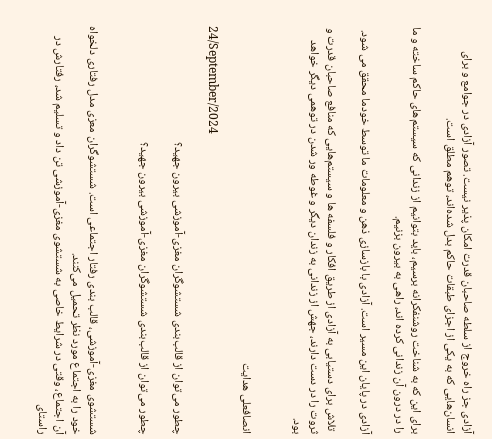آزادی جز راه خروج از سلطه صاحبان قدرت امکان پذیر نیست. تصور آزادی در جوامع و برای انسان‌هایی که به یکی از اجزای طبقات حاکم بدل شده‌اند، توهم مطلق است.

برای این که به شناخت روشنفکرانه برسیم، باید بتوانیم از زندانی که سیستم‌های حاکم ساخته و ما را در درون آن زندانی کرده اند، راهی به بیرون بزنیم.

آزادی در پایان این مسیر است. آزادی با بازسازی ذهن و معلومات ما توسط خودما محقق می شود.

 تلاش برای دستیابی به آزادی از طریق افکار و فلسفه ها و سیستم‌هایی که منافع صاحبان قدرت و ثروت را در دست دارند، جهش از زندانی به زندان دیگر و غوطه ور شدن در توهمی دیگر خواهد بود.


انصافعلی هدایت

24/September/2024

چطور می‌توان از قالب‌بندی شستشوگران مغزی-آموزشی بیرون جهید؟

چطور می‌توان از قالب‌بندی شستشوگران مغزی-آموزشی بیرون جهید؟


شستشوی مغزی-آموزشی، قالب بندی رفتار اجتماعی است. شستشوگران معزی مدل رفتاری دلخواه خود را به اجتماع مورد نظر تحمیل می‌کنند.
آن اجتماع، وقتی در شرایط خاصی به شستشوی مغزی-آموزشی تن داد و تسلیم شد، رفتارش در راستای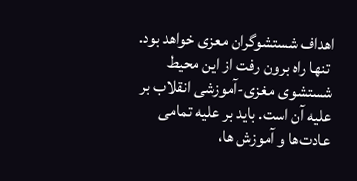اهداف شستشوگران معزی خواهد بود.
 تنها راه برون رفت از این محیط شستشوی مغزی-آموزشی انقلاب بر علیه آن است. باید بر علیه تمامی عادت‌ها و آموزش ها،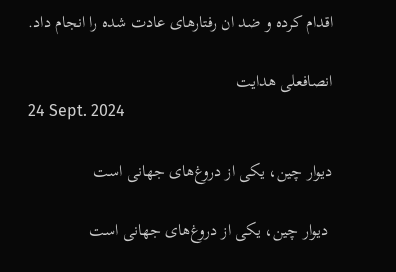اقدام کرده و ضد ان رفتارهای عادت شده را انجام داد.

انصافعلی هدایت
24 Sept. 2024

دیوار چین، یکی از دروغ‌های جهانی است

 دیوار چین، یکی از دروغ‌های جهانی است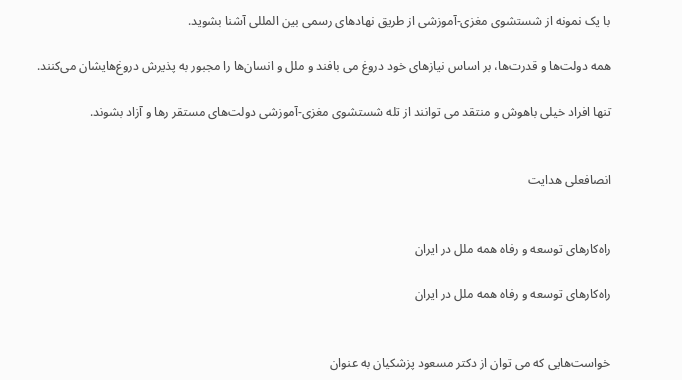با یک نمونه از شستشوی مغزی-آموزشی از طریق نهادهای رسمی بین المللی آشنا بشوید.

همه دولت‌ها و قدرت‌ها، بر اساس نیازهای خود دروغ می بافند و ملل و انسان‌ها را مجبور به پذیرش دروغ‌هایشان می‌کنند.

تنها افراد خیلی باهوش و منتقد می توانند از تله شستشوی مغزی-آموزشی دولت‌های مستقر رها و آزاد بشوند.


انصافعلی هدایت


راه‌کارهای توسعه و رفاه همه ملل در ایران

راه‌کارهای توسعه و رفاه همه ملل در ایران


خواست‌هایی که می توان از دکتر مسعود پزشکیان به عنوان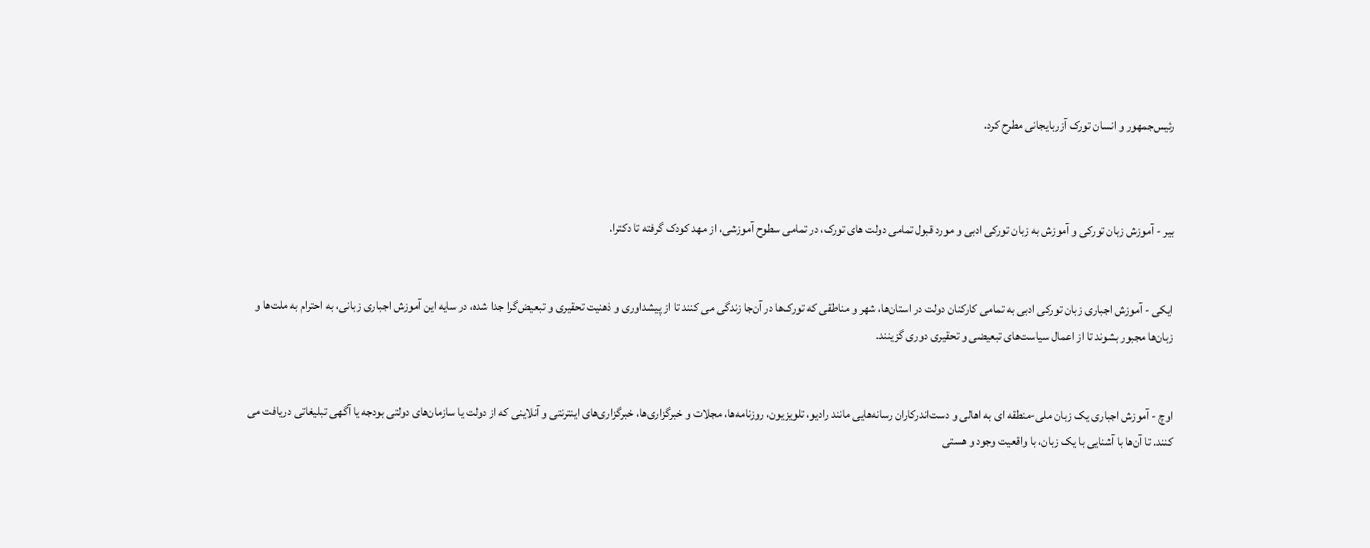رئیس‌جمهور و انسان تورک آزربایجانی مطرح کرد.



بیر - آموزش زبان تورکی و آموزش به زبان تورکی ادبی و مورد قبول تمامی دولت های تورک، در تمامی سطوح آموزشی، از مهد کودک گرفته تا دکترا.


ایکی - آموزش اجباری زبان تورکی ادبی به تمامی کارکنان دولت در استان‌ها، شهر و مناطقی که تورک‌ها در آن‌جا زندگی می کنند تا از پیشداوری و ذهنیت تحقیری و تبعیض‌گرا جدا شده، در سایه این آموزش اجباری زبانی، به احترام به ملت‌ها و زبان‌ها مجبور بشوند تا از اعمال سیاست‌های تبعیضی و تحقیری دوری گزینند.


اوچ - آموزش اجباری یک زبان ملی-منطقه ای به اهالی و دست‌اندرکاران رسانه‌هایی مانند رادیو، تلویزیون، روزنامه‌ها، مجلات و خبرگزاری‌ها، خبرگزاری‌های اینترنتی و آنلاینی که از دولت یا سازمان‌های دولتی بودجه یا آگهی تبلیغاتی دریافت می کنند‌. تا آن‌ها با آشنایی با یک زبان، با واقعیت وجود و هستی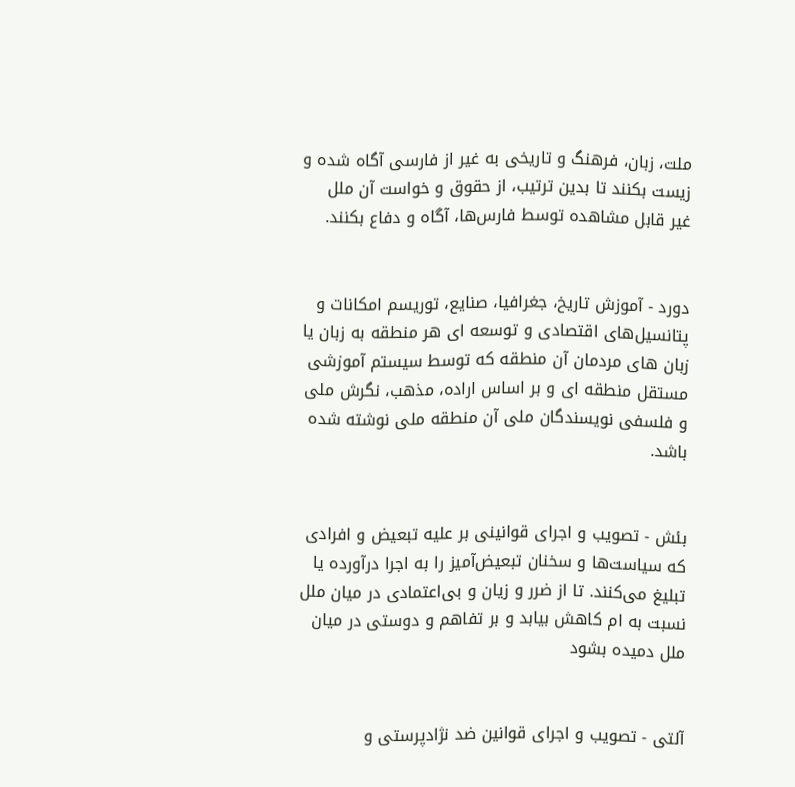ملت، زبان، فرهنگ و تاریخی به غیر از فارسی آگاه شده و زیست بکنند تا بدین ترتیب، از حقوق و خواست آن ملل غیر قابل مشاهده توسط فارس‌ها، آگاه و دفاع بکنند.


دورد - آموزش تاریخ، جغرافیا، صنایع، توریسم امکانات و پتانسیل‌های اقتصادی و توسعه ای هر منطقه به زبان یا زبان های مردمان آن منطقه که توسط سیستم آموزشی مستقل منطقه ای و بر اساس اراده، مذهب، نگرش ملی و فلسفی نویسندگان ملی آن منطقه ملی نوشته شده باشد.


بئش - تصویب و اجرای قوانینی بر علیه تبعیض و افرادی که سیاست‌ها و سخنان تبعیض‌آمیز را به اجرا درآورده یا تبلیغ می‌کنند. تا از ضرر و زیان و بی‌اعتمادی در میان ملل نسبت به ام کاهش بیابد و بر تفاهم و دوستی در میان ملل دمیده بشود‌


آلتی - تصویب و اجرای قوانین ضد نژادپرستی و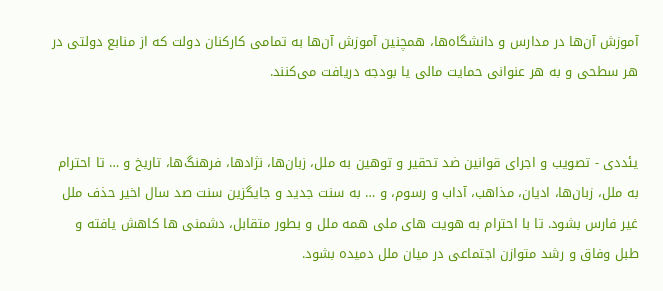آموزش آن‌ها در مدارس و دانشگاه‌ها، همچنین آموزش آن‌ها به تمامی کارکنان دولت که از منابع دولتی در هر سطحی و به هر عنوانی حمایت مالی یا بودجه دریافت می‌کنند.


یئددی - تصویب و اجرای قوانین ضد تحقیر و توهین به ملل، زبان‌ها، نژادها، فرهنگ‌‌ها، تاریخ و … تا احترام به ملل، زبان‌ها، ادیان، مذاهب، آداب و رسوم، و ‌… به سنت جدید و جایگزین سنت صد سال اخیر حذف ملل غیر فارس بشود. تا با احترام به هویت های ملی همه ملل و بطور متقابل، دشمنی ها کاهش یافته و طبل وفاق و رشد متوازن اجتماعی در میان ملل دمیده بشود.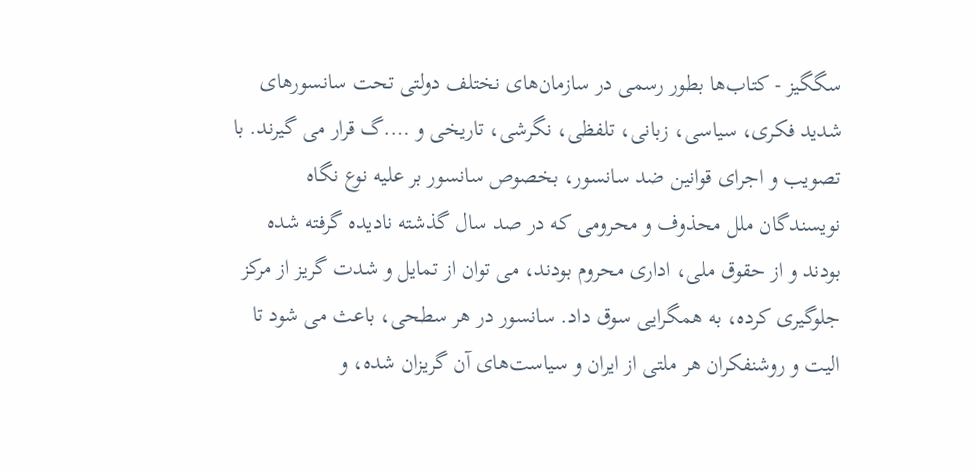سگگیز - کتاب‌ها بطور رسمی در سازمان‌های نختلف دولتی تحت سانسورهای شدید فکری، سیاسی، زبانی، تلفظی، نگرشی، تاریخی و ….گ قرار می گیرند. با تصویب و اجرای قوانین ضد سانسور، بخصوص سانسور بر علیه نوع نگاه نویسندگان ملل محذوف و محرومی که در صد سال گذشته نادیده گرفته شده بودند و از حقوق ملی، اداری محروم بودند، می توان از تمایل و شدت گریز از مرکز جلوگیری کرده، به همگرایی سوق داد‌. سانسور در هر سطحی، باعث می شود تا الیت و روشنفکران هر ملتی از ایران و سیاست‌های آن گریزان شده، و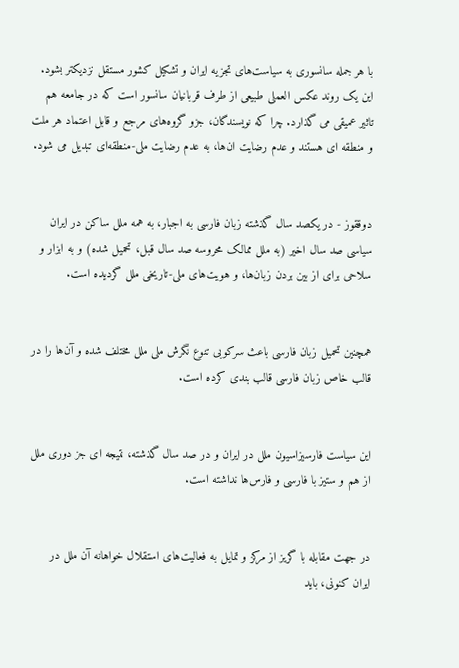با هر جمله سانسوری به سیاست‌های تجزیه ایران و تشکیل کشور مستقل نزدیکتر بشود. این یک روند عکس العملی طبیعی از طرف قربانیان سانسور است که در جامعه هم تاثیر عمیقی می گذارد. چرا که نویسندگان، جزو گروه‌های مرجع و قابل اعتماد هر ملت و منطقه ای هستند و عدم رضایت ان‌ها، به عدم رضایت ملی-منطقه‌ای تبدیل می شود.


دوققوز - در یکصد سال گذشته زبان فارسی به اجبار، به همه ملل ساکن در ایران سیاسی صد سال اخیر (به ملل ممالک محروسه صد سال قبل، تحمیل شده) و به ابزار و سلاحی برای از بین بردن زبان‌ها، و هویت‌های ملی-تاریخی ملل گردیده است.


همچنین تحمیل زبان فارسی باعث سرکوبی تنوع نگرش ملی ملل مختلف شده و آن‌ها را در قالب خاص زبان فارسی قالب بندی کرده است.


این سیاست فارسیزاسیون ملل در ایران و در صد‌ سال گذشته، نتیجه ای جز دوری ملل از هم و ستیز با فارسی و فارس‌ها نداشته است.


در جهت مقابله با گریز از مرکز و تمایل به فعالیت‌های استقلال خواهانه آن ملل در ایران کنونی، باید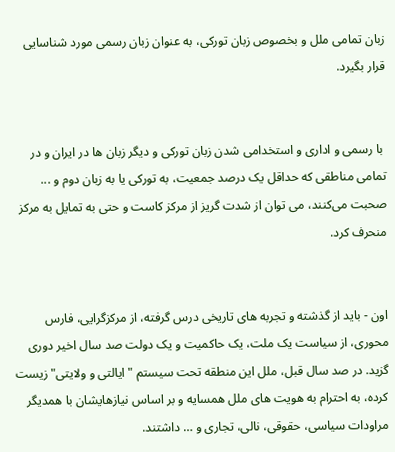زبان تمامی ملل و بخصوص زبان تورکی، به عنوان زبان رسمی مورد شناسایی قرار بگیرد.


 با رسمی و اداری و استخدامی شدن زبان تورکی و دیگر زبان ها در ایران و در تمامی مناطقی که حداقل یک درصد جمعیت، به تورکی یا به زبان دوم و ... صحبت می‌کنند، می توان از شدت گریز از مرکز کاست و حتی به تمایل به مرکز منحرف کرد.


اون - باید از گذشته و تجربه های تاریخی درس گرفته، از مرکزگرایی، فارس محوری، از سیاست یک ملت، یک حاکمیت و یک دولت صد سال اخیر دوری گزید. در صد سال قبل، ملل این منطقه تحت سیستم "ایالتی و ولایتی" زیست کرده، به احترام به هویت های ملل همسایه و بر اساس نیازهایشان با همدیگر مراودات سیاسی، حقوقی، نالی، تجاری و … داشتند.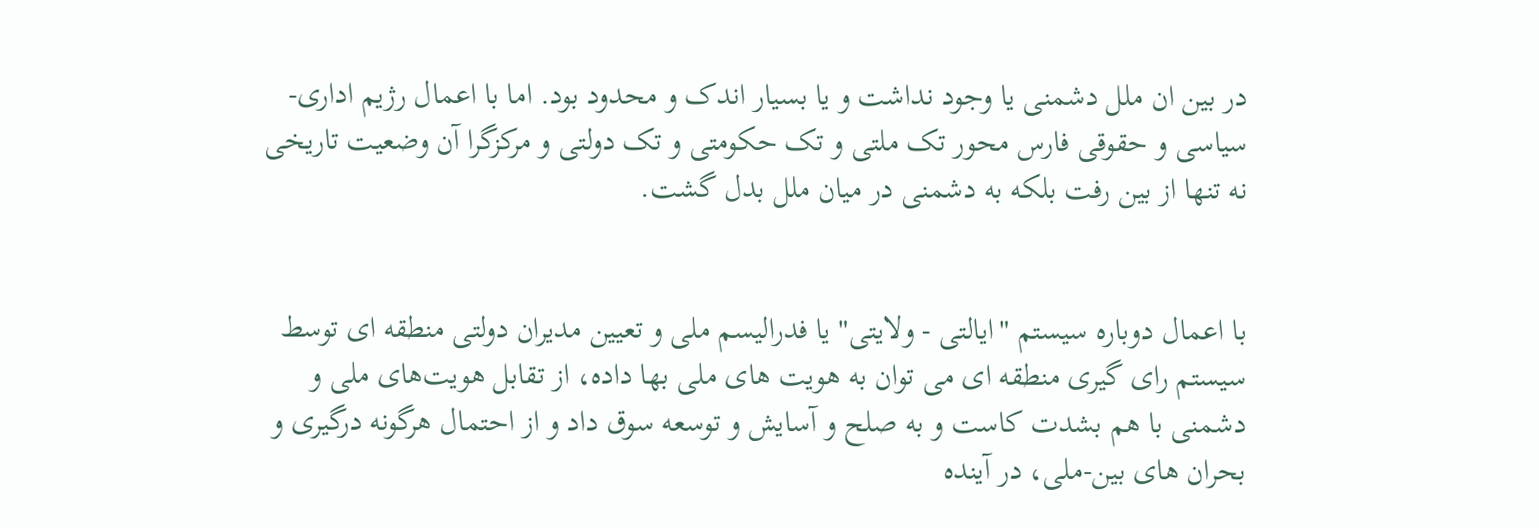در بین ان ملل دشمنی یا وجود نداشت و یا بسیار اندک و محدود بود. اما با اعمال رژیم اداری-سیاسی و حقوقی فارس محور تک ملتی و تک حکومتی و تک دولتی و مرکزگرا آن وضعیت تاریخی نه تنها از بین رفت بلکه به دشمنی در میان ملل بدل گشت.


با اعمال دوباره سیستم "ایالتی - ولایتی" یا فدرالیسم ملی و تعیین مدیران دولتی منطقه ای توسط سیستم رای گیری منطقه ای می توان به هویت های ملی بها داده، از تقابل هویت‌های ملی و دشمنی با هم بشدت کاست و به صلح و آسایش و توسعه سوق داد و از احتمال هرگونه درگیری و بحران های بین-ملی، در آینده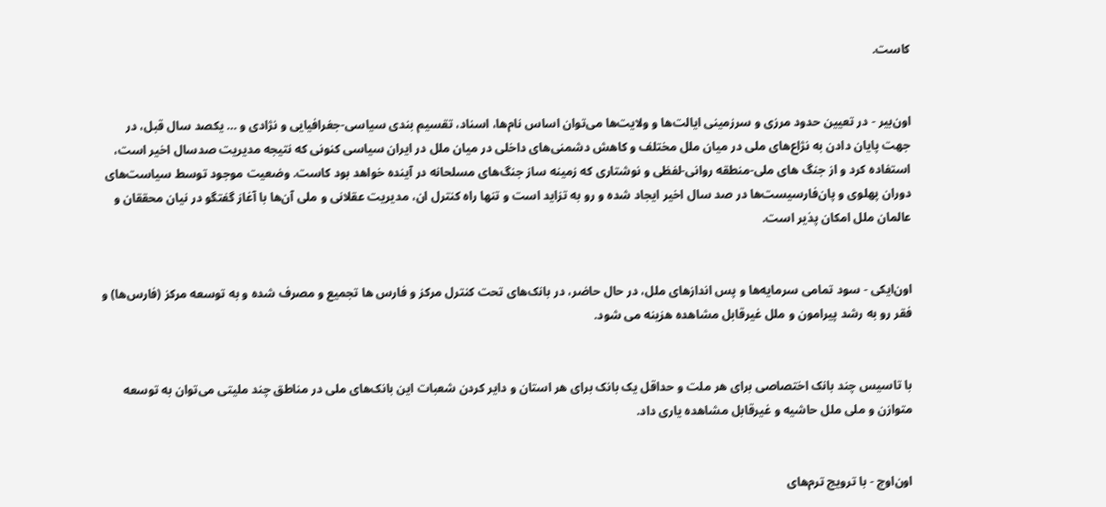کاست.


اون‌بیر - در تعیین حدود مرزی و سرزمینی ایالت‌ها و ولایت‌ها می‌توان اساس نام‌ها، اسناد، تقسیم بندی سیاسی-جغرافیایی و نژادی و … یکصد سال قبل، در جهت پایان دادن به نژاع‌های ملی در میان ملل مختلف و کاهش دشمنی‌های داخلی در میان ملل در ایران سیاسی کنونی که نتیجه مدیریت صد‌سال اخیر است، استفاده کرد و از جنگ های ملی-منطقه روانی-لفظی و نوشتاری که زمینه ساز جنگ‌های مسلحانه در آینده خواهد بود کاست. وضعیت موجود توسط سیاست‌های دوران پهلوی و پان‌فارسیست‌ها در صد سال اخیر ایجاد شده و رو به تزاید است و تنها راه کنترل ان، مدیریت عقلانی و ملی آن‌ها با آغاز گفتگو در نیان محققان و عالمان ملل امکان پذیر است.


اون‌ایکی - سود تمامی سرمایه‌ها و پس اندازهای ملل، در حال حاضر، در بانک‌های تحت کنترل مرکز و فارس ها تجمیع و مصرف شده و به توسعه مرکز (فارس‌ها) و فقر رو به رشد پیرامون و ملل غیرقابل مشاهده هزینه می شود.


با تاسیس چند بانک اختصاصی برای هر ملت و حداقل یک بانک برای هر استان و دایر کردن شعبات این بانک‌های ملی در مناطق چند ملیتی می‌توان به توسعه متوازن و ملی ملل حاشیه و غیرقابل مشاهده یاری داد.


اون‌اوچ - با ترویج ترم‌های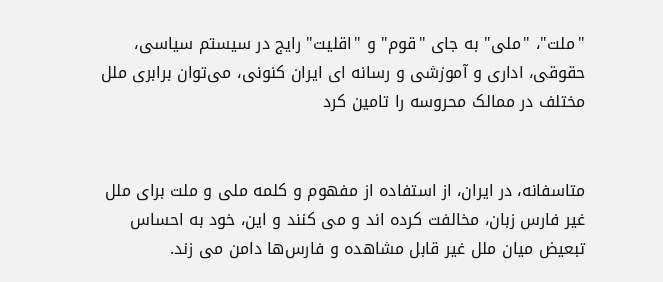"ملت"، "ملی" به جای "قوم" و "اقلیت" رایج در سیستم سیاسی، حقوقی، اداری و آموزشی و رسانه ای ایران کنونی، می‌توان برابری ملل مختلف در ممالک محروسه را تامین کرد‌


متاسفانه، در ایران، از استفاده از مفهوم و کلمه ملی و ملت برای ملل غیر فارس زبان، مخالفت کرده اند و می کنند و این، خود به احساس تبعیض میان ملل غیر قابل مشاهده و فارس‌ها دامن می زند.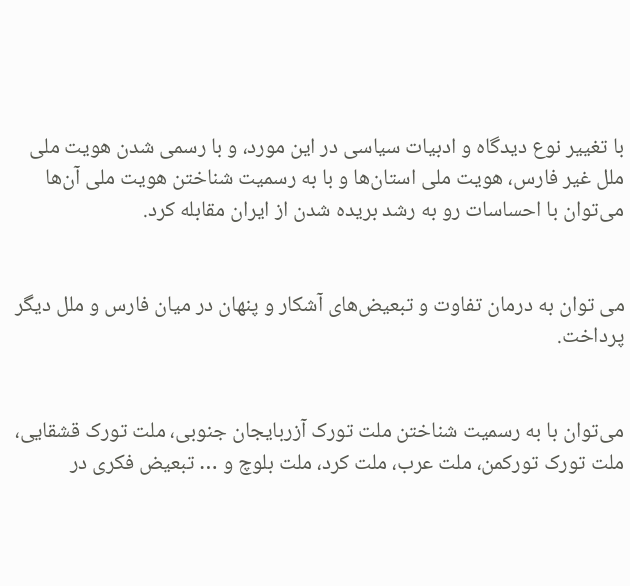با تغییر نوع دیدگاه و ادبیات سیاسی در این مورد، و با رسمی شدن هویت ملی ملل غیر فارس، هویت ملی استان‌ها و با به رسمیت شناختن هویت ملی آن‌ها می‌توان با احساسات رو به رشد بریده شدن از ایران مقابله کرد.


می توان به درمان تفاوت و تبعیض‌های آشکار و پنهان در میان فارس و ملل دیگر پرداخت.


می‌توان با به رسمیت شناختن ملت تورک آزربایجان جنوبی، ملت تورک قشقایی، ملت تورک تورکمن، ملت عرب، ملت کرد، ملت بلوچ و … تبعیض فکری در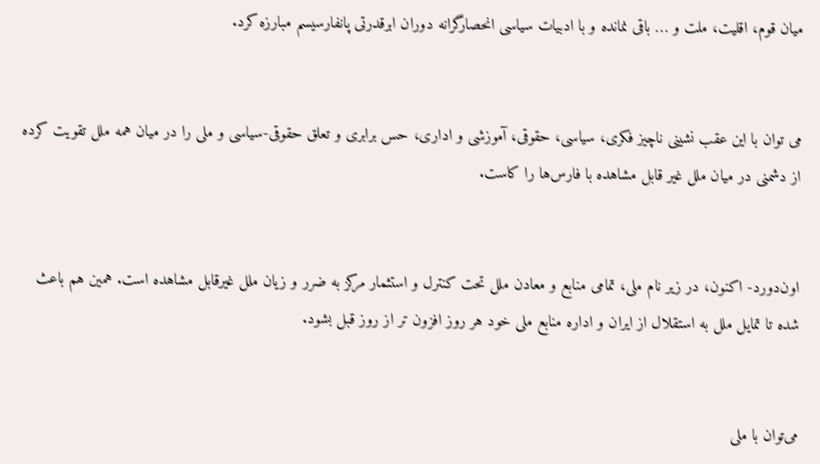میان قوم، اقلیت، ملت و … باقی نمانده و با ادبیات سیاسی انحصارگرانه دوران ابرقدرتی پانفارسیسم مبارزه کرد.


می توان با این عقب نشینی ناچیز فکری، سیاسی، حقوقی، آموزشی و اداری، حس برابری و تعلق حقوقی-سیاسی و ملی را در میان همه ملل تقویت کرده از دشمنی در میان ملل غیر قابل مشاهده با فارس‌ها را کاست.


اون‌دورد- اکنون، در زیر نام ملی، تمامی منابع و معادن ملل تحت کنترل و استثمار مرکز به ضرر و زیان ملل غیرقابل مشاهده است. همین هم باعث شده تا تمایل ملل به استقلال از ایران و اداره منابع ملی خود هر روز افزون تر از روز قبل بشود.


می‌توان با ملی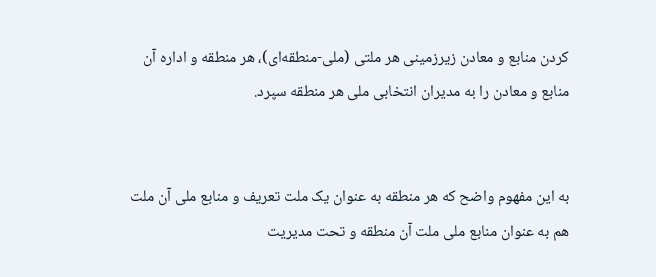کردن منابع و معادن زیرزمینی هر ملتی (ملی-منطقه‌ای)، هر منطقه و اداره آن‌ منابع و معادن را به مدیران انتخابی ملی هر منطقه سپرد.


به این مفهوم واضح که هر منطقه به عنوان یک ملت تعریف و منابع ملی آن ملت هم به عنوان منابع ملی ملت آن منطقه و تحت مدیریت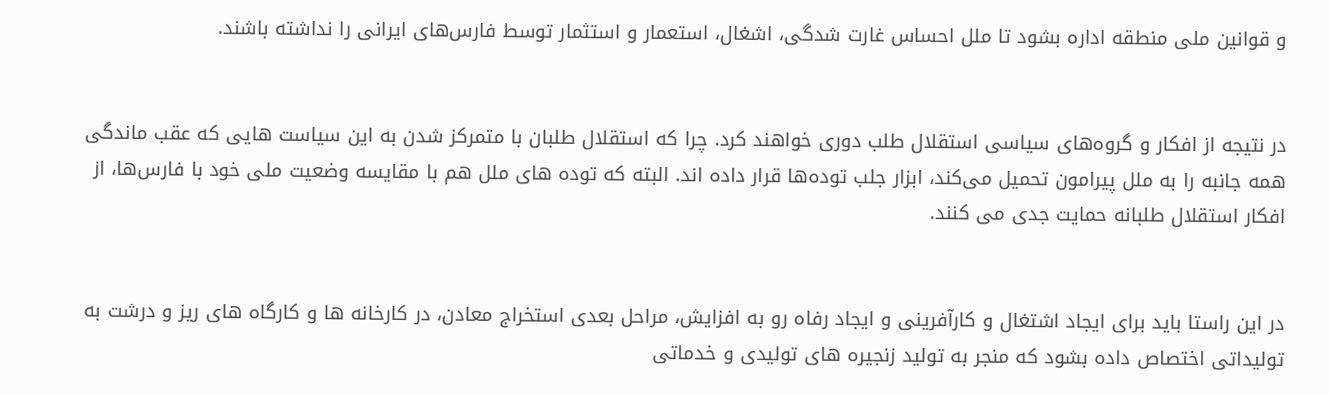و قوانین ملی منطقه اداره بشود تا ملل احساس غارت شدگی، اشغال، استعمار و استثمار توسط فارس‌های ایرانی را نداشته باشند.


در نتیجه از افکار و گروه‌های سیاسی استقلال طلب دوری خواهند کرد. چرا که استقلال طلبان با متمرکز شدن به این سیاست هایی که عقب ماندگی همه جانبه را به ملل پیرامون تحمیل می‌کند، ابزار جلب توده‌ها قرار داده اند. البته که توده های ملل هم با مقایسه وضعیت ملی خود با فارس‌ها، از افکار استقلال طلبانه حمایت جدی می کنند.


در این راستا باید برای ایجاد اشتغال و کارآفرینی و ایجاد رفاه رو به افزایش، مراحل بعدی استخراج معادن، در کارخانه ها و کارگاه های ریز و درشت به تولیداتی اختصاص داده بشود که منجر به تولید زنجیره های تولیدی و خدماتی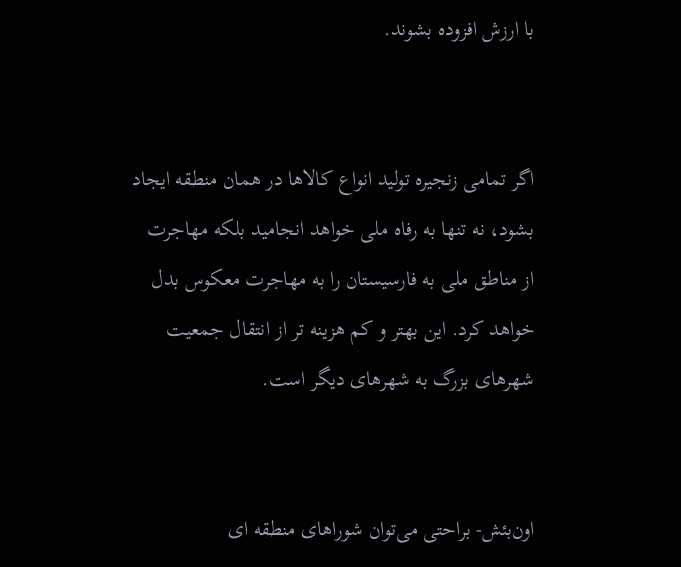با ارزش افزوده بشوند.


اگر تمامی زنجیره تولید انواع کالاها در همان منطقه ایجاد بشود، نه تنها به رفاه ملی خواهد انجامید بلکه مهاجرت از مناطق ملی به فارسیستان را به مهاجرت معکوس بدل خواهد کرد. این بهتر و کم هزینه تر از انتقال جمعیت شهرهای بزرگ به شهرهای دیگر است.


اون‌بئش- براحتی می‌توان شوراهای منطقه ای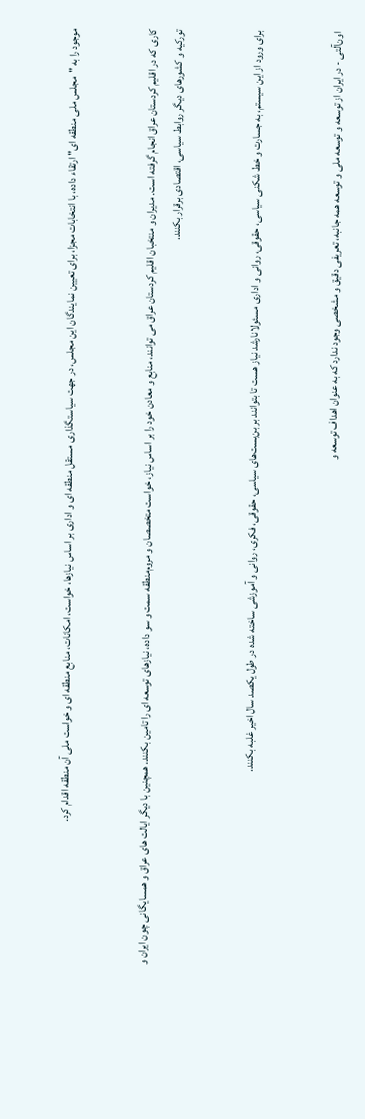موجود را به "مجلس ملی منطقه ای" ارتقاء داده، با انتخابات مجزا، برای تعیین نمایندگان این مجلس، در جهت سیاستگذاری مستقل منطقه ای و اداری بر اساس نیازها، خواست، امکانات، منابع منطقه ای و خواست ملی آن منطقه اقدام کرد.


کاری که در اقلیم کردستان عراق انجام گرفته است. مدیران و منتخبان اقلیم کردستان عراق می توانند، منابع و معادن خود را بر اساس نیاز، خواست متخصصان و مروم‌منطقه سمت و سو داده، نیازهای توسعه ای را تامین بکنند. همچنین با دیگر ایالت های عراق و همسایگانی چون ایران و تورکیه و کشورهای دیگر روابط سیاسی، اقتصادی برقرار بکنند.


برای ورود از این سیستم، به جسارت و خط شکنی سیاسی، حقوقی، روانی و اداری مسئولانارشد نیاز هست تا بتوانند بر بن‌بست‌های سیاسی، حقوقی، فکری، روانی و آموزشی ساخته شده در طول یکصد سال اخیر غلبه بکنند.


اون‌آلتی - در ایران از توسعه و توسعه ملی و توسعه همه جانبه، تعریفی دقیق و مشخصی وجود ندارد که به عنوان اهداف توسعه و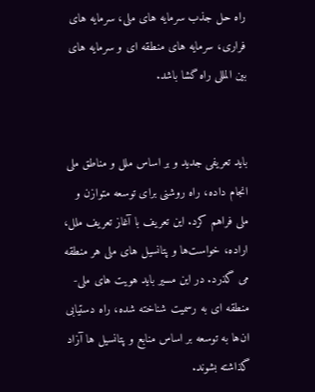راه حل جذب سرمایه های ملی، سرمایه های فراری، سرمایه های منطقه ای و سرمایه های بین المللی راه گشا باشد.


باید تعریفی جدید و بر اساس ملل و مناطق ملی انجام داده، راه روشنی برای توسعه متوازن و ملی فراهم کرد. این تعریف با آغاز تعریف ملل، اراده، خواست‌ها و پتانسیل های ملی هر منطقه می گذرد. در این مسیر باید هویت های ملی-منطقه ای به رسمیت شناخته شده، راه دستیابی ان‌ها به توسعه بر اساس منابع و پتانسیل ها آزاد گذاشته بشوند.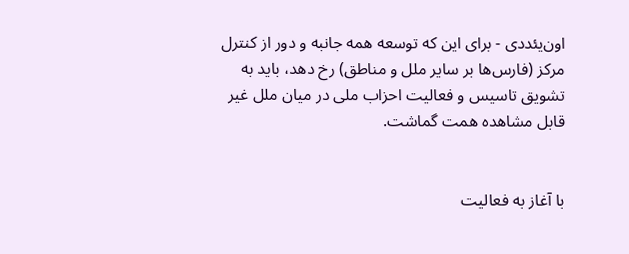اون‌یئددی - برای این که توسعه همه جانبه و دور از کنترل مرکز (فارس‌ها بر سایر ملل و مناطق) رخ دهد، باید به تشویق تاسیس و فعالیت احزاب ملی در میان ملل غیر قابل مشاهده همت گماشت.


با آغاز به فعالیت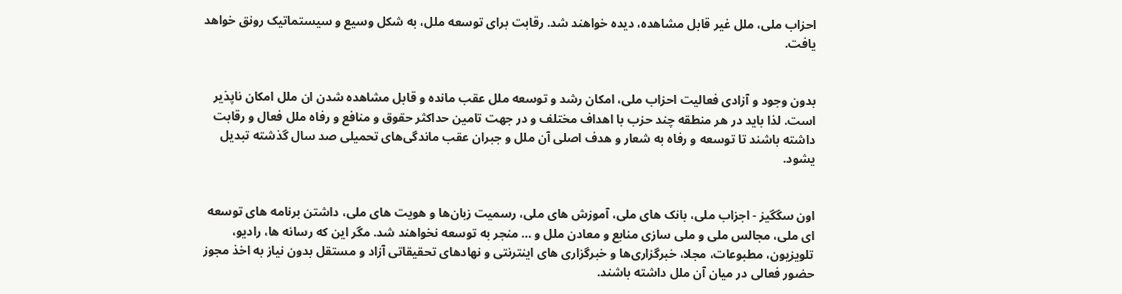احزاب ملی، ملل غیر قابل مشاهده، دیده خواهند شد. رقابت برای توسعه ملل، به شکل وسیع و سیستماتیک رونق خواهد یافت.


بدون وجود و آزادی فعالیت احزاب ملی، امکان رشد و توسعه ملل عقب مانده و قابل مشاهده شدن ان ملل امکان ناپذیر است. لذا باید در هر منطقه چند حزب با اهداف مختلف و در جهت تامین حداکثر حقوق و منافع و رفاه ملل فعال و رقابت داشته باشند تا توسعه و رفاه به شعار و هدف اصلی آن ملل و جبران عقب ماندگی‌های تحمیلی صد سال گذشته تبدیل یشود.


اون سگگیز - اجزاب ملی، بانک های ملی، آموزش های ملی، رسمیت زبان‌ها و هویت های ملی، داشتن برنامه های توسعه ای ملی، مجالس ملی و ملی سازی منابع و معادن ملل و … منجر به توسعه نخواهند شد. مگر این که رسانه ها، رادیو، تلویزیون، مطبوعات، مجلا، خبرگزاری‌ها و خبرگزاری های اینترنتی و نهادهای تحقیقاتی آزاد و مستقل بدون نیاز به اخذ مجوز حضور فعالی در میان آن ملل داشته باشند.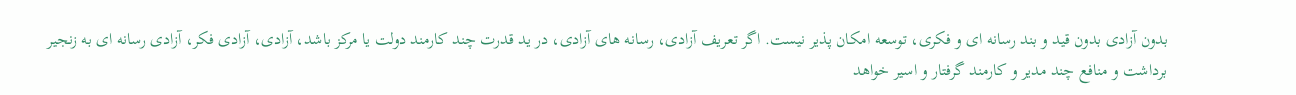بدون آزادی بدون قید و بند رسانه ای و فکری، توسعه امکان پذیر نیست. اگر تعریف آزادی، رسانه های آزادی، در ید قدرت چند کارمند دولت یا مرکز باشد، آزادی، آزادی فکر، آزادی رسانه ای به زنجیر برداشت و منافع چند مدیر و کارمند گرفتار و اسیر خواهد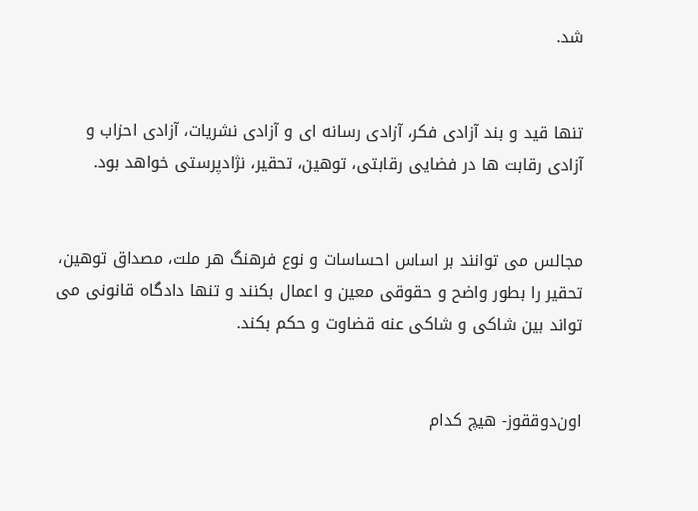شد.


تنها قید و بند آزادی فکر، آزادی رسانه ای و آزادی نشریات، آزادی احزاب و آزادی رقابت ها در فضایی رقابتی، توهین، تحقیر، نژادپرستی خواهد بود.


مجالس می توانند بر اساس احساسات و نوع فرهنگ هر ملت، مصداق توهین، تحقیر را بطور واضح و حقوقی معین و اعمال بکنند و تنها دادگاه قانونی می تواند بین شاکی و شاکی عنه قضاوت و حکم بکند.


اون‌دوققوز- هیچ کدام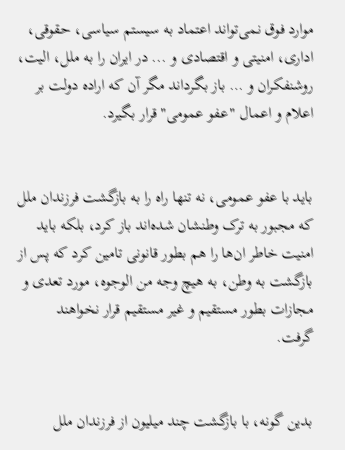موارد فوق نمی‌تواند اعتماد به سیستم سیاسی، حقوقی، اداری، امنیتی و اقتصادی و ... در ایران را به ملل، الیت، روشنفکران و … باز بگرداند مگر آن که اراده دولت بر اعلام و اعمال "عفو عمومی" قرار بگیرد.


باید با عفو عمومی، نه تنها راه را به بازگشت فرزندان ملل که مجبور به ترک وطنشان شده‌اند باز کرد، بلکه باید امنیت خاطر ان‌ها را هم بطور قانونی تامین کرد که پس از بازگشت به وطن، به هیچ وجه من الوجوه، مورد تعدی و مجازات بطور مستقیم و غیر مستقیم قرار نخواهند گرفت.


بدین گونه، با بازگشت چند میلیون از فرزندان ملل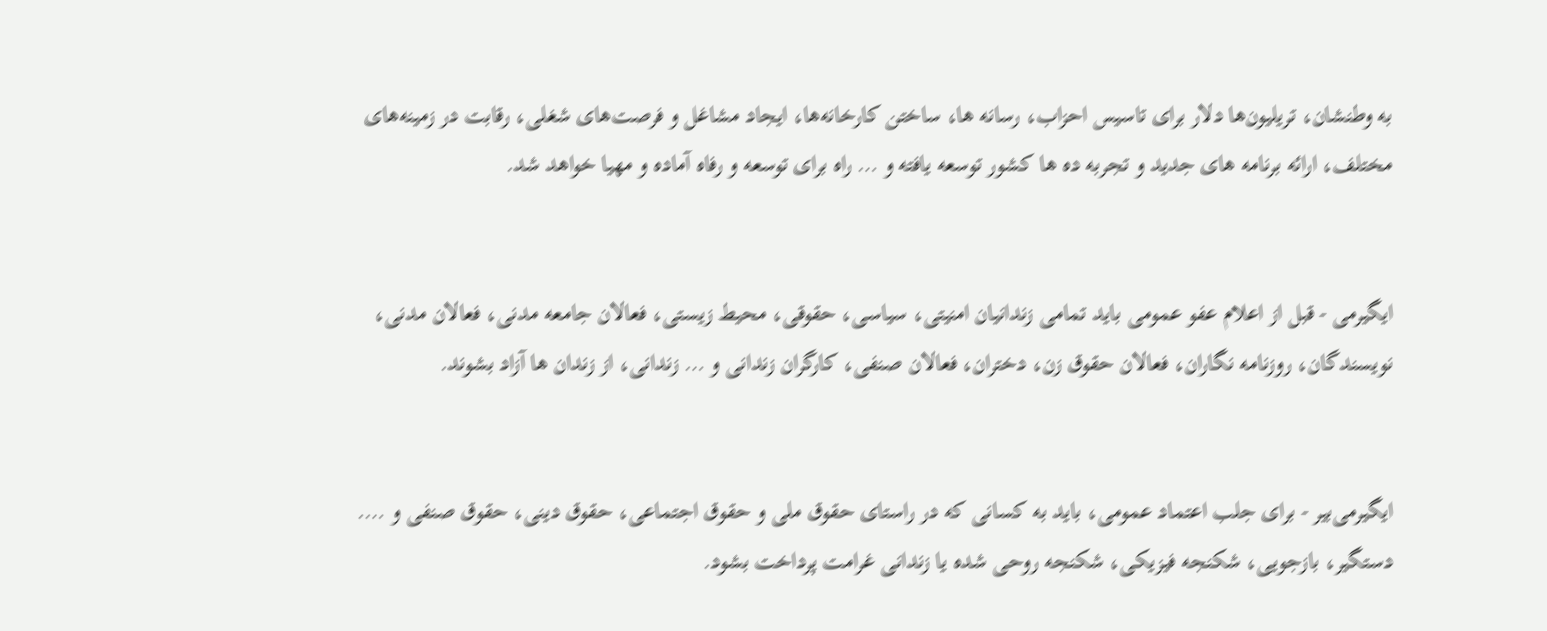به وطنشان، تریلیون‌ها دلار برای تاسیس احزاب، رسانه ها، ساختن کارخانه‌ها، ایجاد مشاغل و فرصت‌های شغلی، رقابت در زمینه‌های مختلف، ارائه برنامه های جدید و تجربه ده ها کشور توسعه یافته و … راه برای توسعه و رفاه آماده و مهیا خواهد شد.


ایگیرمی - قبل از اعلام عفو عمومی باید تمامی زندانیان امنیتی، سیاسی، حقوقی، محیط زیستی، فعالان جامعه مدنی، فعالان مدنی، نویسندگان، روزنامه نگاران، فعالان حقوق زن، دختران، فعالان صنفی، کارگران زندانی و … زندانی، از زندان ها آزاد بشوند.


ایگیرمی‌بیر - برای جلب اعتماد عمومی، باید به کسانی که در راستای حقوق ملی و حقوق اجتماعی، حقوق دینی، حقوق صنفی و …. دستگیر، بازجویی، شکنجه فیزیکی، شکنجه روحی شده یا زندانی غرامت پرداخت بشود.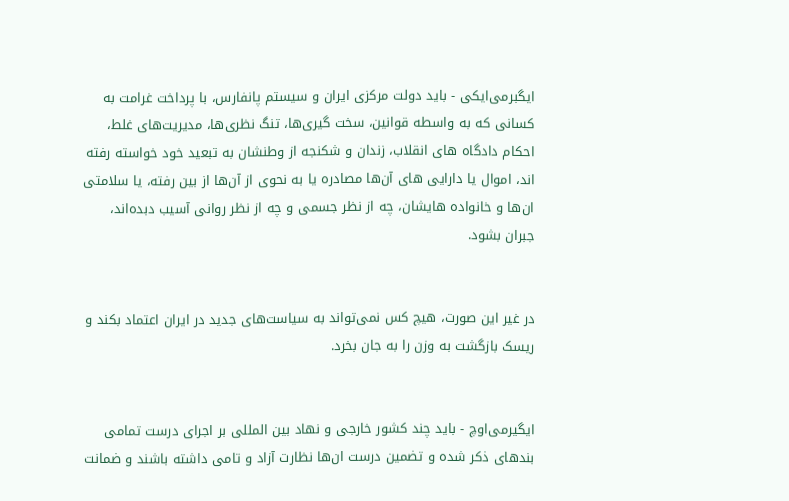ایگبرمی‌ایکی - باید دولت مرکزی ایران و سیستم‌ پانفارس، با پرداخت غرامت به کسانی که به واسطه قوانین، سخت‌ گیری‌ها، تنگ‌ نظری‌ها، مدیریت‌های غلط، احکام دادگاه های انقلاب، زندان و شکنجه از وطنشان به تبعید خود خواسته رفته اند، اموال یا دارایی های آن‌ها مصادره یا به نحوی از آن‌ها از بین رفته، یا سلامتی ان‌ها و خانواده هایشان، چه از نظر جسمی و چه از نظر روانی آسیب دبده‌اند، جبران بشود.


در غیر این صورت، هیچ کس نمی‌تواند به سیاست‌های جدید در ایران اعتماد بکند و ریسک بازگشت به وزن را به جان بخرد.


ایگیرمی‌اوچ - باید چند کشور خارجی و نهاد بین المللی بر اجرای درست تمامی بندهای ذکر شده و تضمین درست ان‌ها نظارت آزاد و تامی داشته باشند و ضمانت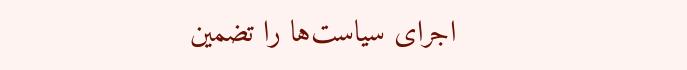اجرای سیاست‌ها را تضمین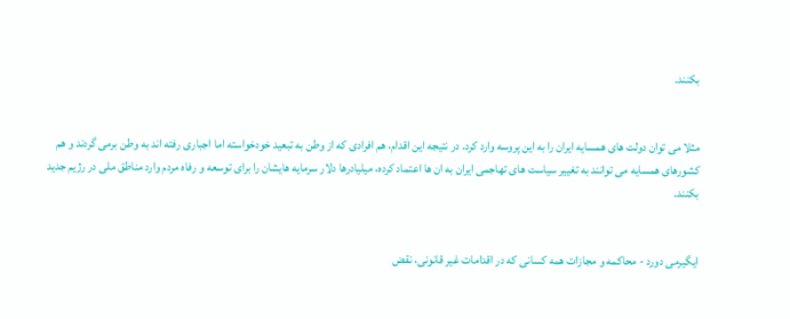بکنند.


مثلا می توان دولت های همسایه ایران را به این پروسه وارد کرد. در نتیجه این اقدام، هم افرادی که از وطن به تبعید خودخواسته اما اجباری رفته اند به وطن برمی گردند و هم کشورهای همسایه می توانند به تغییر سیاست های تهاجمی ایران به ان ها اعتماد کرده، میلیادر‌ها دلار سرمایه هایشان را برای توسعه و رفاه مردم وارد مناطق ملی در رژیم جدید بکنند.


ایگیرمی دورد - محاکمه و مجازات همه کسانی که در اقدامات غیر قانونی، نقض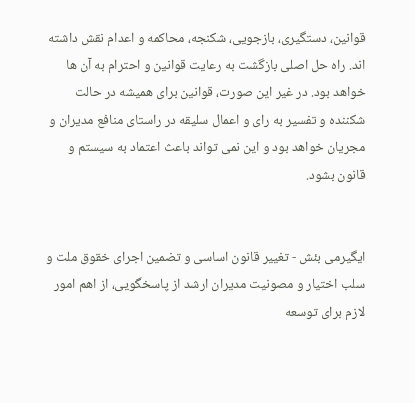قوانین، دستگیری، بازجویی، شکنجه، محاکمه و اعدام نقش داشته اند. راه حل اصلی بازگشت به رعایت قوانین و احترام به آن ها خواهد بود. در غیر این صورت، قوانین برای همیشه در حالت شکننده و تفسیر به رای و اعمال سلیقه در راستای منافع مدیران و مجریان خواهد بود و این نمی تواند باعث اعتماد به سیستم و قانون بشود.


ایگیرمی بئش - تغییر قانون اساسی و تضمین اجرای خقوق ملت و سلب اختیار و مصونیت مدیران ارشد از پاسخگویی، از اهم امور لازم برای توسعه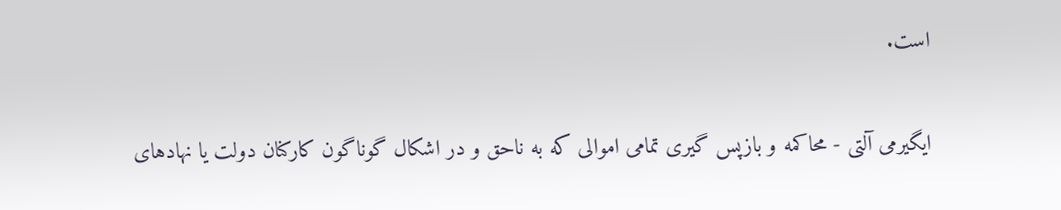است.


ایگیرمی آلتی - محاکمه و بازپس گیری تمامی اموالی که به ناحق و در اشکال گوناگون کارکنان دولت یا نهادهای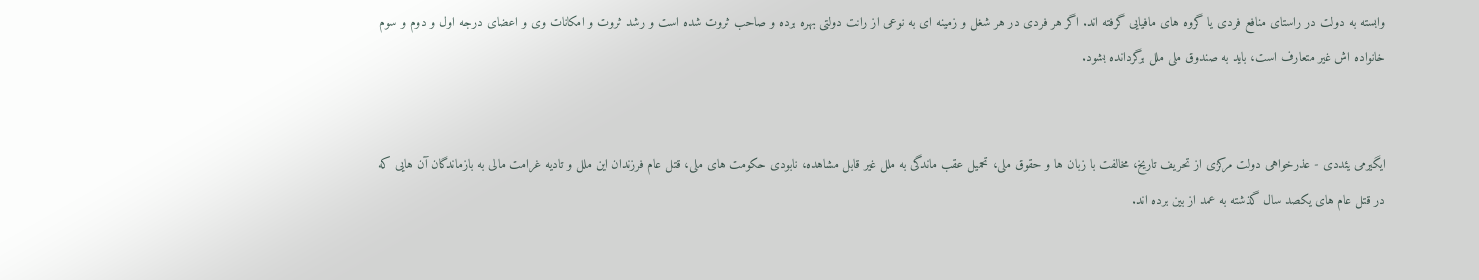وابسته به دولت در راستای منافع فردی یا گروه های مافیایی گرفته اند. اگر هر فردی در هر شغل و زمینه ای به نوعی از رانت دولتی بهره برده و صاحب ثروت شده است و رشد ثروت و امکانات وی و اعضای درجه اول و دوم و سوم خانواده اش غیر متعارف است، باید به صندوق ملی ملل برگردانده بشود.


ایگیرمی یئددی - عذرخواهی دولت مرکزی از تحریف تاریخ، مخالفت با زبان ها و حقوق ملی، تحمیل عقب ماندگی به ملل غیر قابل مشاهده، نابودی حکومت های ملی، قتل عام فرزندان این ملل و تادیه غرامت مالی به بازماندگان آن هایی که در قتل عام های یکصد سال گذشته به عمد از بین برده اند.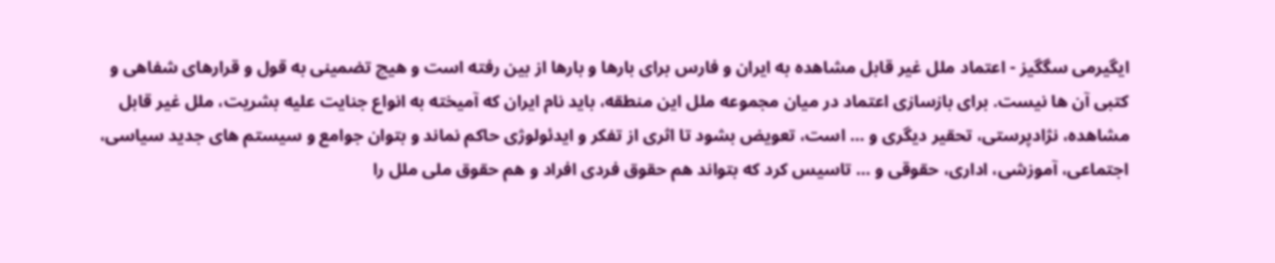ایگیرمی سگگیز - اعتماد ملل غیر قابل مشاهده به ایران و فارس برای بارها و بارها از بین رفته است و هیچ تضمینی به قول و قرارهای شفاهی و کتبی آن ها نیست. برای بازسازی اعتماد در میان مجموعه ملل این منطقه، باید نام ایران که آمیخته به انواع جنایت علیه بشریت، ملل غیر قابل مشاهده، نژادپرستی، تحقیر دیگری و … است، تعویض بشود تا اثری از تفکر و ایدئولوژی حاکم نماند و بتوان جوامع و سیستم های جدید سیاسی، اجتماعی، آموزشی، اداری، حقوقی و … تاسیس کرد که بتواند هم حقوق فردی افراد و هم حقوق ملی ملل را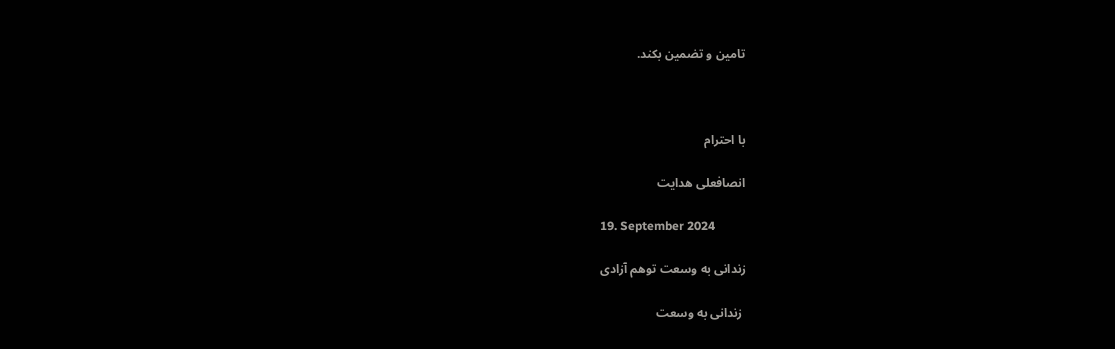تامین و تضمین بکند.



با احترام

انصافعلی هدایت

19. September 2024

زندانی به وسعت توهم آزادی

 زندانی به وسعت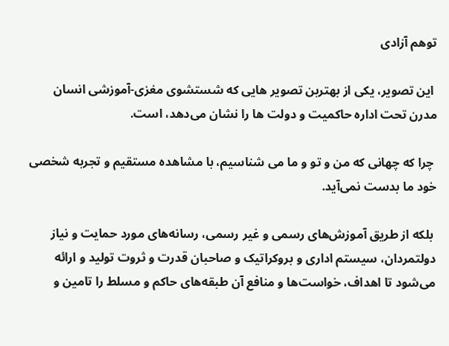توهم آزادی

 این تصویر، یکی از بهتربن تصویر هایی که شستشوی مغزی-آموزشی انسان مدرن تحت اداره حاکمیت و دولت ها را نشان می‌دهد، است.

 چرا که چهانی که من و تو و ما می شناسیم، با مشاهده مستقیم و تجربه شخصی خود ما بدست نمی‌آید.

 بلکه از طریق آموزش‌های رسمی و غیر رسمی، رسانه‌های مورد حمایت و نیاز دولتمردان، سیستم اداری و بروکراتیک و صاحبان قدرت و ثروت تولید و ارائه می‌‌شود تا اهداف، خواست‌ها و منافع آن‌ طبقه‌های حاکم و مسلط را تامین و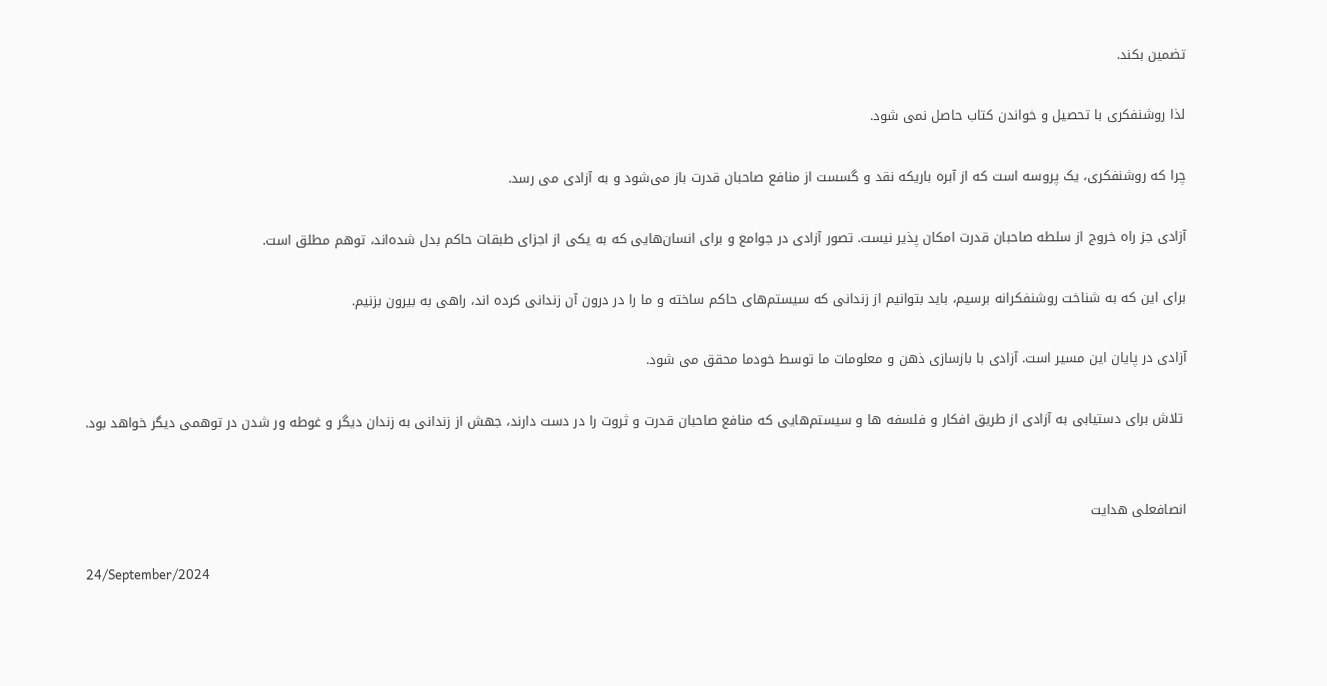تضمین بکند.

لذا روشنفکری با تحصیل و خواندن کتاب حاصل نمی شود.

چرا که روشنفکری، یک پروسه است که از آبره باریکه نقد و گسست از منافع صاحبان قدرت باز می‌شود و به آزادی می رسد.

آزادی جز راه خروج از سلطه صاحبان قدرت امکان پذیر نیست. تصور آزادی در جوامع و برای انسان‌هایی که به یکی از اجزای طبقات حاکم بدل شده‌اند، توهم مطلق است.

برای این که به شناخت روشنفکرانه برسیم، باید بتوانیم از زندانی که سیستم‌های حاکم ساخته و ما را در درون آن زندانی کرده اند، راهی به بیرون بزنیم.

آزادی در پایان این مسیر است. آزادی با بازسازی ذهن و معلومات ما توسط خودما محقق می شود.

 تلاش برای دستیابی به آزادی از طریق افکار و فلسفه ها و سیستم‌هایی که منافع صاحبان قدرت و ثروت را در دست دارند، جهش از زندانی به زندان دیگر و غوطه ور شدن در توهمی دیگر خواهد بود.


انصافعلی هدایت

24/September/2024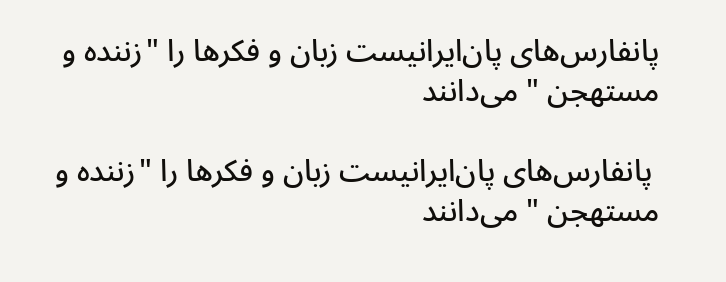پانفارس‌های پان‌ایرانیست زبان و فکرها را "زننده و مستهجن " می‌دانند

 پانفارس‌های پان‌ایرانیست زبان و فکرها را "زننده و مستهجن " می‌دانند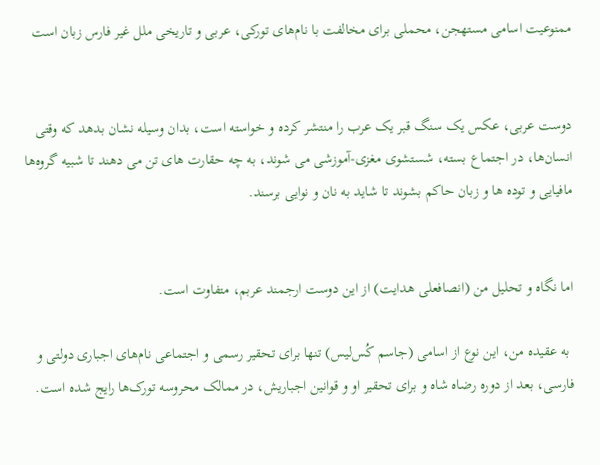ممنوعیت اسامی مستهجن، محملی برای مخالفت با نام‌های تورکی، عربی و تاریخی ملل غیر فارس زبان است


دوست عربی، عکس یک سنگ قبر یک عرب را منتشر کرده و خواسته است، بدان وسیله نشان بدهد که وقتی انسان‌ها، در اجتماع بسته، شستشوی مغزی-آموزشی می شوند، به چه حقارت های تن می دهند تا شبیه گروه‌ها مافیایی و توده ها و زبان حاکم بشوند تا شاید به نان و نوایی برسند.


اما نگاه و تحلیل من (انصافعلی هدایت) از این دوست ارجمند عربم، متفاوت است.

 به عقیده من، این نوع از اسامی (جاسم کُس‌لیس) تنها برای تحقیر رسمی و اجتماعی نام‌های اجباری دولتی و فارسی، بعد از دوره رضاه شاه و برای تحقیر او و قوانین اجباریش، در ممالک محروسه تورک‌ها رایج شده است.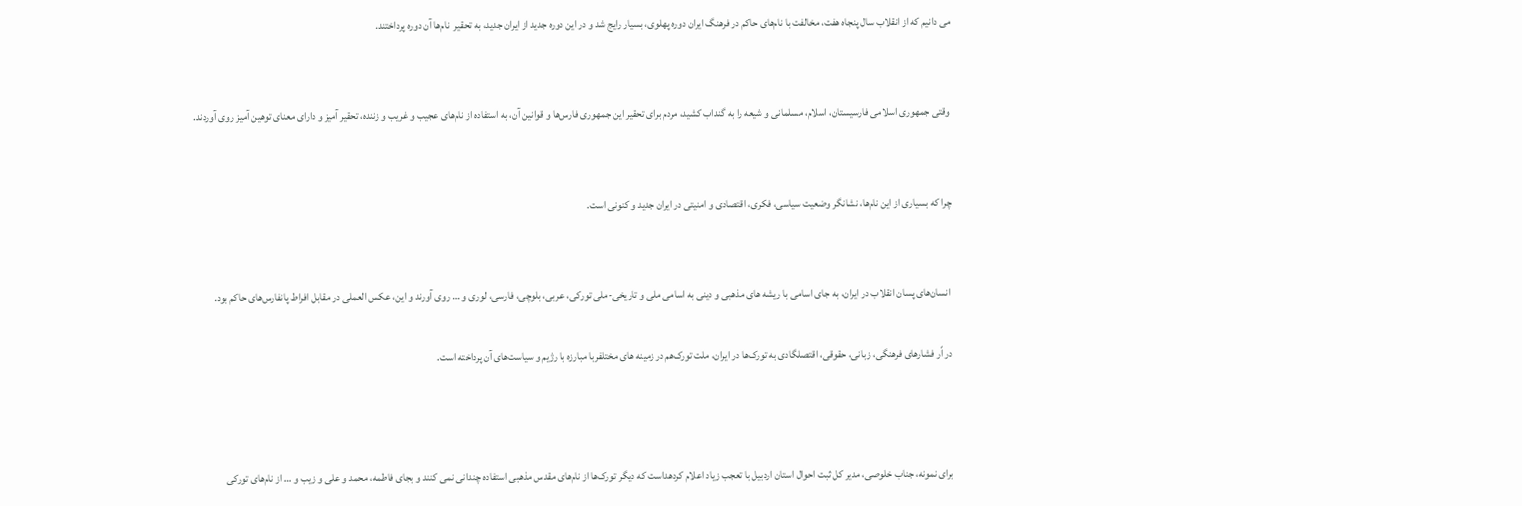می دانیم که از انقلاب سال پنجاه هفت، مخالفت با نام‌های حاکم در فرهنگ ایران دوره پهلوی، بسیار رایج شد و در این دوره جدید از ایران جدید، به تحقیر  نام‌ها آن دوره پرداختند.


 وقتی جمهوری اسلامی فارسیستان، اسلام، مسلمانی و شیعه را به گنداب کشید، مردم برای تحقیر این جمهوری فارس‌ها و قوانین آن، به استفاده از نام‌های عجیب و غریب و زننده، تحقیر آمیز و دارای معنای توهین آمیز روی آوردند.


چرا که بسیاری از این نام‌ها، نشانگر وضعیت سیاسی، فکری، اقتصادی و امنیتی در ایران جدید و کنونی است.


 انسان‌های پسان انقلاب در ایران، به جای اسامی با ریشه های مذهبی و دینی به اسامی ملی و تاریخی-ملی تورکی، عربی، بلوچی، فارسی، لوری و ‌… روی آورند و این، عکس العملی در مقابل افراط پانفارس‌های حاکم بود.

در اًر فشارهای فرهنگی، زبانی، حقوقی، اقتصلگادی به تورک‌ها در ایران، ملت تورک‌هم در زمینه های مختلفربا مبارزه با رژیم و سیاست‌های آن پرداخته است.



برای نمونه، جناب خلوصی، مدیر کل ثبت احوال استان اردبیل با تعجب زیاد اعلام کردهداست که دیگر تورک‌ها از نام‌های مقدس مذهبی استفاده چندانی نمی کنند و بجای فاطمه، محمد و علی و زیب و … از نام‌های تورکی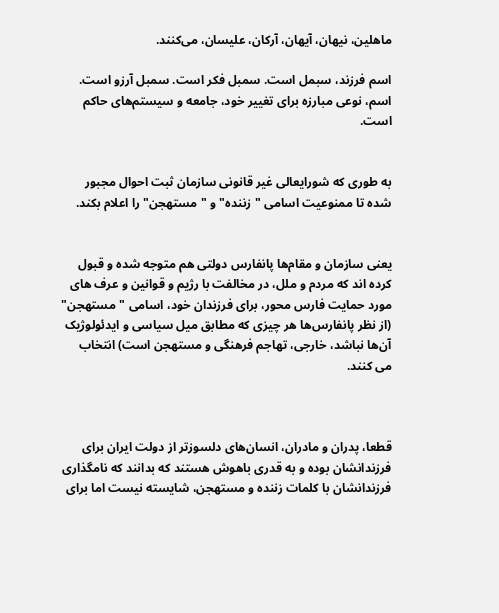ماهلین، نیهان، آیهان، آرکان، علیسان، می‌کنند.

اسم فرزند، سبمل است. سمبل فکر است. سمبل آرزو است. اسم، نوعی مبارزه برای تغییر خود، جامعه و سیستم‌های حاکم است.


به طوری که شورایعالی غیر قانونی سازمان ثبت احوال مجبور شده تا ممنوعیت اسامی "زننده" و "مستهجن" را اعلام بکند.


یعنی سازمان‌ و مقام‌ها پانفارس‌ دولتی هم متوجه شده و قبول کرده اند که مردم و ملل، در مخالفت با رژیم و قوانین و عرف های مورد حمایت فارس محور، برای فرزندان خود، اسامی "مستهجن" (از نظر پانفارس‌ها هر چیزی که مطابق میل سیاسی و ایدئولوژیک آن‌ها نباشد، خارجی، تهاجم فرهنگی و مستهجن است) انتخاب می کنند.



قطعا، پدران و مادران، انسان‌های دلسوزتر از دولت ایران برای فرزندانشان بوده و به قدری باهوش هستند که بدانند که نامگذاری فرزندانشان با کلمات زننده و مستهجن، شایسته نیست اما برای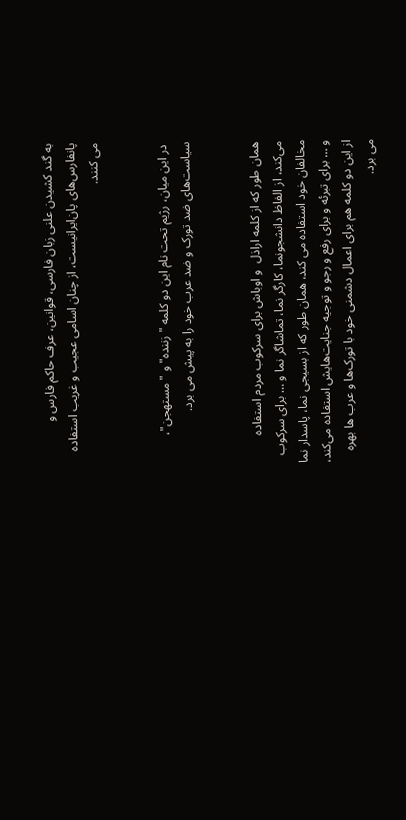به گند کشیدن علنی زبان فارسی، قوانین، عرف حاکم فارس و پانفارس‌های پان‌ایرانیست، از چنان اسامی عجیب و غریب استفاده می کنند.


 در این میان، رژیم تحت نام این دو کلمه "زننده"و "مستهجن"، سیاست‌های ضد تورک و ضد عرب خود را به پیش می برد.


همان طور که از کلمه اراذل  و اوباش برای سرکوب مردم استفاده می‌کند، از الفاظ دانشجونما، کارگر نما، تماشاگر نما و … برای سرکوب مخالفان خود استفاده می کند، همان طور که از بسیجی نما، پاسدار نما و … برای تبرئه و برای رفع و رجو و توجیه جنایت‌هایش استفاده می‌کند، از این دو کلمه هم برای اعمال دشمنی خود با تورک‌ها و عرب ها بهره می برد.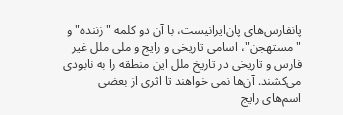پانفارس‌های پان‌ایرانیست، با آن دو کلمه "زننده" و "مستهجن"، اسامی تاریخی و رایج و ملی ملل غیر فارس و تاریخی در تاریخ ملل این منطقه را به نابودی می‌کشند. آن‌ها نمی خواهند تا اثری از بعضی اسم‌های رایج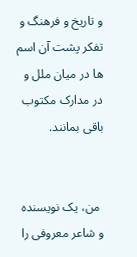و تاریخ و فرهنگ و تفکر پشت آن اسم ها در میان ملل و در مدارک مکتوب باقی بمانند.


 من، یک نویسنده و شاعر معروفی را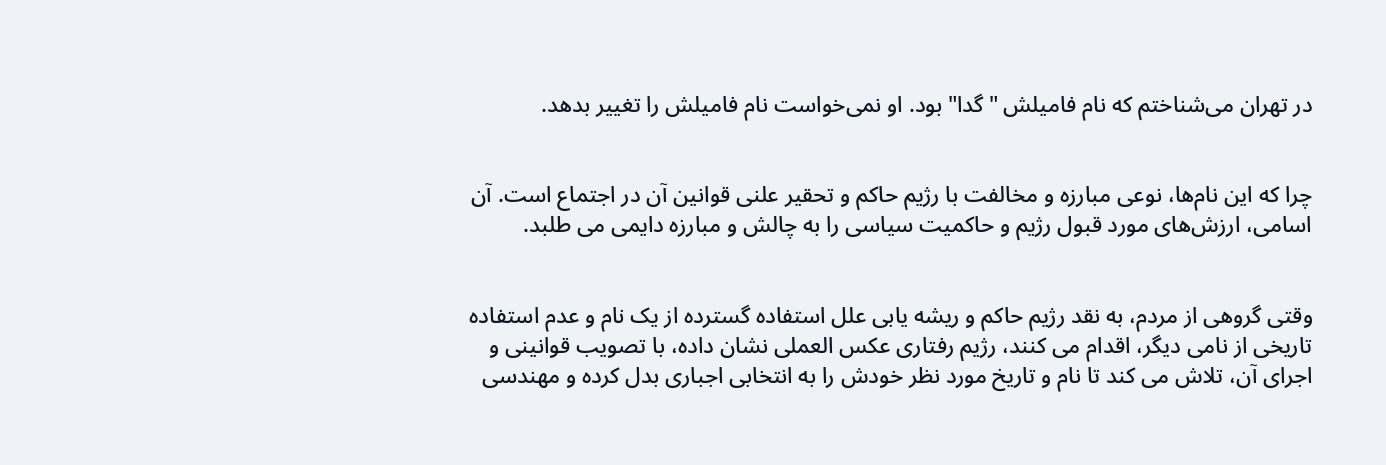در تهران می‌شناختم که نام فامیلش "گدا" بود. او نمی‌خواست نام فامیلش را تغییر بدهد.


چرا که این نام‌ها، نوعی مبارزه و مخالفت با رژیم حاکم و تحقیر علنی قوانین آن در اجتماع است. آن اسامی، ارزش‌های مورد قبول رژیم و حاکمیت سیاسی را به چالش و مبارزه دایمی می طلبد.


وقتی گروهی از مردم، به نقد رژیم حاکم و ریشه یابی علل استفاده گسترده از یک نام و عدم استفاده تاریخی از نامی دیگر، اقدام می کنند، رژیم رفتاری عکس العملی نشان داده، با تصویب قوانینی و اجرای آن، تلاش می کند تا نام و تاریخ مورد نظر خودش را به انتخابی اجباری بدل کرده و مهندسی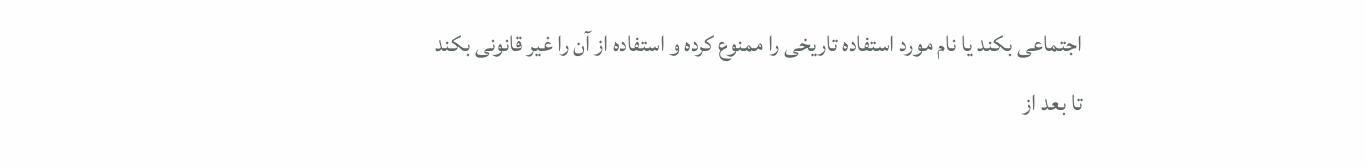اجتماعی بکند یا نام مورد استفاده تاریخی را ممنوع کرده و استفاده از آن را غیر قانونی بکند تا بعد از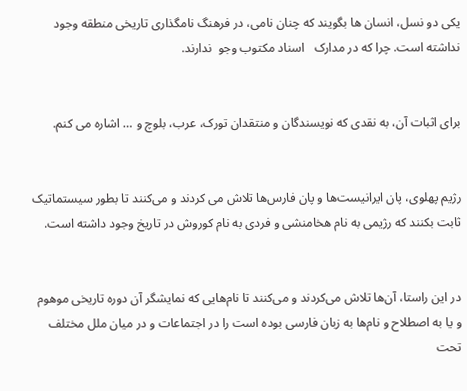یکی دو نسل، انسان ها بگویند که چنان نامی، در فرهنگ نامگذاری تاریخی منطقه وجود نداشته است. چرا که در مدارک   اسناد مکتوب وجو  ندارند.


برای اثبات آن، به نقدی که نویسندگان و منتقدان تورک، عرب، بلوچ و … اشاره می کنم.


رژیم پهلوی، پان ایرانیست‌ها و پان فارس‌ها تلاش می کردند و می‌کنند تا بطور سیستماتیک ثابت بکنند که رژیمی به نام هخامنشی و فردی به نام کوروش در تاریخ وجود داشته است.


در این راستا، آن‌ها تلاش می‌کردند و می‌کنند تا نام‌هایی که نمایشگر آن دوره تاریخی موهوم و یا به اصطلاح و نام‌ها به زبان فارسی بوده است را در اجتماعات و در میان ملل مختلف تحت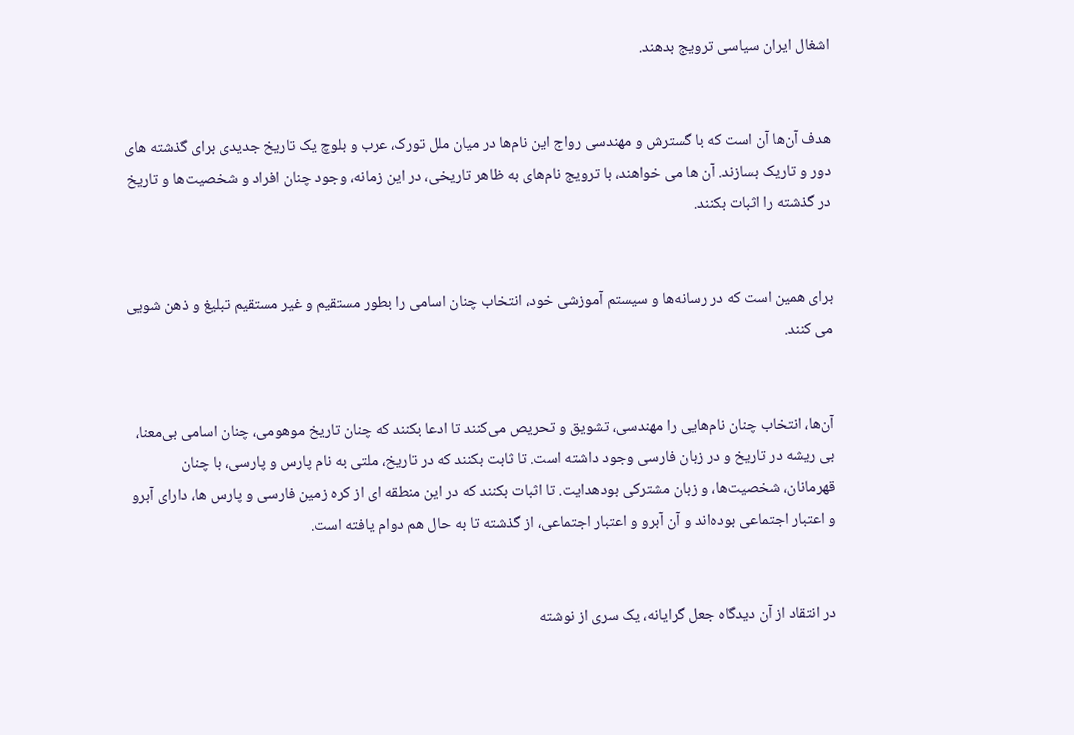اشغال ایران سیاسی ترویج بدهند.


هدف آن‌ها آن است که با گسترش و مهندسی رواج این نام‌ها در میان ملل تورک، عرب و بلوچ یک تاریخ جدیدی برای گذشته های دور و تاریک بسازند. آن ها می خواهند، با ترویج نام‌های به ظاهر تاریخی، در این زمانه، وجود چنان افراد و شخصیت‌ها و تاریخ در گذشته را اثبات بکنند.


برای همین است که در رسانه‌ها و سیستم آموزشی خود، انتخاب چنان اسامی را بطور مستقیم و غیر مستقیم تبلیغ و ذهن شویی می کنند.


آن‌ها، انتخاب چنان نام‌هایی را مهندسی، تشویق و تحریص می‌کنند تا ادعا بکنند که چنان تاریخ موهومی، چنان اسامی بی‌معنا، بی ریشه در تاریخ و در زبان فارسی وجود داشته است. تا ثابت بکنند که در تاریخ، ملتی به نام پارس و پارسی، با چنان قهرمانان، شخصیت‌ها، و زبان مشترکی بودهدایت. تا اثبات بکنند که در این منطقه ای از کره زمین فارسی و پارس ها، دارای آبرو و اعتبار اجتماعی بوده‌اند و آن آبرو و اعتبار اجتماعی، از گذشته تا به حال هم دوام یافته است.


در انتقاد از آن دیدگاه جعل گرایانه، یک سری از نوشته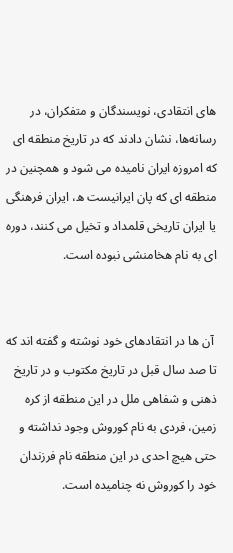های انتقادی، نویسندگان و متفکران، در رسانه‌ها، نشان دادند که در تاریخ منطقه ای که امروزه ایران نامیده می شود و همچنین در منطقه ای که پان ایرانیست ه، ایران فرهنگی یا ایران تاریخی قلمداد و تخیل می کنند، دوره ای به نام هخامنشی نبوده است.


 آن ها در انتقادهای خود نوشته و گفته اند که تا صد سال قبل در تاریخ مکتوب و در تاریخ ذهنی و شفاهی ملل در این منطقه از کره زمین، فردی به نام کوروش وجود نداشته و حتی هیچ احدی در این منطقه نام فرزندان خود را کوروش نه چنامیده است.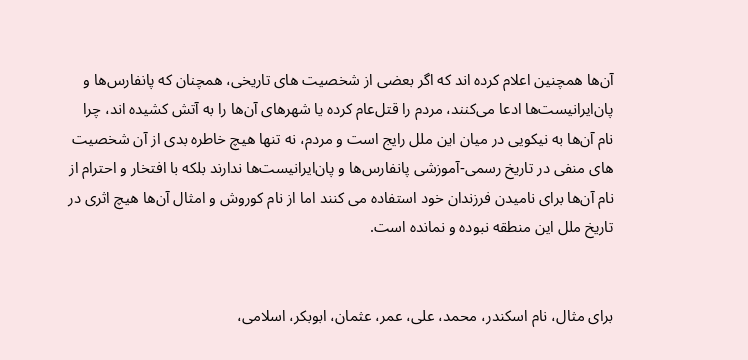آن‌ها همچنین اعلام کرده اند که اگر بعضی از شخصیت های تاریخی، همچنان که پانفارس‌ها و پان‌ایرانیست‌ها ادعا می‌کنند، مردم را قتل‌عام کرده یا شهرهای آن‌ها را به آتش کشیده اند، چرا نام آن‌ها به نیکویی در میان این ملل رایج است و مردم، نه تنها هیچ خاطره بدی از آن شخصیت های منفی در تاریخ رسمی-آموزشی پانفارس‌ها و پان‌ایرانیست‌ها ندارند بلکه با افتخار و احترام از نام آن‌ها برای نامیدن فرزندان خود استفاده می ‌کنند اما از نام کوروش و امثال آن‌ها هیچ اثری در تاریخ ملل این منطقه نبوده و نمانده است.


برای مثال، نام اسکندر، محمد، علی، عمر، عثمان، ابوبکر، اسلامی،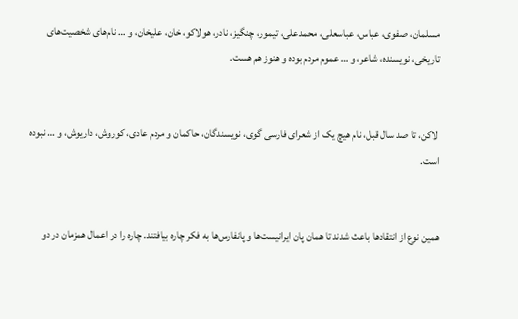مسلمان، صفوی، عباس، عباسعلی، محمدعلی، تیمور، چنگیز، نادر، هولاکو، خان، علیخان، و … نام‌های شخصیت‌های تاریخی، نویسنده، شاعر، و … عموم مردم بوده و هنوز هم هست.


 لاکن، تا صد سال قبل، نام هیچ یک از شعرای فارسی گوی، نویسندگان، حاکمان و مردم عادی، کوروش، داریوش، و … نبوده است.


همین نوع از انتقادها باعث شدند تا همان پان ایرانیست‌ها و پانفارس‌ها به فکر چاره بیافتند. چاره را در اعمال همزمان در دو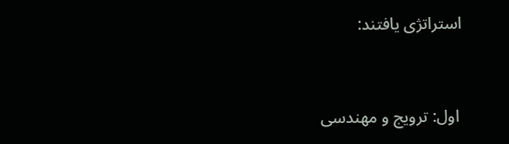استراتژی یافتند:


 اول: ترویج و مهندسی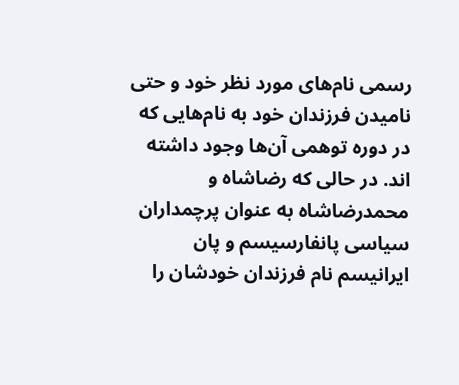رسمی نام‌های مورد نظر خود و حتی نامیدن فرزندان خود به نام‌هایی که در دوره توهمی آن‌ها وجود داشته اند. در حالی که رضاشاه و محمدرضاشاه به عنوان پرچمداران سیاسی پانفارسیسم و پان ایرانیسم نام فرزندان خودشان را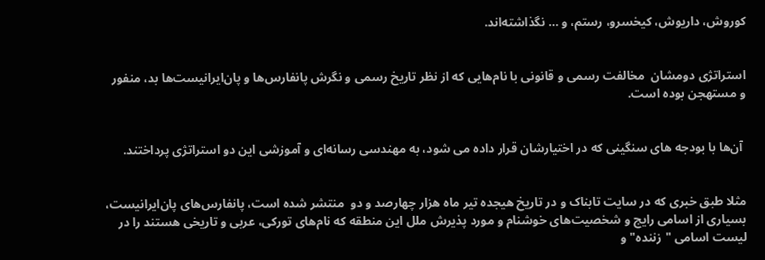کوروش، داریوش، کیخسرو، رستم، و … نگذاشته‌اند.


استراتژی دومشان  مخالفت رسمی و قانونی با نام‌هایی که از نظر تاریخ رسمی و نگرش پانفارس‌ها و پان‌ایرانیست‌ها بد، منفور و مستهجن بوده‌ است.


 آن‌ها با بودجه های سنگینی که در اختیارشان قرار داده می شود، به مهندسی رسانه‌ای و آموزشی این دو استراتژی پرداختند.


مثلا طبق خبری که در سایت تابناک و در تاریخ هیجده تیر ماه هزار چهارصد و دو  منتشر شده است، پانفارس‌های پان‌ایرانیست‌، بسیاری از اسامی رایج و شخصیت‌های خوشنام و مورد پذیرش ملل این منطقه که نام‌های تورکی، عربی و تاریخی هستند را در لیست اسامی "زننده" و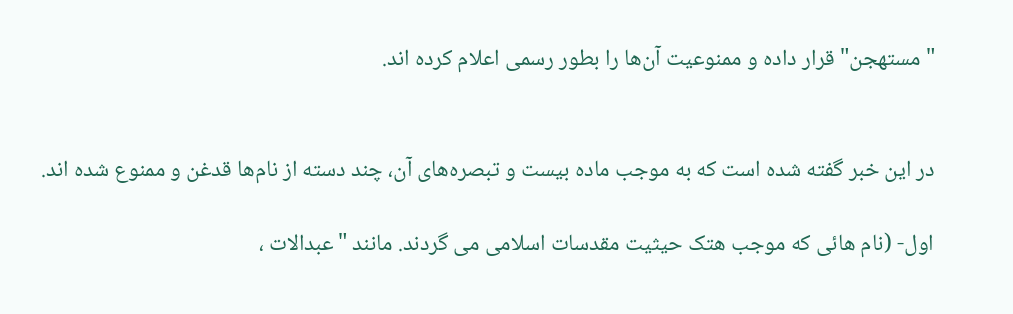"مستهجن" قرار داده و ممنوعیت آن‌ها را بطور رسمی اعلام کرده اند.


در این خبر گفته شده است که به موجب ماده بیست و تبصره‌های آن، چند دسته از نام‌ها قدغن و ممنوع شده اند.

اول- (نام هائی که موجب هتک حیثیت مقدسات اسلامی می گردند. مانند " عبدالات ،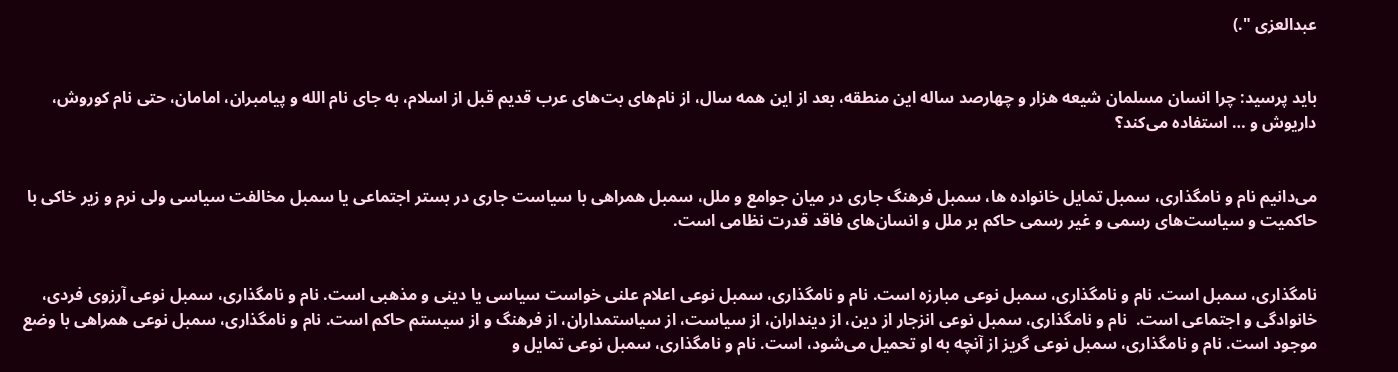عبدالعزی ".)


باید پرسید: چرا انسان مسلمان شیعه هزار و چهارصد ساله این منطقه، بعد از این همه سال، از نام‌های بت‌های عرب قدیم قبل از اسلام، به جای نام الله و پیامبران، امامان، حتی نام کوروش، داریوش و … استفاده می‌کند؟


می‌دانیم نام و نامگذاری، سمبل تمایل خانواده ها، سمبل فرهنگ جاری در میان جوامع و ملل، سمبل همراهی با سیاست جاری در بستر اجتماعی یا سمبل مخالفت سیاسی ولی نرم و زیر خاکی با حاکمیت و سیاست‌های رسمی و غیر رسمی حاکم بر ملل و انسان‌های فاقد قدرت نظامی است.


نامگذاری، سمبل است. نام و نامگذاری، سمبل نوعی مبارزه است. نام و نامگذاری، سمبل نوعی اعلام علنی خواست سیاسی یا دینی و مذهبی است. نام و نامگذاری، سمبل نوعی آرزوی فردی، خانوادگی و اجتماعی است.  نام و نامگذاری، سمبل نوعی انزجار از دین، از دینداران، از سیاست، از سیاستمداران، از فرهنگ و از سیستم حاکم است. نام و نامگذاری، سمبل نوعی همراهی با وضع موجود است. نام و نامگذاری، سمبل نوعی گریز از آنچه به او تحمیل می‌شود، است. نام و نامگذاری، سمبل نوعی تمایل و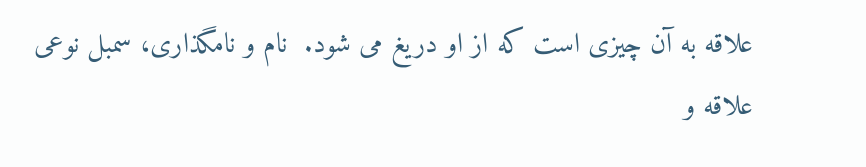علاقه به آن چیزی است که از او دریغ می شود.  نام و نامگذاری، سمبل نوعی علاقه و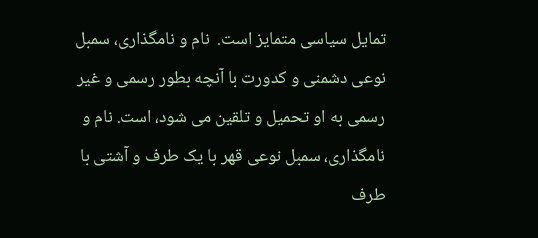تمایل سیاسی متمایز است.  نام و نامگذاری، سمبل نوعی دشمنی و کدورت با آنچه بطور رسمی و غیر رسمی به او تحمیل و تلقین می شود، است. نام و نامگذاری، سمبل نوعی قهر با یک طرف و آشتی با طرف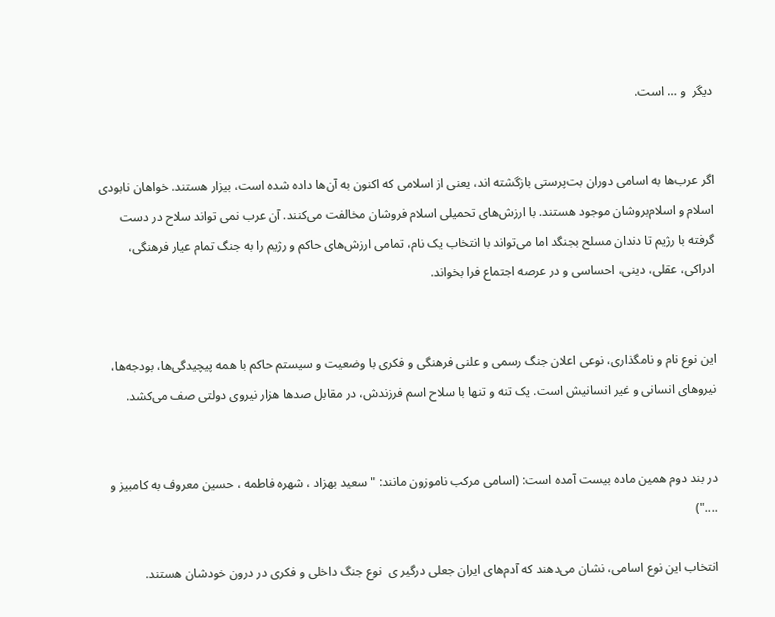دیگر  و … است.


اگر عرب‌ها به اسامی دوران بت‌پرستی بازگشته اند، یعنی از اسلامی که اکنون به آن‌ها داده شده است، بیزار هستند. خواهان نابودی اسلام و اسلام‌بروشان موجود هستند. با ارزش‌های تحمیلی اسلام فروشان مخالفت می‌کنند. آن عرب نمی تواند سلاح در دست گرفته با رژیم تا دندان مسلح بجنگد اما می‌تواند با انتخاب یک نام، تمامی ارزش‌های حاکم و رژیم را به جنگ تمام عیار فرهنگی، ادراکی، عقلی، دینی، احساسی و در عرصه اجتماع فرا بخواند.


این نوع نام و نامگذاری، نوعی اعلان جنگ رسمی و علنی فرهنگی و فکری با وضعیت و سیستم حاکم با همه پیچیدگی‌ها، بودجه‌ها، نیروهای انسانی و غیر انسانیش است. یک تنه و تنها با سلاح اسم فرزندش، در مقابل صدها هزار نیروی دولتی صف می‌کشد.


در بند دوم همین ماده بیست آمده است: (اسامی مرکب ناموزون مانند: " سعید بهزاد ، شهره فاطمه ، حسین معروف به کامبیز و ....")

انتخاب این نوع اسامی، نشان می‌دهند که آدم‌های ایران جعلی درگیر ی  نوع جنگ داخلی و فکری در درون خودشان هستند.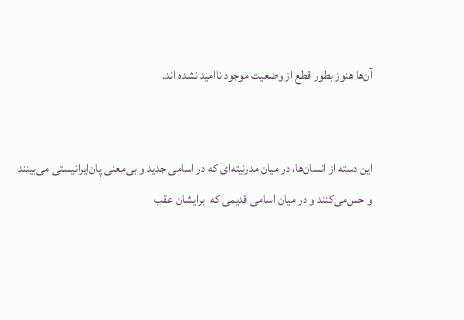آن‌ها هنوز بطور قطع از وضعیت موجود ناامید نشده اند.


این دسته از انسان‌ها، در میان مدرنیته‌ای که در اسامی جدید و بی‌معنی پان‌ایرانیستی می‌بینند و حس‌می‌کنند و در میان اسامی قدیمی که  برایشان عقب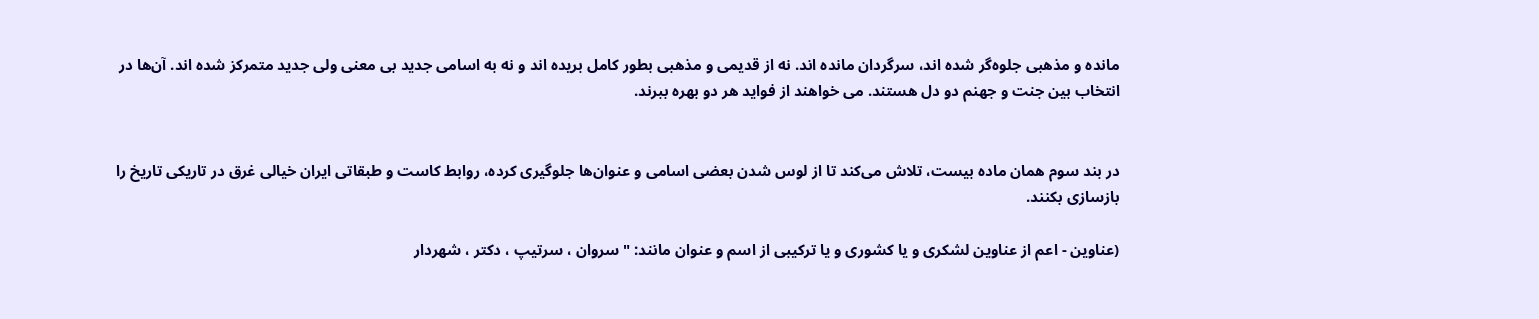مانده و مذهبی جلوه‌گر شده اند، سرگردان مانده اند. نه از قدیمی و مذهبی بطور کامل بریده اند و نه به اسامی جدید بی معنی ولی جدید متمرکز شده اند. آن‌ها در انتخاب بین جنت و جهنم دو دل هستند. می خواهند از فواید هر دو بهره ببرند.


در بند سوم همان ماده بیست، تلاش می‌کند تا از لوس شدن بعضی اسامی و عنوان‌ها جلوگیری کرده، روابط کاست و طبقاتی ایران خیالی غرق در تاریکی تاریخ را بازسازی بکنند.

(عناوین - اعم از عناوین لشکری و یا کشوری و یا ترکیبی از اسم و عنوان مانند: " سروان ، سرتیپ ، دکتر ، شهردار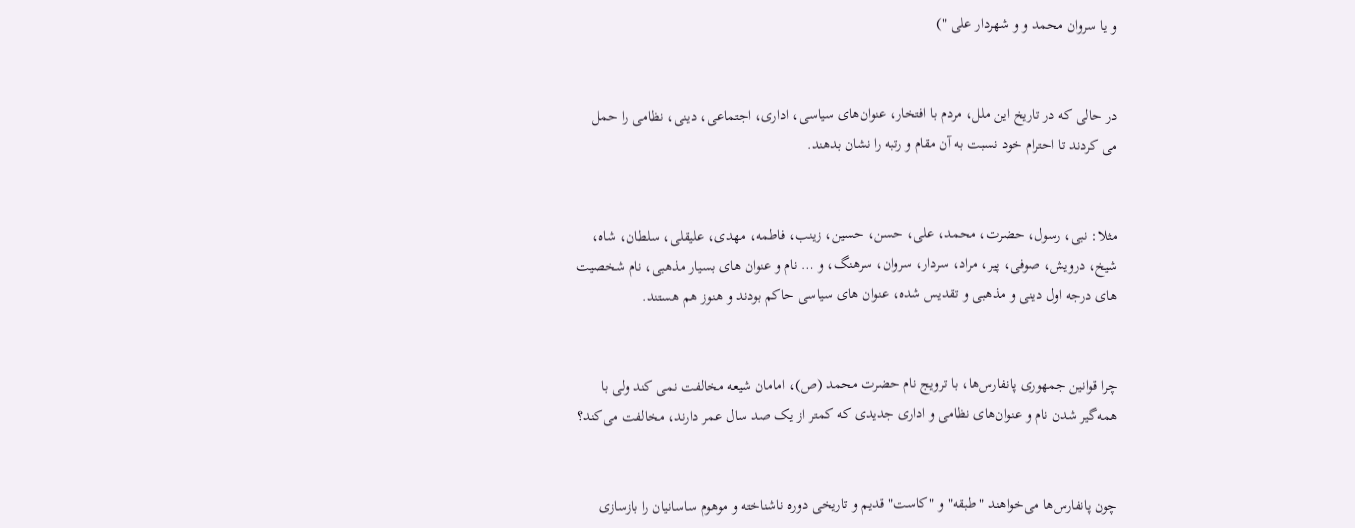و یا سروان محمد و و شهردار علی ")


در حالی که در تاریخ این ملل، مردم با افتخار، عنوان‌های سیاسی، اداری، اجتماعی، دینی، نظامی را حمل می کردند تا احترام خود نسبت به آن مقام و رتبه را نشان بدهند.


مثلا: نبی، رسول، حضرت، محمد، علی، حسن، حسین، زینب، فاطمه، مهدی، علیقلی، سلطان، شاه، شیخ، درویش، صوفی، پیر، مراد، سردار، سروان، سرهنگ، و … نام و عنوان های بسیار مذهبی، نام شخصیت های درجه اول دینی و مذهبی و تقدیس شده، عنوان های سیاسی حاکم بودند و هنوز هم هستند.


چرا قوانین جمهوری پانفارس‌ها، با ترویج نام حضرت محمد (ص)، امامان شیعه مخالفت نمی کند ولی با همه‌گیر شدن نام و عنوان‌های نظامی و اداری جدیدی که کمتر از یک صد سال عمر دارند، مخالفت می‌کند؟


چون پانفارس‌ها می‌خواهند "طبقه" و "کاست" قدیم و تاریخی دوره ناشناخته و موهوم ساسانیان را بازسازی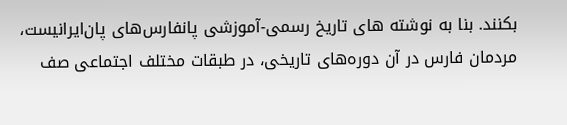بکنند. بنا به نوشته های تاریخ رسمی-آموزشی پانفارس‌های پان‌ایرانیست، مردمان فارس در آن دوره‌های تاریخی، در طبقات مختلف اجتماعی صف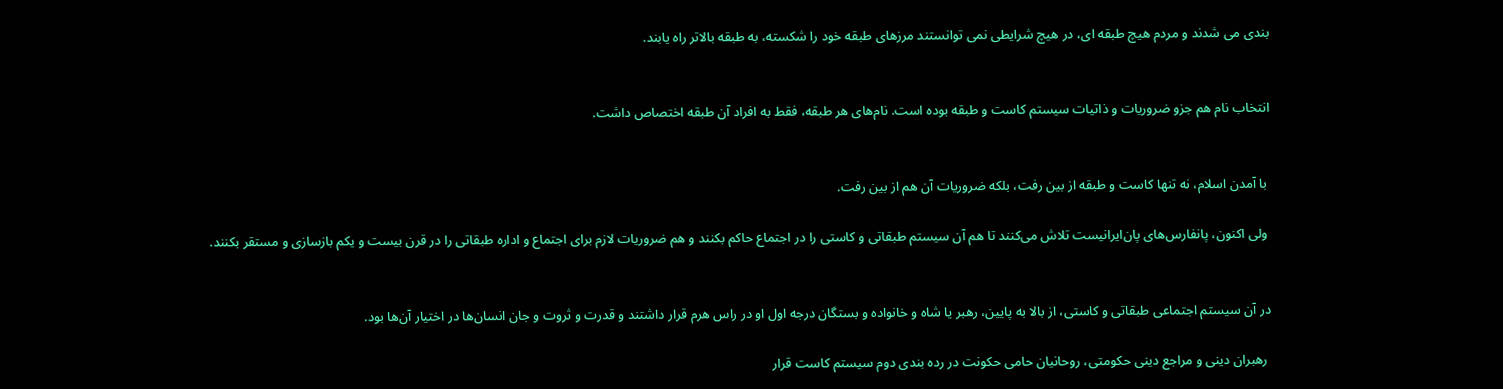بندی می شدند و مردم هیچ طبقه ای، در هیچ شرایطی نمی توانستند مرزهای طبقه خود را شکسته، به طبقه بالاتر راه یابند.


انتخاب نام هم جزو ضروریات و ذاتیات سیستم کاست و طبقه بوده است. نام‌های هر طبقه، فقط به افراد آن طبقه اختصاص داشت.


 با آمدن اسلام، نه تنها کاست و طبقه از بین رفت، بلکه ضروريات آن هم از بین رفت.

 ولی اکنون، پانفارس‌های پان‌ایرانیست‌ تلاش می‌کنند تا هم آن سیستم طبقاتی و کاستی را در اجتماع حاکم بکنند و هم ضروریات لازم برای اجتماع و اداره طبقاتی را در قرن بیست و یکم بازسازی و مستقر بکنند.


در آن‌ سیستم اجتماعی طبقاتی و کاستی، از بالا به پایین، رهبر یا شاه و خانواده و بستگان درجه اول او در راس هرم قرار داشتند و قدرت و ثروت و جان انسان‌ها در اختیار آن‌ها بود.

 رهبران دینی و مراجع دینی حکومتی، روحانیان حامی حکونت در رده بندی دوم سیستم کاست قرار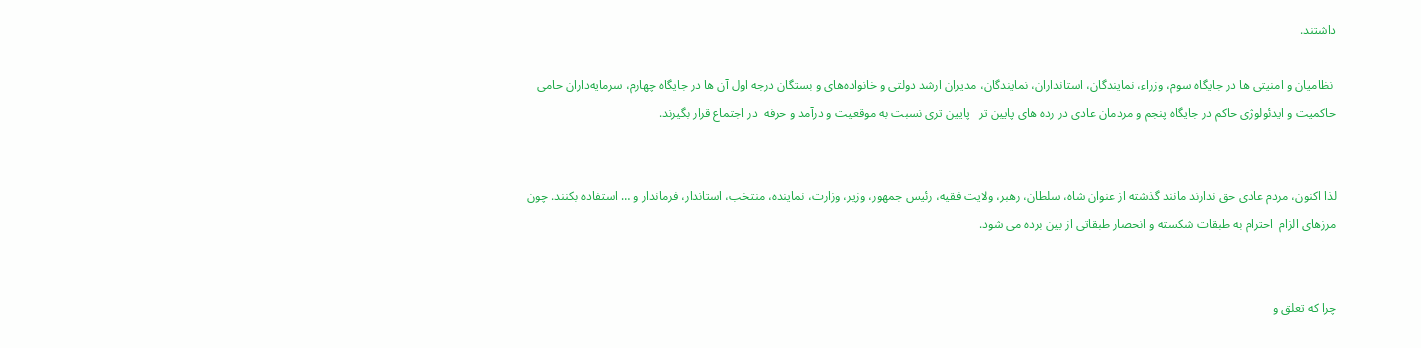داشتند.

 نظامیان و امنیتی ‌ها در جایگاه سوم، وزراء، نمایندگان، استانداران، نمایندگان، مدیران ارشد دولتی و خانواده‌های و بستگان درجه اول آن ها در جایگاه چهارم، سرمایه‌داران حامی حاکمیت و ایدئولوژی حاکم در جایگاه پنجم و مردمان عادی در رده های پایین تر   پایین تری نسبت به موقعیت و درآمد و حرفه  در اجتماع قرار بگیرند.


لذا اکنون، مردم عادی حق ندارند مانند گذشته از عنوان شاه، سلطان، رهبر، ولایت فقیه، رئیس جمهور، وزیر، وزارت، نماینده، منتخب، استاندار، فرماندار و … استفاده بکنند. چون مرزهای الزام  احترام به طبقات شکسته و انحصار طبقاتی از بین برده می شود.


چرا که تعلق و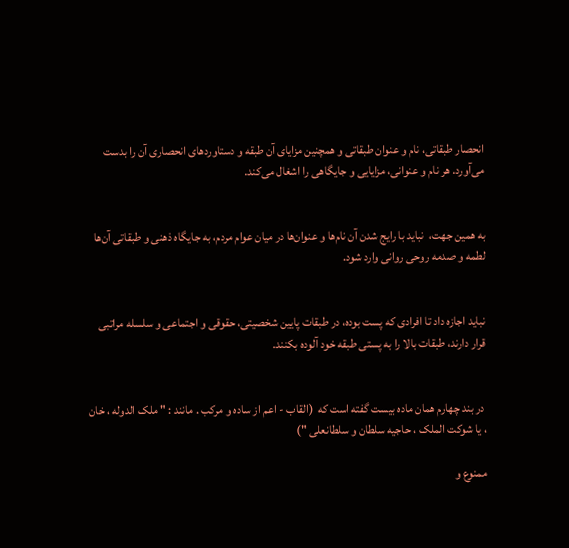انحصار طبقاتی، نام و عنوان طبقاتی و همچنین مزایای آن طبقه و دستاوردهای انحصاری آن را بدست می‌آورد. هر نام و عنوانی، مزایایی و جایگاهی را اشغال می‌کند.


به همین جهت،  نباید با رایج شدن آن نام‌ها و عنوان‌ها در میان عوام مردم، به جایگاه ذهنی و طبقاتی آن‌ها لطمه و صدمه روحی روانی وارد شود.


نباید اجازه داد تا افرادی که پست بوده، در طبقات پایین شخصیتی، حقوقی و اجتماعی و سلسله مراتبی قرار دارند، طبقات بالا را به پستی طبقه خود آلوده بکنند.


 در بند چهارم همان ماده بیست گفته است که  (القاب - اعم از ساده و مرکب . مانند : " ملک الدوله ، خان ، یا شوکت الملک ، حاجیه سلطان و سلطانعلی ")

ممنوع و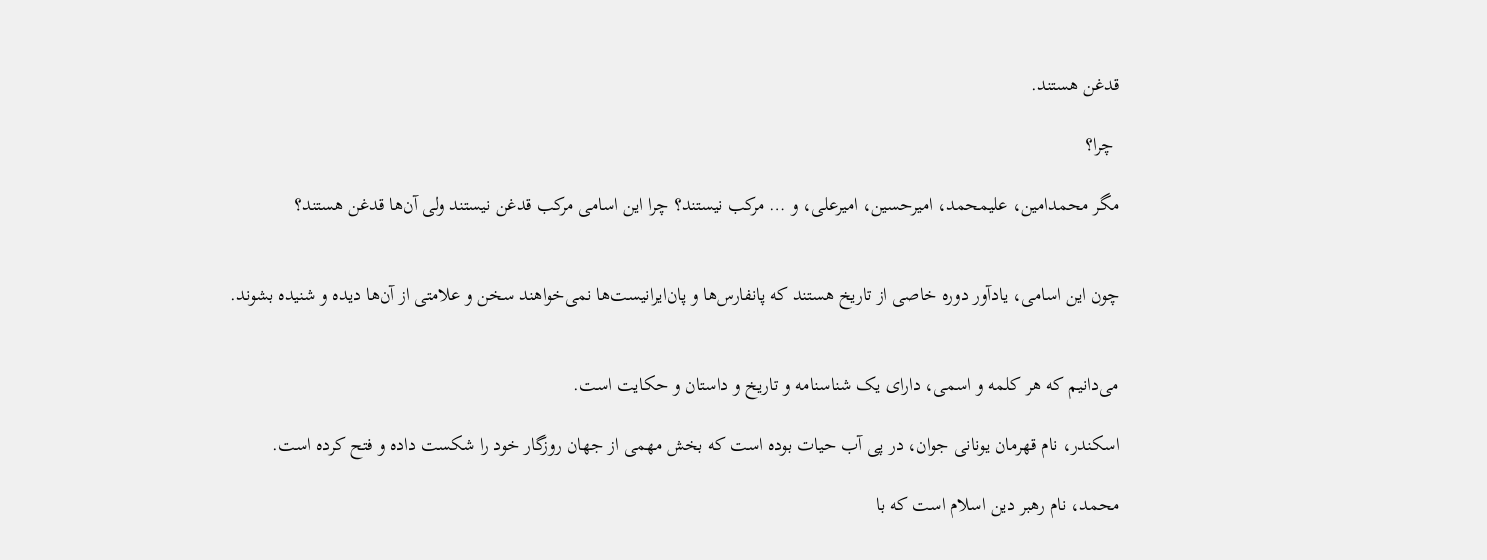قدغن هستند.

 چرا؟

مگر محمدامین، علیمحمد، امیرحسین، امیرعلی، و … مرکب نیستند؟ چرا این اسامی مرکب قدغن نیستند ولی آن‌ها قدغن هستند؟


چون این اسامی، یادآور دوره خاصی از تاریخ هستند که پانفارس‌ها و پان‌ایرانیست‌ها نمی‌خواهند سخن و علامتی از آن‌ها دیده و شنیده بشوند.


می‌دانیم که هر کلمه و اسمی، دارای یک شناسنامه و تاریخ و داستان و حکایت است.

اسکندر، نام قهرمان یونانی جوان، در پی آب حیات بوده است که بخش مهمی از جهان روزگار خود را شکست داده و فتح کرده است.

محمد، نام رهبر دین اسلام است که با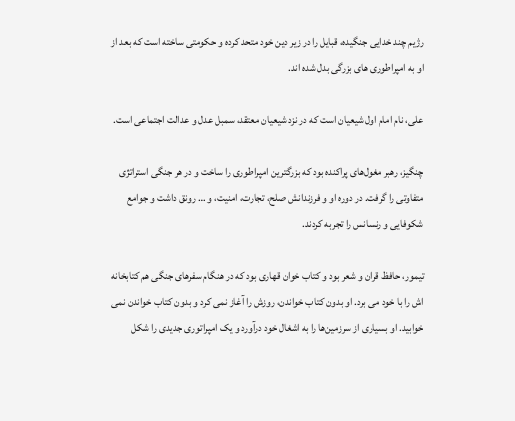رژیم چند خدایی جنگیده، قبایل را در زیر دین خود متحد کرده و حکومتی ساخته است که بعد از او به امپراطوری های بزرگی بدل شده اند.

علی، نام امام اول شیعیان است که در نزد شیعیان معتقد، سمبل عدل و عدالت اجتماعی است.

چنگیز، رهبر مغول‌های پراکنده بود که بزرگترین امپراطوری را ساخت و در هر جنگی استراتژی متفاوتی را گرفت. در دوره او و فرزندانش صلح، تجارت، امنیت، و … رونق داشت و جوامع شکوفایی و رنسانس را تجربه کردند.

تیمور، حافظ قران و شعر بود و کتاب خوان قهاری بود که در هنگام سفرهای جنگی هم کتابخانه اش را با خود می برد. او بدون کتاب خواندن، روزش را آغاز نمی کرد و بدون کتاب خواندن نمی خوابید. او بسیاری از سرزمین‌ها را به اشغال خود درآورد‌ و یک امپراتوری جدیدی را شکل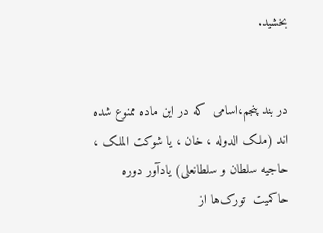بخشید‌.


در بند پنجم،اسامی  که در این ماده ممنوع شده اند (ملک الدوله ، خان ، یا شوکت الملک ، حاجیه سلطان و سلطانعلی) یادآور دوره حاکمیت  تورک‌ها از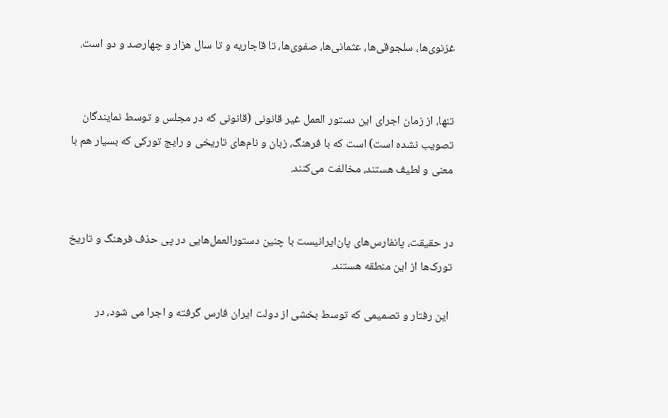غزنوی‌ها، سلجوقی‌ها، عثمانی‌ها، صفوی‌ها، تا قاجاریه و تا سال هزار و چهارصد و دو است.


تنها، از زمان اجرای این دستور العمل غیر قانونی (قانونی که در مجلس و توسط نمایندگان تصویب نشده است) است که با فرهنگ، زبان و نام‌های تاریخی و رایج تورکی که بسیار هم با معنی و لطیف هستند، مخالفت می‌کنند.


در حقیقت، پانفارس‌های پان‌ایرانیست‌ با چنین دستورالعمل‌هایی در پی حذف فرهنگ و تاریخ تورک‌ها از این منطقه هستند.

 این رفتار و تصمیمی که توسط بخشی از دولت ایران فارس گرفته و اجرا می شود، در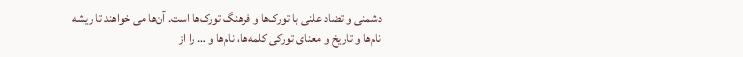دشمنی و تضاد علنی با تورک‌ها و فرهنگ تورک‌ها است. آن‌ها می خواهند تا ریشه نام‌ها و تاریخ و معنای تورکی کلمه‌ها، نام‌ها و … را از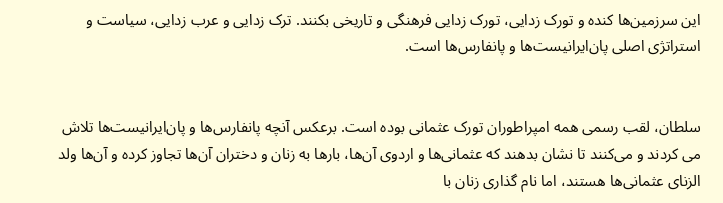این سرزمین‌ها کنده و تورک زدایی، تورک زدایی فرهنگی و تاریخی بکنند. ترک زدایی و عرب زدایی، سیاست و استراتژی اصلی پان‌ایرانیست‌ها و پانفارس‌ها است.


سلطان، لقب رسمی همه امپراطوران تورک عثمانی بوده است. برعکس آنچه پانفارس‌ها و پان‌ایرانیست‌ها تلاش می کردند و می‌کنند تا نشان بدهند که عثمانی‌ها و اردوی آن‌ها، بارها به زنان و دختران آن‌ها تجاوز کرده و آن‌ها ولد الزنای عثمانی‌ها هستند، اما نام‌ گذاری زنان با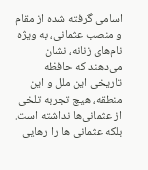اسامی گرفته شده از مقام و منصب عثمانی، به ویژه نام‌های زنانه، نشان می‌دهند که حافظه تاریخی این ملل و این منطقه، هیچ تجربه تلخی از عثمانی‌ها نداشته است. بلکه عثمانی ها را رهایی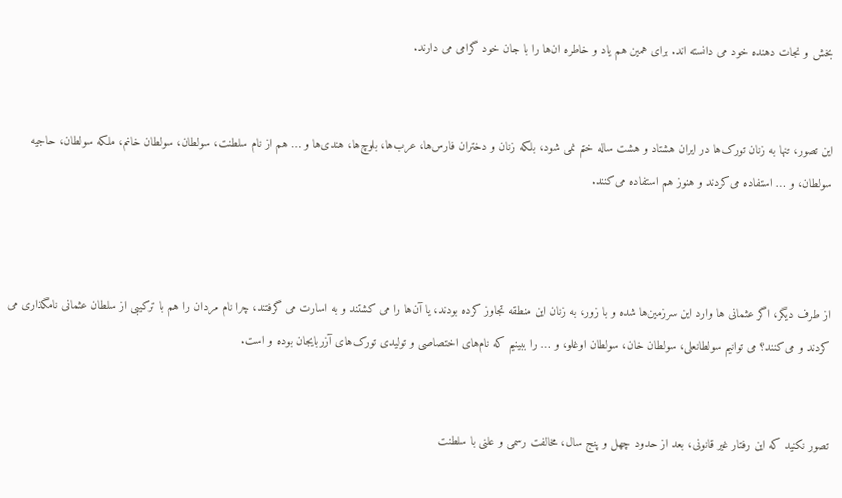بخش و نجات دهنده خود می دانسته اند. برای همین هم یاد و خاطره ان‌ها را با جان خود گرامی می دارند.


این تصور، تنها به زنان تورک‌ها در ایران هشتاد و هشت ساله ختم نمی شود، بلکه زنان و دختران فارس‌ها، عرب‌ها، بلوچ‌ها، هندی‌ها و ‌… هم از نام سلطنت، سولطان، سولطان خانم، ملکه سولطان، حاجیه سولطان، و … استفاده می‌کردند و هنوز هم استفاده می‌کنند.



از طرف دیگر، اگر عثمانی ها وارد این سرزمین‌ها شده و با زور، به زنان این منطقه تجاوز کرده بودند، یا آن‌ها را می کشتند و به اسارت می گرفتند، چرا نام مردان را هم با ترکیبی از سلطان عثمانی نامگذاری می کردند و می‌کنند؟ می توانیم سولطانعلی، سولطان خان، سولطان اوغلو، و … را ببینیم که نام‌های اختصاصی و تولیدی تورک‌های آزربایجان بوده و است.


تصور نکنید که این رفتار غیر قانونی، بعد از حدود چهل و پنج سال، مخالفت رسمی و علنی با سلطنت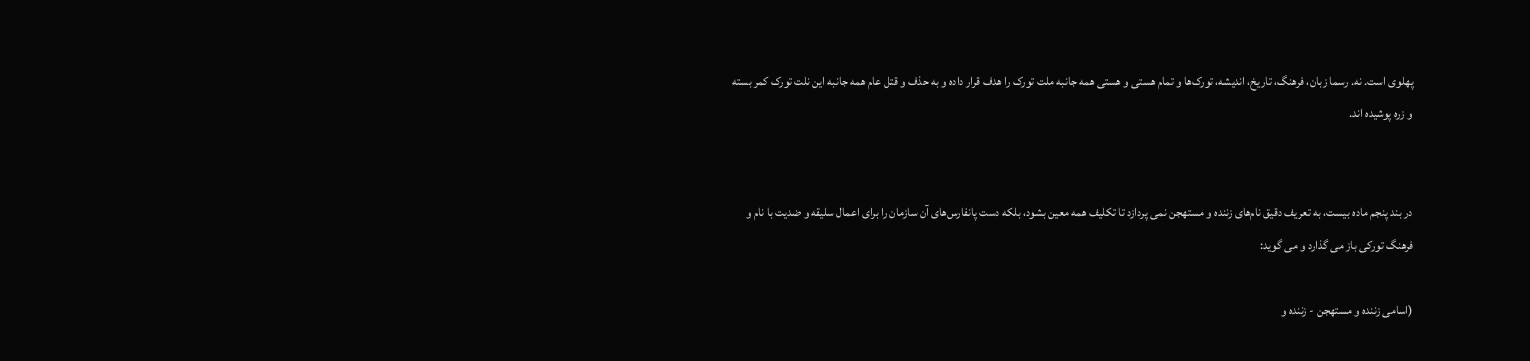پهلوی است. نه. رسما زبان، فرهنگ، تاریخ، اندیشه، تورک‌ها و تمام هستی و هستی همه جانبه ملت تورک را هدف قرار داده و به حذف و قتل عام همه جانبه این نلت تورک کمر بسته و زره پوشیده اند.


در بند پنجم ماده بیست، به تعریف دقیق نام‌های زننده و مستهجن نمی پردازد تا تکلیف همه معین بشود، بلکه دست پانفارس‌های آن سازمان را برای اعمال سلیقه و ضدیت با نام و فرهنگ تورکی باز می گذارد و می گوید:

(اسامی زننده و مستهجن - زننده و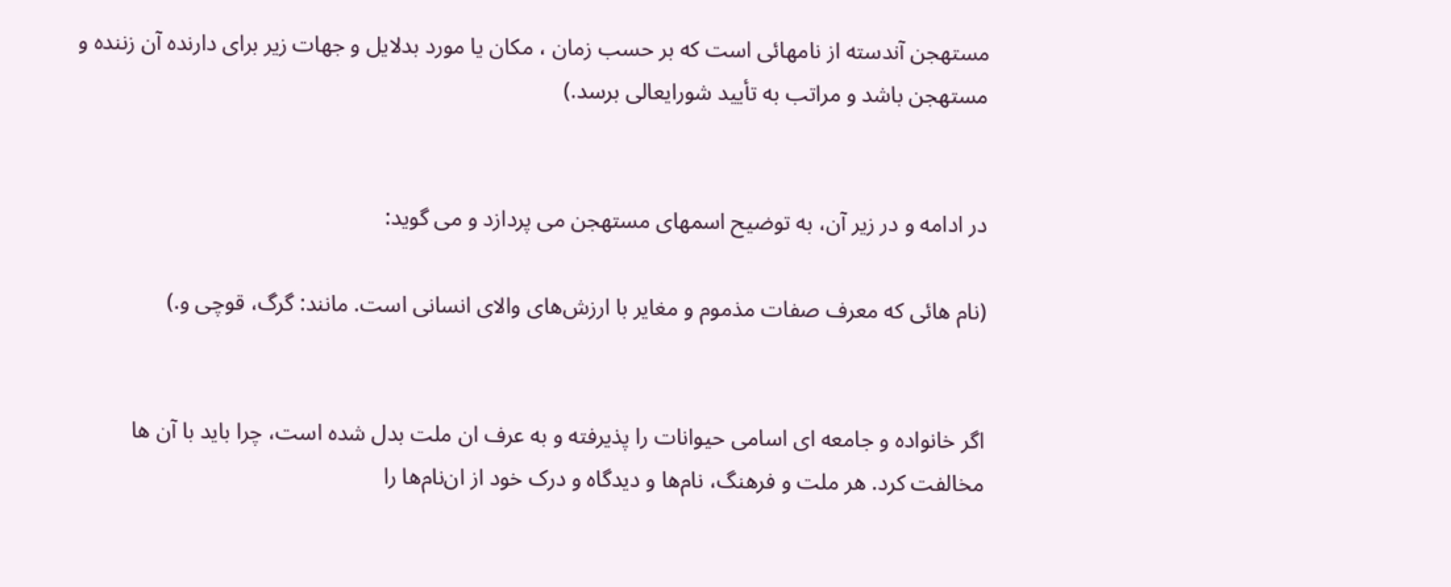مستهجن آندسته از نامهائی است که بر حسب زمان ، مکان یا مورد بدلایل و جهات زیر برای دارنده آن زننده و مستهجن باشد و مراتب به تأیید شورایعالی برسد.)


در ادامه و در زیر آن، به توضیح اسمهای مستهجن می پردازد و می گوید:

(نام هائی که معرف صفات مذموم و مغایر با ارزش‌های والای انسانی است. مانند: گرگ، قوچی و.)


اگر خانواده و جامعه ای اسامی حیوانات را پذیرفته و به عرف ان ملت بدل شده است، چرا باید با آن ‌ها مخالفت کرد. هر ملت و فرهنگ، نام‌ها و دیدگاه و درک خود از ان‌نام‌ها را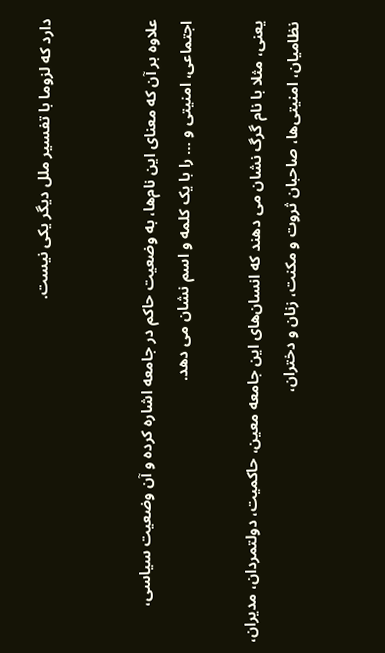دارد که لزوما با تفسیر ملل دیگر یکی نیست.


علاوه بر آن که معنای این نام‌ها، به وضعیت حاکم در جامعه اشاره کرده و آن وضعیت سیاسی، اجتماعی، امنیتی و … را با یک کلمه و اسم نشان می دهد.

یعنی، مثلا با نام گرگ نشان می دهند که انسان‌های این جامعه معین، حاکمیت، دولتمردان، مدیران، نظامیان، امنیتی‌ها، صاحبان ثروت و مکنت، زنان و دختران،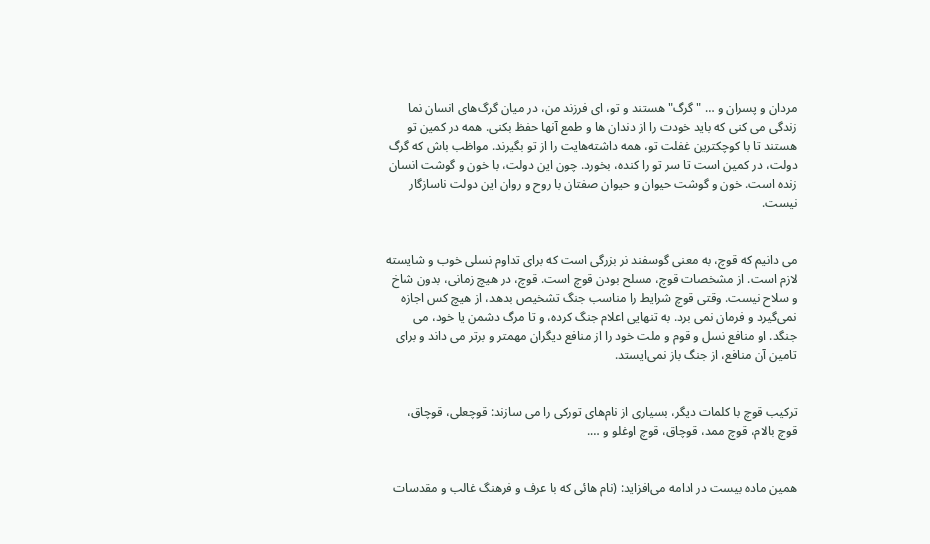مردان و پسران و … "گرگ" هستند و تو، ای فرزند من، در میان گرگ‌های انسان نما زندگی می کنی که باید خودت را از دندان ها و طمع آنها حفظ بکنی. همه در کمین تو هستند تا با کوچکترین غفلت تو، همه داشته‌هایت را از تو بگیرند. مواظب باش که گرگ دولت، در کمین است تا سر تو را کنده، بخورد. چون این دولت، با خون و گوشت انسان زنده است. خون و گوشت حیوان و حیوان صفتان با روح و روان این دولت ناسازگار نیست.


می دانیم که قوچ، به معنی گوسفند نر بزرگی است که برای تداوم نسلی خوب و شایسته لازم است. از مشخصات قوچ، مسلح بودن قوچ است. قوچ، در هیچ زمانی، بدون شاخ و سلاح نیست. وقتی قوچ شرایط را مناسب جنگ تشخیص بدهد، از هیچ کس اجازه نمی‌گیرد و فرمان نمی برد. به تنهایی اعلام جنگ کرده، و تا مرگ دشمن یا خود، می جنگد. او منافع نسل و قوم و ملت خود را از منافع دیگران مهمتر و برتر می داند و برای تامین آن منافع، از جنگ باز نمی‌ایستد.


ترکیب قوچ با کلمات دیگر، بسیاری از نام‌های تورکی را می سازند: قوچعلی، قوچاق، قوچ بالام، قوچ ممد، قوچاق، قوچ اوغلو و ….


همین ماده بیست در ادامه می‌افزاید: (نام هائی که با عرف و فرهنگ غالب و مقدسات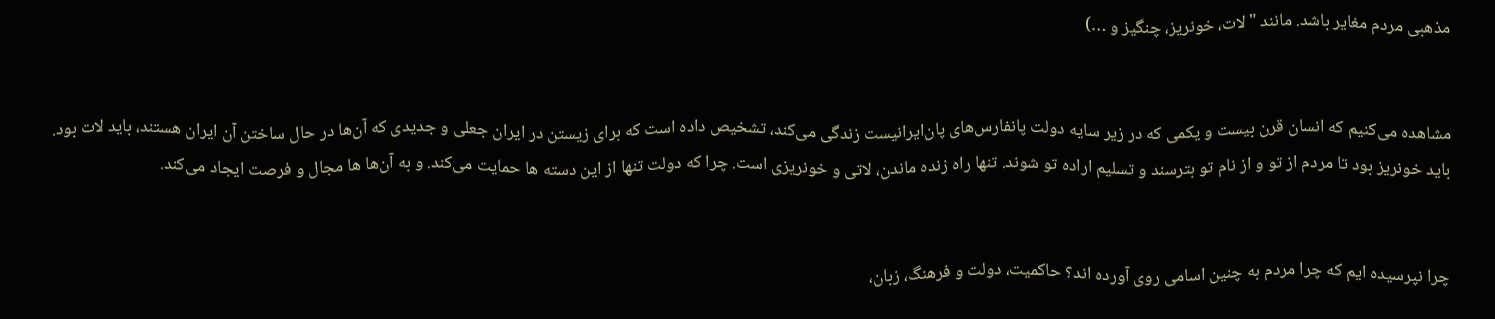مذهبی مردم مغایر باشد. مانند " لات، خونریز، چنگیز و …)


مشاهده می‌کنیم که انسان قرن بیست و یکمی که در زیر سایه دولت پانفارس‌های پان‌ایرانیست‌ زندگی می‌کند، تشخیص داده است که برای زیستن در ایران جعلی و جدیدی که آن‌ها در حال ساختن آن ایران هستند، باید لات بود. باید خونریز بود تا مردم از تو و از نام تو بترسند و تسلیم اراده تو شوند. تنها راه زنده ماندن، لاتی و خونریزی است. چرا که دولت تنها از این دسته ها حمایت می‌کند. و به آن‌ها ‌ها مجال و فرصت ایجاد می‌کند‌.


چرا نپرسیده ایم که چرا مردم به چنین اسامی روی آورده اند؟ حاکمیت، دولت و فرهنگ، زبان،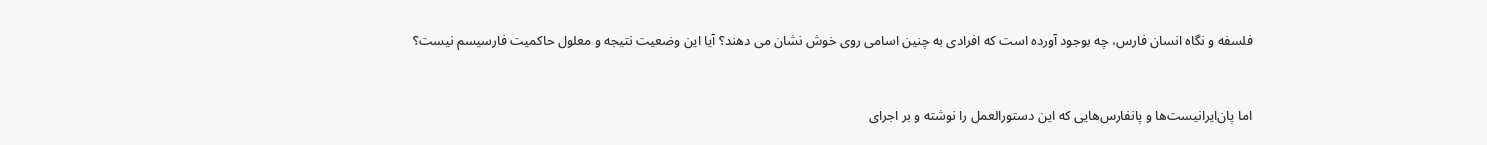فلسفه و نگاه انسان فارس، چه بوجود آورده است که افرادی به چنین اسامی روی خوش نشان می دهند؟ آیا این وضعیت نتیجه و معلول حاکمیت فارسیسم نیست؟


اما پان‌ایرانیست‌ها و پانفارس‌هایی که این دستورالعمل را نوشته و بر اجرای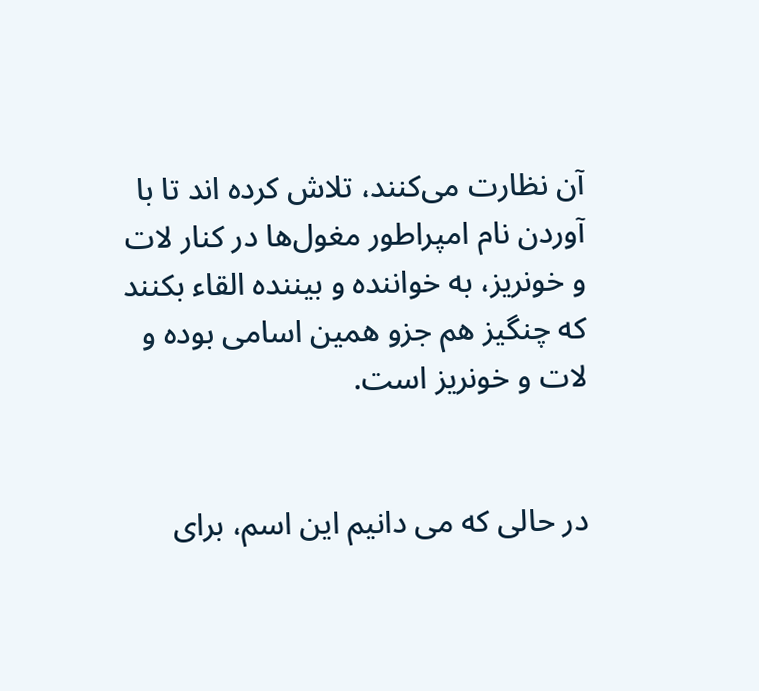آن نظارت می‌کنند، تلاش کرده اند تا با آوردن نام امپراطور مغول‌ها در کنار لات و خونریز، به خواننده و بیننده القاء بکنند که چنگیز هم جزو همین اسامی بوده و لات و خونریز است.


در حالی که می دانیم این اسم، برای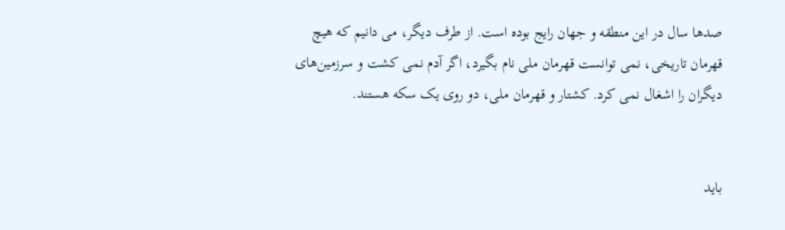صدها سال در این منطقه و جهان رایج بوده است. از طرف دیگر، می دانیم که هیچ قهرمان تاریخی، نمی توانست قهرمان ملی نام بگیرد، اگر آدم نمی کشت و سرزمین‌های دیگران را اشغال نمی کرد. کشتار و قهرمان ملی، دو روی یک سکه هستند.


باید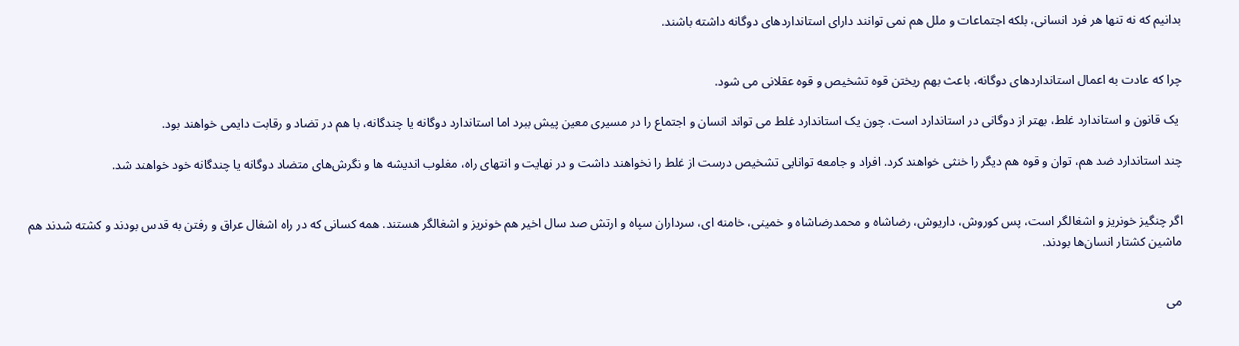بدانیم که نه تنها هر فرد انسانی، بلکه اجتماعات و ملل هم نمی توانند دارای استانداردهای دوگانه داشته باشند.


چرا که عادت به اعمال استانداردهای دوگانه، باعث بهم ریختن قوه تشخیص و قوه عقلانی می شود.

 یک قانون و استاندارد غلط، بهتر از دوگانی در استاندارد است. چون یک استاندارد غلط می تواند انسان‌ و اجتماع را در مسیری معین پیش ببرد اما استاندارد دوگانه یا چندگانه، با هم در تضاد و رقابت دایمی خواهند بود.

چند استاندارد ضد هم، توان و قوه هم دیگر را خنثی خواهند کرد. افراد و جامعه توانایی تشخیص درست از غلط را نخواهند داشت و در نهایت و انتهای راه، مغلوب اندیشه ها و نگرش‌های متضاد دوگانه یا چندگانه خود خواهند شد.


اگر چنگیز خونریز و اشغالگر است، پس کوروش، داریوش، رضاشاه و محمدرضاشاه و خمینی، خامنه ای، سرداران سپاه و ارتش صد سال اخیر هم خونریز و اشغالگر هستند. همه کسانی که در راه اشغال عراق و رفتن به قدس بودند و کشته شدند هم ماشین کشتار انسان‌ها بودند.


می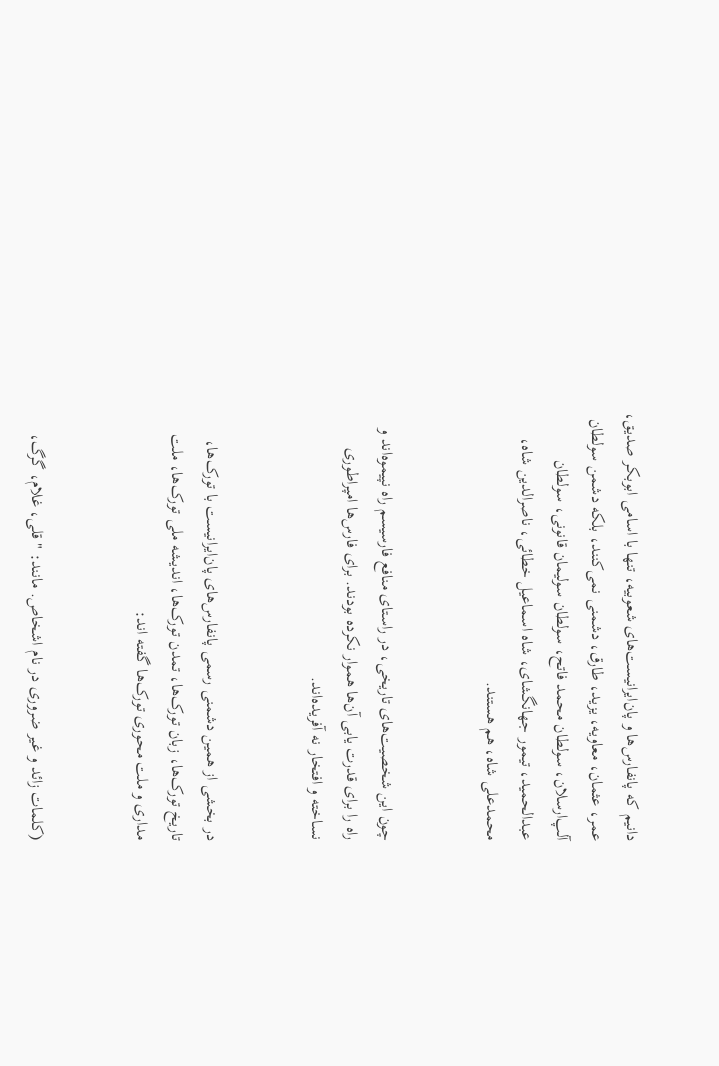دانیم که پانفارس‌ها و پان‌ایرانیست‌های شعوبیه، تنها با اسامی ابوبکر صدیق، عمر، عثمان، معاویه، یزید، طارق، دشمنی نمی‌کنند، بلکه دشمن سولطان آلپ‌ارسلان، سولطان محمد فاتح، سولطان سولیمان قانونی، سولطان عبدالحمید، تیمور جهانگشای، شاه اسماعیل خطائی، ناصرالدین شاه، محمدعلی شاه، هم هستند.


چون این شخصیت‌های تاریخی، در راستای منافع فارسیسم راه نپیموه‌اند و راه را برای قدرت یابی آن‌ها هموار نکرده بودند. برای فارس‌ها امپراطوری نساخته و افتخار نه آفریده‌اند.


در بخشی از همین دشمنی رسمی پانفارس‌های پان‌ایرانیست با تورک‌ها، تاریخ تورک‌ها، زبان تورک‌ها، تمدن تورک‌ها، اندیشه ملی تورک‌ها، ملت مداری و ملت محوری تورک‌ها گفته اند:


(کلمات زائد و غیر ضروری در نام اشخاص. مانند: " قلی، غلام، گرگ،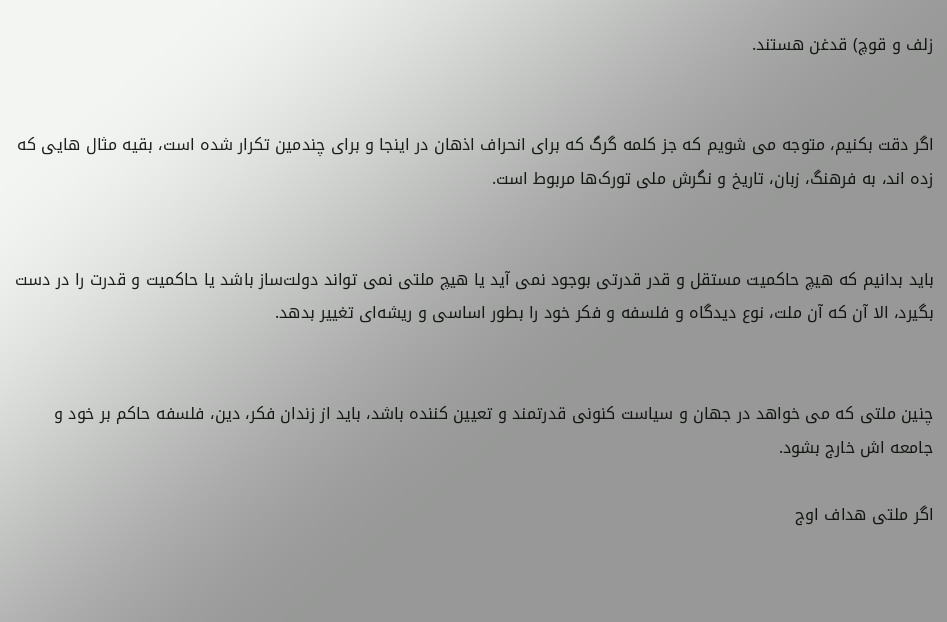زلف و قوچ) قدغن هستند.


اگر دقت بکنیم، متوجه می شویم که جز کلمه گرگ که برای انحراف اذهان در اینجا و برای چندمین تکرار شده است، بقیه مثال هایی که زده اند، به فرهنگ، زبان، تاریخ و نگرش ملی تورک‌ها مربوط است.


باید بدانیم که هیچ حاکمیت مستقل و قدر قدرتی بوجود نمی آید یا هیچ ملتی نمی تواند دولت‌ساز باشد یا حاکمیت و قدرت را در دست بگیرد، الا آن که آن ملت، نوع دیدگاه و فلسفه و فکر خود را بطور اساسی و ریشه‌ای تغییر بدهد.


چنین ملتی که می خواهد در جهان و سیاست کنونی قدرتمند و تعیین کننده باشد، باید از زندان فکر، دین، فلسفه حاکم بر خود و جامعه اش خارج بشود.

اگر ملتی هداف اوج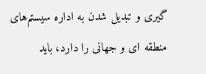گیری و تبدیل شدن به اداره سیستم‌های منطقه ای و جهانی را دارد، باید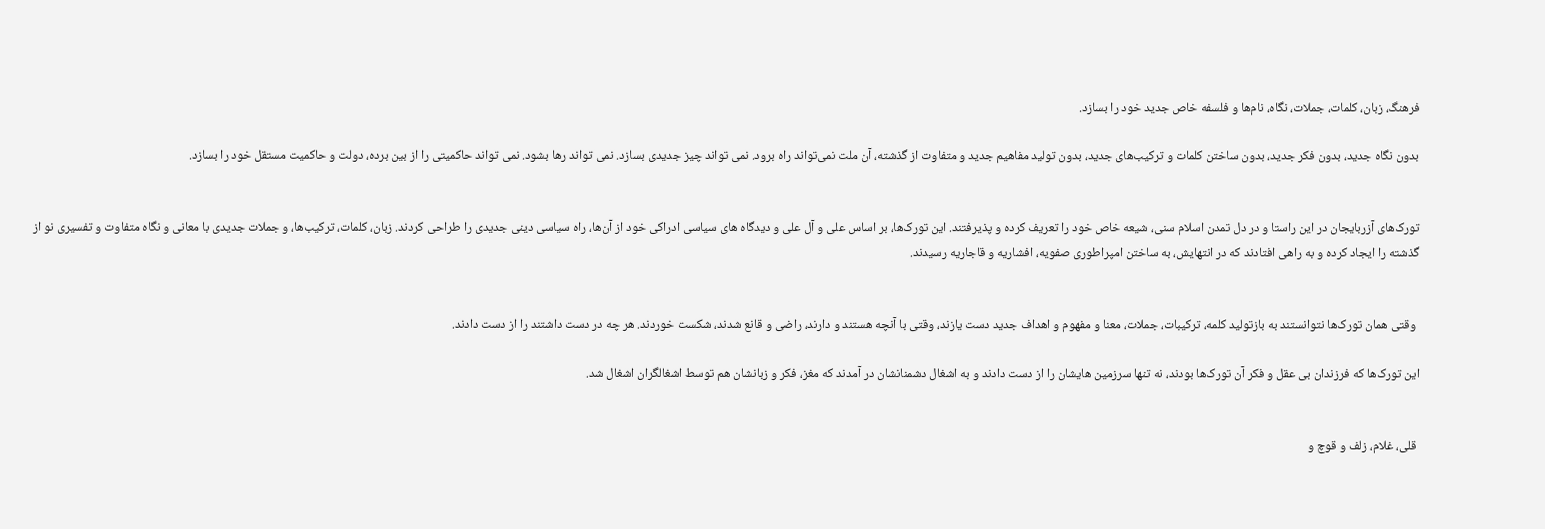فرهنگ، زبان، کلمات، جملات، نگاه، نام‌ها و فلسفه خاص جدید خود را بسازد.

بدون نگاه جدید، بدون فکر جدید، بدون ساختن کلمات و ترکیب‌های جدید، بدون تولید مفاهیم جدید و متفاوت از گذشته، آن ملت نمی‌تواند راه برود. نمی تواند چیز جدیدی بسازد. نمی تواند رها بشود. نمی تواند حاکمیتی را از بین برده، دولت و حاکمیت مستقل خود را بسازد.


تورک‌های آزربایجان در این راستا و در دل تمدن اسلام سنی، شیعه خاص خود را تعریف کرده و پذیرفتند. این تورک‌ها، بر اساس علی و آل علی و دیدگاه های سیاسی ادراکی خود از آن‌ها، راه سیاسی دینی جدیدی را طراحی کردند. زبان، کلمات، ترکیب‌ها، و جملات جدیدی با معانی و نگاه متفاوت و تفسیری نو از گذشته را ایجاد کرده و به راهی افتادند که در انتهایش، به ساختن امپراطوری صفویه، افشاریه و قاجاریه رسیدند.


 وقتی همان تورک‌ها نتوانستند به بازتولید کلمه، ترکیبات، جملات، معنا و مفهوم و اهداف جدید دست یازند، وقتی با آنچه هستند و دارند، راضی و قانع شدند، شکست خوردند. هر چه در دست داشتند را از دست دادند.

این تورک‌ها که فرزندان بی عقل و فکر آن تورک‌ها بودند، نه تنها سرزمین هایشان را از دست دادند و به اشغال دشمنانشان در آمدند که مغز، فکر و زبانشان هم توسط اشغالگران اشغال شد.


 قلی، غلام، زلف و قوچ و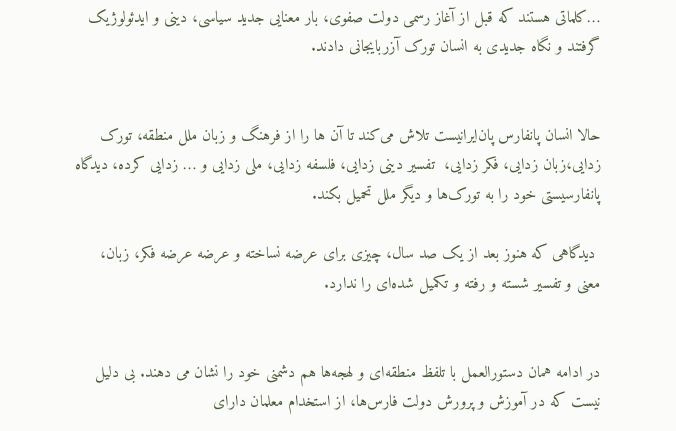…کلماتی هستند که قبل از آغاز رسمی دولت صفوی، بار معنایی جدید سیاسی، دینی و ایدئولوژیک گرفتند و نگاه جدیدی به انسان تورک آزربایجانی دادند.


حالا انسان پانفارس‌ پان‌ایرانیست‌ تلاش می‌کند تا آن ها را از فرهنگ و زبان ملل منطقه، تورک زدایی،زبان زدایی، فکر زدایی،  تفسیر دینی زدایی، فلسفه زدایی، ملی زدایی و … زدایی کرده، دیدگاه پانفارسیستی خود را به تورک‌ها و دیگر ملل تحمیل بکند.

 دیدگاهی که هنوز بعد از یک صد سال، چیزی برای عرضه نساخته و عرضه عرضه فکر، زبان، معنی و تفسیر شسته و رفته و تکمیل شده‌ای را ندارد.


در ادامه همان دستورالعمل با تلفظ منطقه‌ای و لهجه‌ها هم دشمنی خود را نشان می دهند. بی دلیل نیست که در آموزش و پرورش دولت فارس‌ها، از استخدام معلمان دارای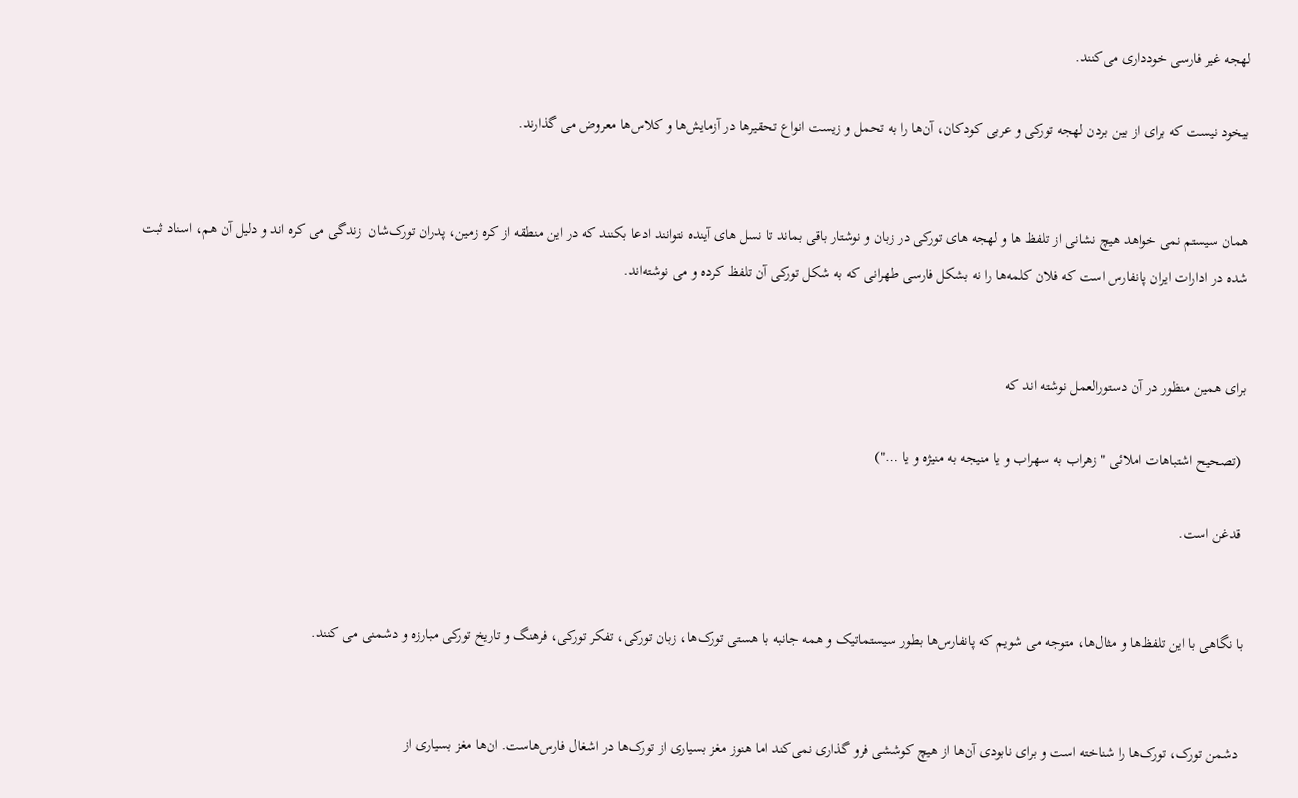لهجه غیر فارسی خودداری می‌کنند.

بیخود نیست که برای از بین بردن لهجه تورکی و عربی کودکان، آن‌ها را به تحمل و زیست انواع تحقیرها در آزمایش‌ها و کلاس‌ها معروض می گذارند.


همان سیستم نمی خواهد هیچ نشانی از تلفظ ها و لهجه های تورکی در زبان و نوشتار باقی بماند تا نسل های آینده نتوانند ادعا بکنند که در این منطقه از کره زمین، پدران تورک‌شان  زندگی می کره اند و دلیل آن هم، اسناد ثبت شده در ادارات ایران پانفارس‌ است که فلان کلمه‌ها را نه بشکل فارسی طهرانی که به شکل تورکی آن تلفظ کرده و می نوشته‌اند.


برای همین منظور در آن دستورالعمل نوشته اند که

 (تصحیح اشتباهات املائی " زهراب به سهراب و یا منیجه به منیژه و یا …")

 قدغن است.


با نگاهی با این تلفظ‌ها و مثال‌ها، متوجه می شویم که پانفارس‌ها بطور سیستماتیک و همه جانبه با هستی تورک‌ها، زبان تورکی، تفکر تورکی، فرهنگ و تاریخ تورکی مبارزه و دشمنی می کنند.


 دشمن تورک، تورک‌ها را شناخته است و برای نابودی آن‌ها از هیچ کوششی فرو گذاری نمی‌کند اما هنوز مغز بسیاری از تورک‌ها در اشغال فارس‌هاست. ان‌ها مغز بسیاری از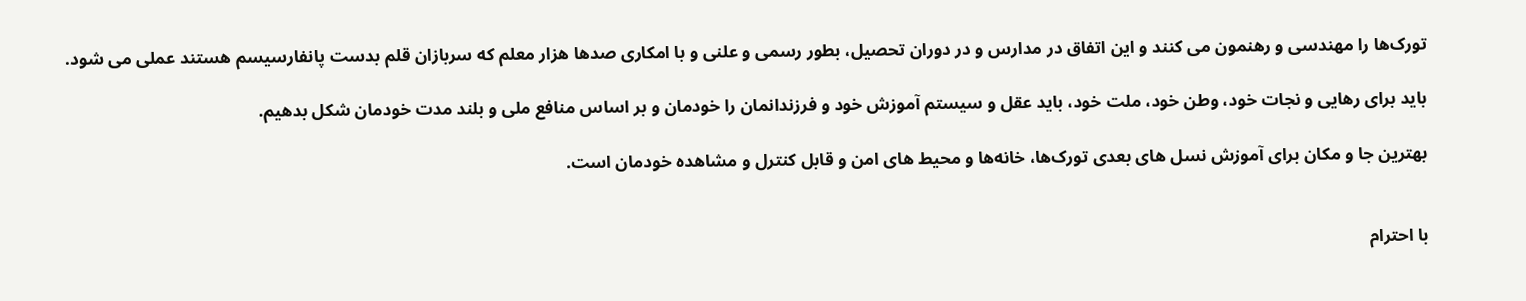تورک‌ها را مهندسی و رهنمون می کنند و این اتفاق در مدارس و در دوران تحصیل، بطور رسمی و علنی و با امکاری صدها هزار معلم که سربازان قلم بدست پانفارسیسم هستند عملی می شود.

باید برای رهایی و نجات خود، وطن خود، ملت خود، باید عقل و سیستم آموزش خود و فرزندانمان را خودمان و بر اساس منافع ملی و بلند مدت خودمان شکل بدهیم.

بهترین جا و مکان برای آموزش نسل های بعدی تورک‌ها، خانه‌ها و محیط های امن و قابل کنترل و مشاهده خودمان است.


با احترام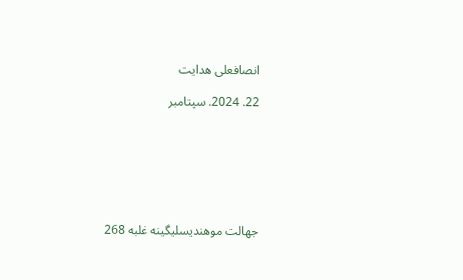انصافعلی هدایت

22. 2024. سپتامبر







جهالت موهندیسلیگینه غلبه 268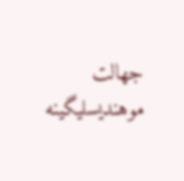جهالت موهندیسلیگینه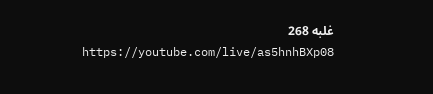غلبه 268 https://youtube.com/live/as5hnhBXp08